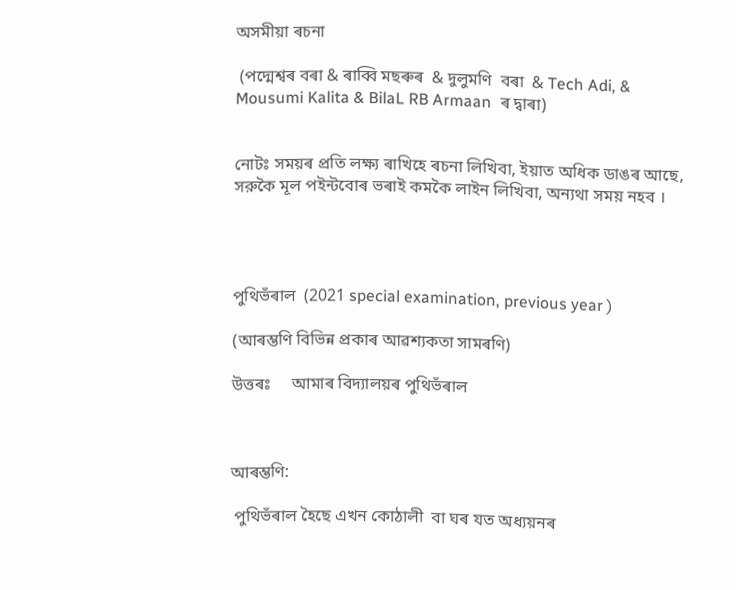অসমীয়া ৰচনা

 (পদ্মেশ্বৰ বৰা & ৰাব্বি মছৰুৰ  & দুলুমণি  বৰা  & Tech Adi, & Mousumi Kalita & BilaL RB Armaan  ৰ দ্বাৰা)


নোটঃ সময়ৰ প্রতি লক্ষ্য ৰাখিহে ৰচনা লিখিবা, ইয়াত অধিক ডাঙৰ আছে, সরুকৈ মূল পইন্টবোৰ ভৰাই কমকৈ লাইন লিখিবা, অন্যথা সময় নহব ।




পুথিভঁৰাল  (2021 special examination, previous year )

(আৰম্ভণি বিভিন্ন প্রকাৰ আৱশ্যকতা সামৰণি)

উত্তৰঃ     আমাৰ বিদ্যালয়ৰ পুথিভঁৰাল



আৰম্ভণি:

 পুথিভঁৰাল হৈছে এখন কোঠালী  বা ঘৰ যত অধ্যয়নৰ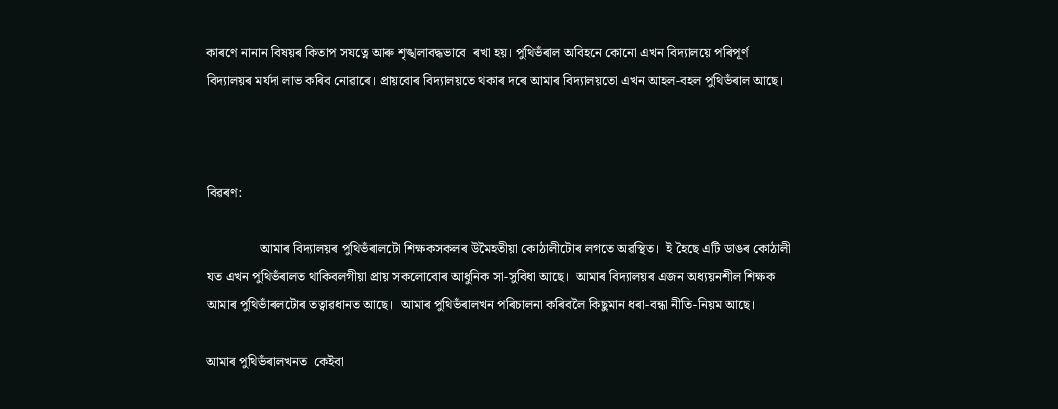কাৰণে নানান বিষয়ৰ কিতাপ সযত্নে আৰু শৃঙ্খলাবদ্ধভাবে  ৰখা হয়। পুথিভঁৰাল অবিহনে কোনো এখন বিদ্যালয়ে পৰিপূৰ্ণ বিদ্যালয়ৰ মৰ্যদা লাভ কৰিব নোৱাৰে। প্ৰায়বোৰ বিদ্যালয়তে থকাৰ দৰে আমাৰ বিদ্যালয়তো এখন আহল-বহল পুথিভঁৰাল আছে।



বিৱৰণ:

                আমাৰ বিদ্যালয়ৰ পুথিভঁৰালটো শিক্ষকসকলৰ উমৈহতীয়া কোঠালীটোৰ লগতে অৱস্থিত।  ই হৈছে এটি ডাঙৰ কোঠালী যত এখন পুথিভঁৰালত থাকিবলগীয়া প্ৰায় সকলোবোৰ আধুনিক সা-সুবিধা আছে।  আমাৰ বিদ্যালয়ৰ এজন অধ্যয়নশীল শিক্ষক আমাৰ পুথিভাঁৰলটোৰ তত্বাৱধানত আছে।  আমাৰ পুথিভঁৰালখন পৰিচালনা কৰিবলৈ কিছুমান ধৰা-বন্ধা নীতি-নিয়ম আছে।

আমাৰ পুথিভঁৰালখনত  কেইবা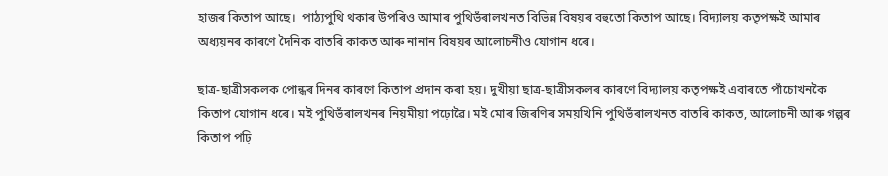হাজৰ কিতাপ আছে।  পাঠ্যপুথি থকাৰ উপৰিও আমাৰ পুথিভঁৰালখনত বিভিন্ন বিষয়ৰ বহুতো কিতাপ আছে। বিদ্যালয় কতৃপক্ষই আমাৰ অধ্যয়নৰ কাৰণে দৈনিক বাতৰি কাকত আৰু নানান বিষয়ৰ আলোচনীও যোগান ধৰে।

ছাত্ৰ-ছাত্ৰীসকলক পোন্ধৰ দিনৰ কাৰণে কিতাপ প্ৰদান কৰা হয়। দুখীয়া ছাত্ৰ-ছাত্ৰীসকলৰ কাৰণে বিদ্যালয় কতৃপক্ষই এবাৰতে পাঁচোখনকৈ কিতাপ যোগান ধৰে। মই পুথিভঁৰালখনৰ নিয়মীয়া পঢ়োৱৈ। মই মোৰ জিৰণিৰ সময়খিনি পুথিভঁৰালখনত বাতৰি কাকত, আলোচনী আৰু গল্পৰ কিতাপ পঢ়ি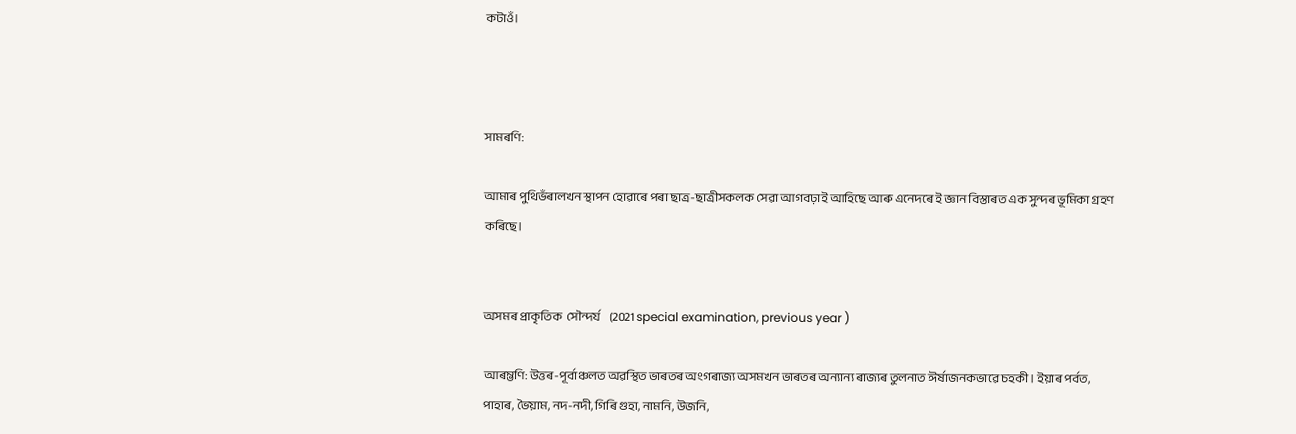কটাওঁ।



সামৰণি:

আমাৰ পুথিভঁৰালখন স্থাপন হোৱাৰে পৰা ছাত্ৰ-ছাত্ৰীসকলক সেৱা আগবঢ়াই আহিছে আৰু এনেদৰে ই জ্ঞান বিস্তাৰত এক সুন্দৰ ভূমিকা গ্ৰহণ কৰিছে।


অসমৰ প্রাকৃতিক  সৌন্দৰ্য    (2021 special examination, previous year )

আৰম্ভণি: উত্তৰ-পূৰ্বাঞ্চলত অৱস্থিত ভাৰতৰ অংগৰাজ্য অসমখন ভাৰতৰ অন্যান্য ৰাজ্যৰ তুলনাত ঈৰ্ষাজনকভাৱে চহকী। ইয়াৰ পৰ্বত, পাহাৰ, ভৈয়াম, নদ-নদী, গিৰি গুহা, নামনি, উজনি,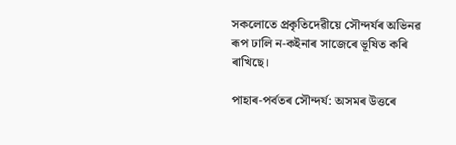সকলোতে প্ৰকৃতিদেৱীয়ে সৌন্দৰ্যৰ অভিনৱ ৰূপ ঢালি ন-কইনাৰ সাজেৰে ভূষিত কৰি ৰাখিছে।

পাহাৰ-পৰ্বতৰ সৌন্দৰ্য: অসমৰ উত্তৰে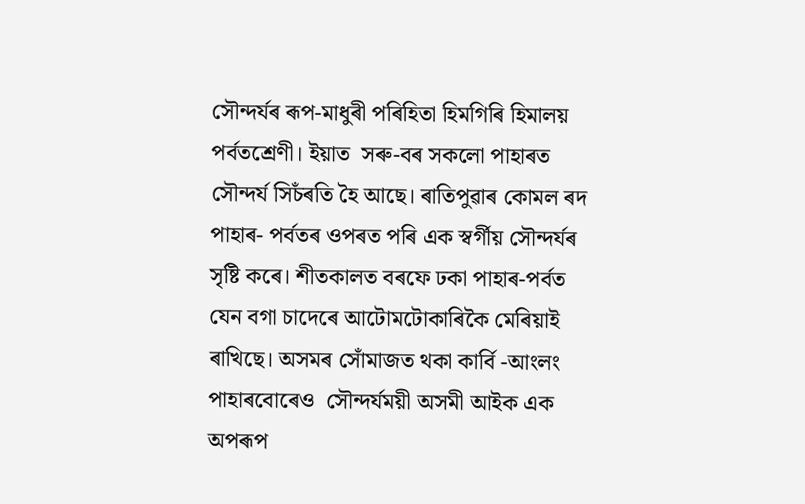সৌন্দৰ্যৰ ৰূপ-মাধুৰী পৰিহিতা হিমগিৰি হিমালয় পৰ্বতশ্ৰেণী। ইয়াত  সৰু-বৰ সকলো পাহাৰত সৌন্দৰ্য সিচঁৰতি হৈ আছে। ৰাতিপুৱাৰ কোমল ৰদ পাহাৰ- পৰ্বতৰ ওপৰত পৰি এক স্বৰ্গীয় সৌন্দৰ্যৰ সৃষ্টি কৰে। শীতকালত বৰফে ঢকা পাহাৰ-পৰ্বত যেন বগা চাদেৰে আটোমটোকাৰিকৈ মেৰিয়াই ৰাখিছে। অসমৰ সোঁমাজত থকা কার্বি -আংলং পাহাৰবোৰেও  সৌন্দৰ্যময়ী অসমী আইক এক অপৰূপ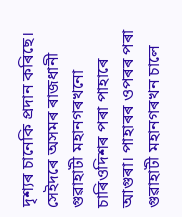দৃশ্যৰ চানেকি প্ৰদান কৰিছে। সেইদৰে অসমৰ ৰাজধানী গুৱাহাটী মহানগৰখনো চাৰিওদিশৰ পৰা পাহাৰে আগুৰা। পাহাৰৰ ওপৰৰ পৰা গুৱাহাটী মহানগৰখন চালে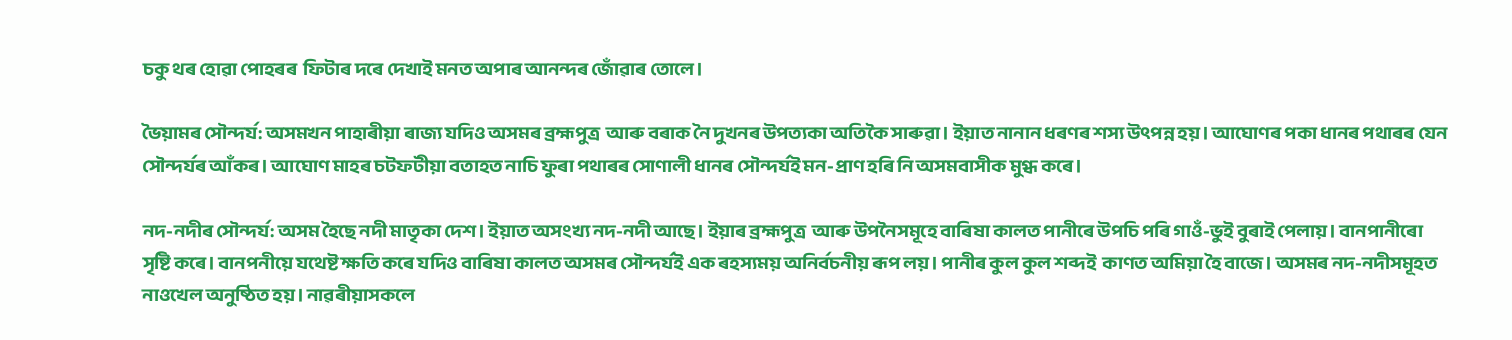চকু থৰ হোৱা পোহৰৰ  ফিটাৰ দৰে দেখাই মনত অপাৰ আনন্দৰ জোঁৱাৰ তোলে।

ভৈয়ামৰ সৌন্দৰ্য: অসমখন পাহাৰীয়া ৰাজ্য যদিও অসমৰ ব্রহ্মপুত্র  আৰু বৰাক নৈ দুখনৰ উপত্যকা অতিকৈ সাৰুৱা। ইয়াত নানান ধৰণৰ শস্য উৎপন্ন হয়। আঘোণৰ পকা ধানৰ পথাৰৰ যেন  সৌন্দৰ্যৰ আঁকৰ। আঘোণ মাহৰ চটফটীয়া বতাহত নাচি ফুৰা পথাৰৰ সোণালী ধানৰ সৌন্দৰ্যই মন-প্ৰাণ হৰি নি অসমবাসীক মুগ্ধ কৰে।

নদ-নদীৰ সৌন্দৰ্য: অসম হৈছে নদী মাতৃকা দেশ। ইয়াত অসংখ্য নদ-নদী আছে। ইয়াৰ ব্রহ্মপুত্র  আৰু উপনৈসমূহে বাৰিষা কালত পানীৰে উপচি পৰি গাওঁ-ভুই বুৰাই পেলায়। বানপানীৰো সৃষ্টি কৰে। বানপনীয়ে যথেষ্ট ক্ষতি কৰে যদিও বাৰিষা কালত অসমৰ সৌন্দৰ্যই এক ৰহস্যময় অনিৰ্বচনীয় ৰূপ লয়। পানীৰ কুল কুল শব্দই  কাণত অমিয়া হৈ বাজে। অসমৰ নদ-নদীসমূহত নাওখেল অনুষ্ঠিত হয়। নাৱৰীয়াসকলে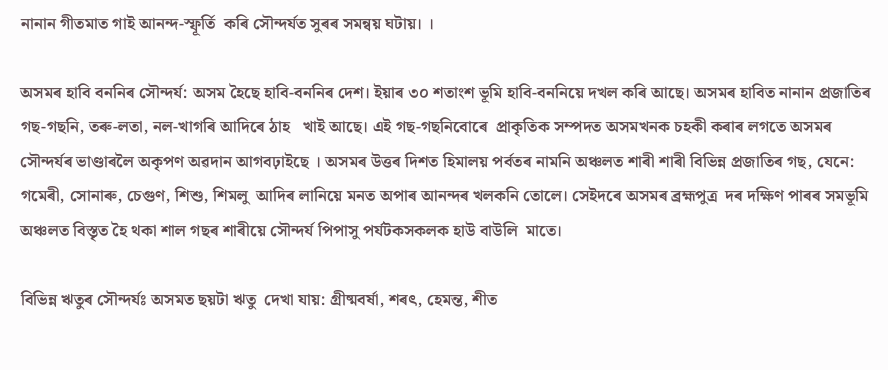নানান গীতমাত গাই আনন্দ-স্ফূর্তি  কৰি সৌন্দৰ্যত সুৰৰ সমন্বয় ঘটায়। ।

অসমৰ হাবি বননিৰ সৌন্দৰ্য: অসম হৈছে হাবি-বননিৰ দেশ। ইয়াৰ ৩০ শতাংশ ভূমি হাবি-বননিয়ে দখল কৰি আছে। অসমৰ হাবিত নানান প্ৰজাতিৰ গছ-গছনি, তৰু-লতা, নল-খাগৰি আদিৰে ঠাহ   খাই আছে। এই গছ-গছনিবোৰে  প্ৰাকৃতিক সম্পদত অসমখনক চহকী কৰাৰ লগতে অসমৰ সৌন্দৰ্যৰ ভাণ্ডাৰলৈ অকৃপণ অৱদান আগবঢ়াইছে । অসমৰ উত্তৰ দিশত হিমালয় পৰ্বতৰ নামনি অঞ্চলত শাৰী শাৰী বিভিন্ন প্ৰজাতিৰ গছ, যেনে: গমেৰী, সোনাৰু, চেগুণ, শিশু, শিমলু  আদিৰ লানিয়ে মনত অপাৰ আনন্দৰ খলকনি তোলে। সেইদৰে অসমৰ ব্রহ্মপুত্র  দৰ দক্ষিণ পাৰৰ সমভূমি অঞ্চলত বিস্তৃত হৈ থকা শাল গছৰ শাৰীয়ে সৌন্দৰ্য পিপাসু পৰ্যটকসকলক হাউ বাউলি  মাতে।

বিভিন্ন ঋতুৰ সৌন্দৰ্যঃ অসমত ছয়টা ঋতু  দেখা যায়: গ্ৰীষ্মবৰ্ষা, শৰৎ, হেমন্ত, শীত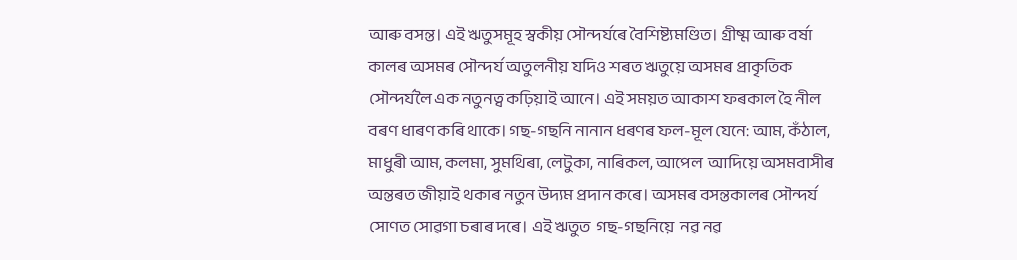আৰু বসন্ত। এই ঋতুসমূহ স্বকীয় সৌন্দৰ্যৰে বৈশিষ্ট্যমণ্ডিত। গ্ৰীষ্ম আৰু বৰ্ষা কালৰ অসমৰ সৌন্দৰ্য অতুলনীয় যদিও শৰত ঋতুয়ে অসমৰ প্ৰাকৃতিক সৌন্দৰ্যলৈ এক নতুনত্ব কঢ়িয়াই আনে। এই সময়ত আকাশ ফৰকাল হৈ নীল বৰণ ধাৰণ কৰি থাকে। গছ-গছনি নানান ধৰণৰ ফল-মূল যেনে: আম, কঁঠাল, মাধুৰী আম, কলমা, সুমথিৰা, লেটুকা, নাৰিকল, আপেল  আদিয়ে অসমবাসীৰ অন্তৰত জীয়াই থকাৰ নতুন উদ্যম প্ৰদান কৰে। অসমৰ বসন্তকালৰ সৌন্দৰ্য সোণত সোৱগা চৰাৰ দৰে। এই ঋতুত  গছ-গছনিয়ে  নৱ নৱ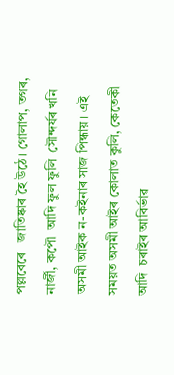পল্লবেৰে   জাতিষ্কাৰ হৈ উঠে। গোলাপ, তগৰ, নাৰ্জী, কপৌ  আদি ফুল ফুলি  সৌন্দৰ্যৰ খনি অসমী আইক ন-কইনাৰ সাজ পিন্ধায়। এই সময়ত অসমী আইৰ কোলাত কুলি, কেতেকী আদি  চৰাইৰ আবিৰ্ভাৱ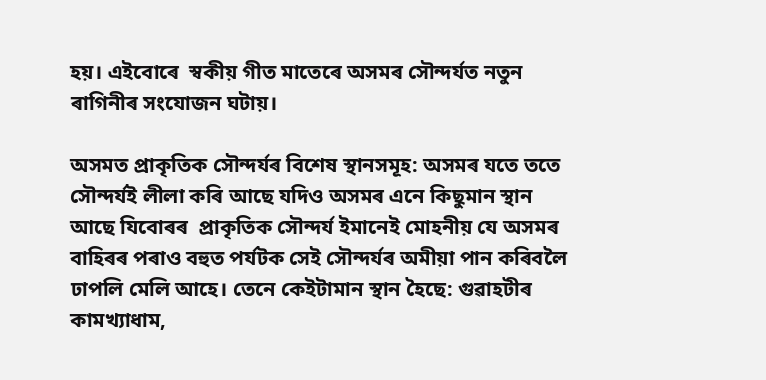হয়। এইবোৰে  স্বকীয় গীত মাতেৰে অসমৰ সৌন্দৰ্যত নতুন ৰাগিনীৰ সংযোজন ঘটায়।

অসমত প্রাকৃতিক সৌন্দৰ্যৰ বিশেষ স্থানসমূহ: অসমৰ যতে ততে সৌন্দৰ্যই লীলা কৰি আছে যদিও অসমৰ এনে কিছুমান স্থান আছে যিবোৰৰ  প্ৰাকৃতিক সৌন্দৰ্য ইমানেই মোহনীয় যে অসমৰ বাহিৰৰ পৰাও বহুত পৰ্যটক সেই সৌন্দৰ্যৰ অমীয়া পান কৰিবলৈ ঢাপলি মেলি আহে। তেনে কেইটামান স্থান হৈছে: গুৱাহটীৰ কামখ্যাধাম,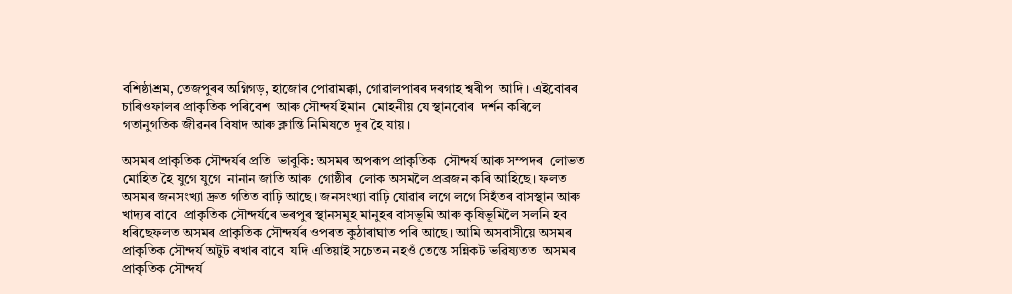বশিষ্ঠাশ্রম, তেজপুৰৰ অগ্নিগড়, হাজোৰ পোৱামক্কা, গোৱালপাৰৰ দৰগাহ শ্বৰীপ  আদি । এইবোৰৰ  চাৰিওফালৰ প্ৰাকৃতিক পৰিবেশ  আৰু সৌন্দৰ্য ইমান  মোহনীয় যে স্থানবোৰ  দৰ্শন কৰিলে  গতানুগতিক জীৱনৰ বিষাদ আৰু ক্লান্তি নিমিষতে দূৰ হৈ যায়।

অসমৰ প্রাকৃতিক সৌন্দৰ্যৰ প্রতি  ভাবুকি: অসমৰ অপৰূপ প্ৰাকৃতিক  সৌন্দৰ্য আৰু সম্পদৰ  লোভত মোহিত হৈ যুগে যুগে  নানান জাতি আৰু  গোষ্ঠীৰ  লোক অসমলৈ প্রব্রজন কৰি আহিছে। ফলত অসমৰ জনসংখ্যা দ্ৰুত গতিত বাঢ়ি আছে। জনসংখ্যা বাঢ়ি যোৱাৰ লগে লগে সিহঁতৰ বাসস্থান আৰু খাদ্যৰ বাবে  প্ৰাকৃতিক সৌন্দৰ্যৰে ভৰপুৰ স্থানসমূহ মানুহৰ বাসভূমি আৰু কৃষিভূমিলৈ সলনি হব ধৰিছেফলত অসমৰ প্ৰাকৃতিক সৌন্দৰ্যৰ ওপৰত কুঠাৰাঘাত পৰি আছে। আমি অসবাসীয়ে অসমৰ প্ৰাকৃতিক সৌন্দৰ্য অটুট ৰখাৰ বাবে  যদি এতিয়াই সচেতন নহওঁ তেন্তে সন্নিকট ভৱিষ্যতত  অসমৰ প্ৰাকৃতিক সৌন্দৰ্য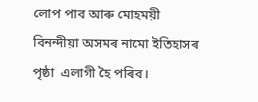লোপ পাব আৰু মোহময়ী বিনন্দীয়া অসমৰ নামো ইতিহাসৰ পৃষ্ঠা  এলাগী হৈ পৰিব।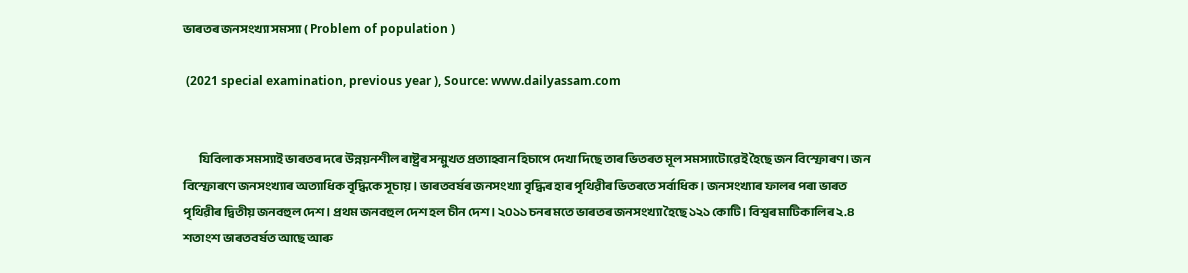ভাৰতৰ জনসংখ্যা সমস্যা ( Problem of population )

 (2021 special examination, previous year ), Source: www.dailyassam.com


        যিবিলাক সমস্যাই ভাৰতৰ দৰে উন্নয়নশীল ৰাষ্ট্ৰৰ সন্মুখত প্রত্যাহ্বান হিচাপে দেখা দিছে তাৰ ভিতৰত মূল সমস্যাটোৱেই হৈছে জন বিস্ফোৰণ। জন বিস্ফোৰণে জনসংখ্যাৰ অত্যাধিক বৃদ্ধিকে সূচায়। ভাৰতবৰ্ষৰ জনসংখ্যা বৃদ্ধিৰ হাৰ পৃথিৱীৰ ভিতৰতে সর্বাধিক। জনসংখ্যাৰ ফালৰ পৰা ভাৰত পৃথিৱীৰ দ্বিতীয় জনবহুল দেশ। প্রথম জনবহুল দেশ হল চীন দেশ। ২০১১ চনৰ মতে ভাৰতৰ জনসংখ্যা হৈছে ১২১ কোটি। বিশ্বৰ মাটিকালিৰ ২.৪ শতাংশ ভাৰতবৰ্ষত আছে আৰু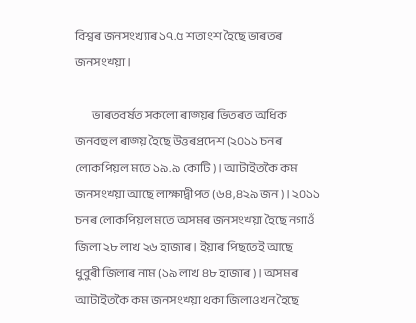বিশ্বৰ জনসংখ্যাৰ ১৭.৫ শতাংশ হৈছে ভাৰতৰ জনসংখ্য়া।

        ভাৰতবৰ্ষত সকলো ৰাজ্য়ৰ ভিতৰত অধিক জনবহুল ৰাজ্য় হৈছে উত্তৰপ্ৰদেশ (২০১১ চনৰ লোকপিয়ল মতে ১৯.৯ কোটি)। আটাইতকৈ কম জনসংখ্য়া আছে লাক্ষাদ্বীপত (৬৪,৪২৯ জন)। ২০১১ চনৰ লোকপিয়ল মতে অসমৰ জনসংখ্য়া হৈছে নগাওঁ জিলা ২৮ লাখ ২৬ হাজাৰ। ইয়াৰ পিছতেই আছে ধুবুৰী জিলাৰ নাম (১৯ লাখ ৪৮ হাজাৰ)। অসমৰ আটাইতকৈ কম জনসংখ্য়া থকা জিলাওখন হৈছে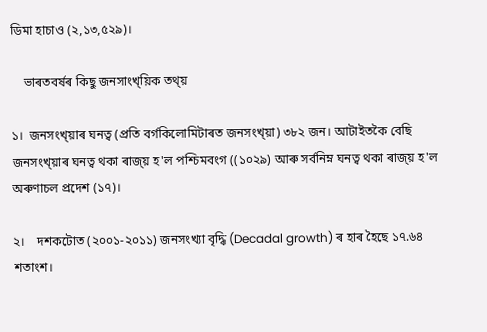ডিমা হাচাও (২,১৩,৫২৯)।

    ভাৰতবৰ্ষৰ কিছু জনসাংখ্য়িক তথ্য়

১।  জনসংখ্য়াৰ ঘনত্ব (প্ৰতি বৰ্গকিলোমিটাৰত জনসংখ্য়া) ৩৮২ জন। আটাইতকৈ বেছি জনসংখ্য়াৰ ঘনত্ব থকা ৰাজ্য় হ'ল পশ্চিমবংগ ((১০২৯) আৰু সৰ্বনিম্ন ঘনত্ব থকা ৰাজ্য় হ'ল অৰুণাচল প্ৰদেশ (১৭)।

২।    দশকটোত (২০০১-২০১১) জনসংখ্যা বৃদ্ধি (Decadal growth) ৰ হাৰ হৈছে ১৭.৬৪ শতাংশ।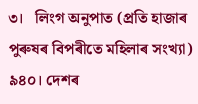৩।   লিংগ অনুপাত (প্রতি হাজাৰ পুৰুষৰ বিপৰীতে মহিলাৰ সংখ্যা) ৯৪০। দেশৰ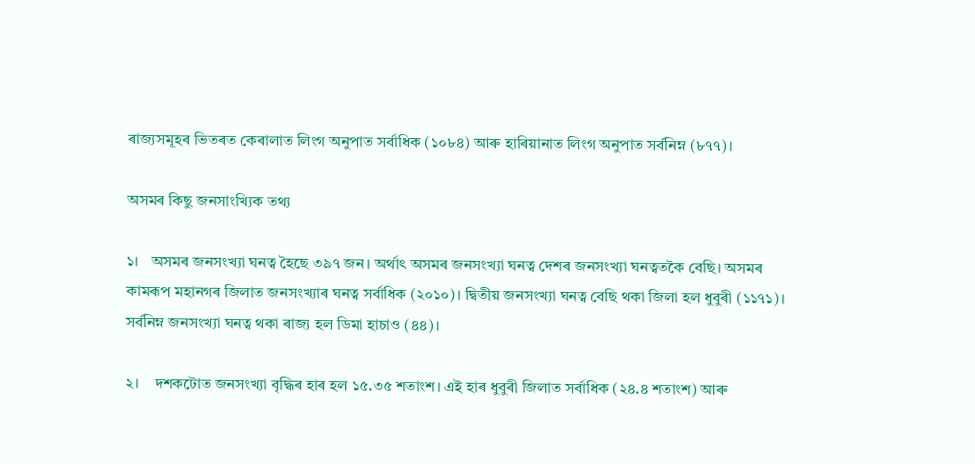ৰাজ্যসমূহৰ ভিতৰত কেৰালাত লিংগ অনুপাত সর্বাধিক (১০৮৪) আৰু হাৰিয়ানাত লিংগ অনুপাত সর্বনিম্ন (৮৭৭)।

অসমৰ কিছু জনসাংখ্যিক তথ্য

১।   অসমৰ জনসংখ্যা ঘনত্ব হৈছে ৩৯৭ জন। অর্থাৎ অসমৰ জনসংখ্যা ঘনত্ব দেশৰ জনসংখ্যা ঘনত্বতকৈ বেছি। অসমৰ কামৰূপ মহানগৰ জিলাত জনসংখ্যাৰ ঘনত্ব সর্বাধিক (২০১০)। দ্বিতীয় জনসংখ্যা ঘনত্ব বেছি থকা জিলা হল ধুবুৰী (১১৭১)। সর্বনিম্ন জনসংখ্যা ঘনত্ব থকা ৰাজ্য হল ডিমা হাচাও (৪৪)।

২।    দশকটোত জনসংখ্যা বৃদ্ধিৰ হাৰ হল ১৫.৩৫ শতাংশ। এই হাৰ ধুবুৰী জিলাত সর্বাধিক (২৪.৪ শতাংশ) আৰু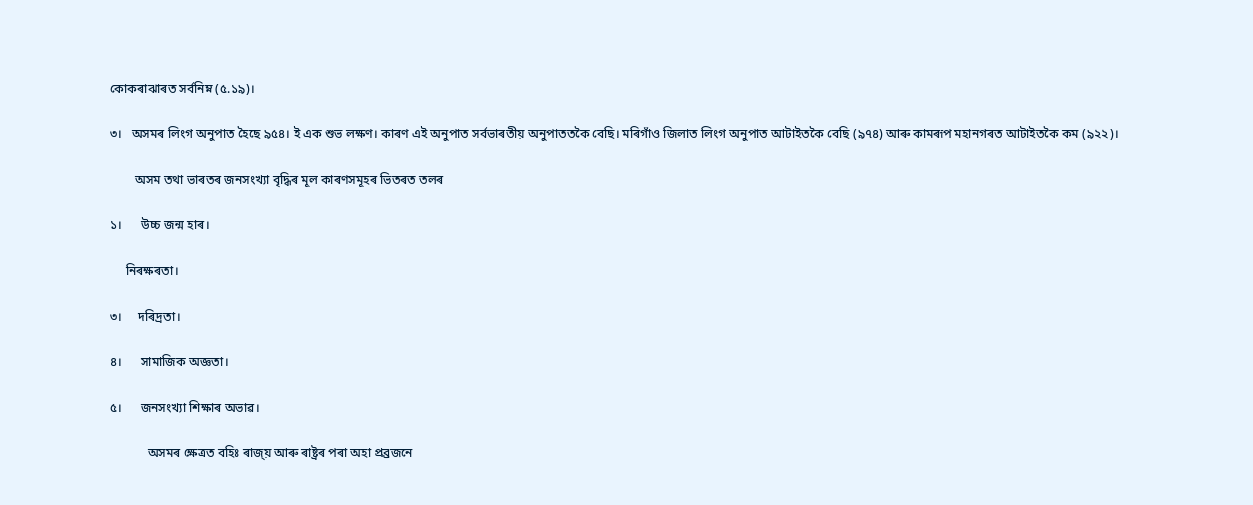কোকৰাঝাৰত সর্বনিম্ন (৫.১৯)।

৩।   অসমৰ লিংগ অনুপাত হৈছে ৯৫৪। ই এক শুভ লক্ষণ। কাৰণ এই অনুপাত সর্বভাৰতীয় অনুপাততকৈ বেছি। মৰিগাঁও জিলাত লিংগ অনুপাত আটাইতকৈ বেছি (৯৭৪) আৰু কামৰূপ মহানগৰত আটাইতকৈ কম (৯২২)।

        অসম তথা ভাৰতৰ জনসংখ্যা বৃদ্ধিৰ মূল কাৰণসমূহৰ ভিতৰত তলৰ

১।      উচ্চ জন্ম হাৰ।

     নিৰক্ষৰতা।

৩।     দৰিদ্ৰতা।

৪।      সামাজিক অজ্ঞতা।

৫।      জনসংখ্যা শিক্ষাৰ অভাৱ।

            অসমৰ ক্ষেত্ৰত বহিঃ ৰাজ্য় আৰু ৰাষ্ট্ৰৰ পৰা অহা প্ৰব্ৰজনে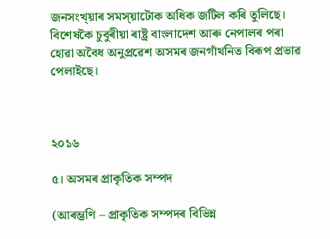জনসংখ্য়াৰ সমস্য়াটোক অধিক জটিল কৰি তুলিছে। বিশেষকৈ চুবুৰীয়া ৰাষ্ট্ৰ বাংলাদেশ আৰু নেপালৰ পৰা হোৱা অবৈধ অনুপ্ৰৱেশ অসমৰ জনগাঁথনিত বিৰূপ প্ৰভাৱ পেলাইছে।



২০১৬

৫। অসমৰ প্রাকৃতিক সম্পদ

(আৰম্ভণি – প্রাকৃতিক সম্পদৰ বিভিন্ন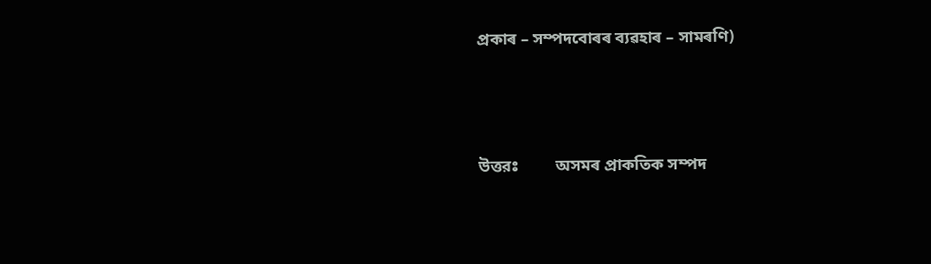প্রকাৰ – সম্পদবোৰৰ ব্যৱহাৰ – সামৰণি)



উত্তরঃ         অসমৰ প্রাকতিক সম্পদ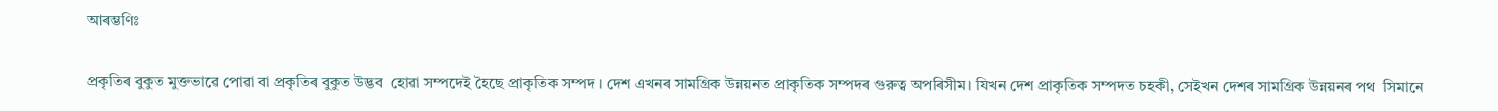আৰম্ভণিঃ

প্ৰকৃতিৰ বুকুত মুক্তভাৱে পোৱা বা প্ৰকৃতিৰ বুকুত উদ্ভব  হোৱা সম্পদেই হৈছে প্ৰাকৃতিক সম্পদ । দেশ এখনৰ সামগ্রিক উন্নয়নত প্ৰাকৃতিক সম্পদৰ গুরুত্ব অপৰিসীম। যিখন দেশ প্ৰাকৃতিক সম্পদত চহকী, সেইখন দেশৰ সামগ্রিক উন্নয়নৰ পথ  সিমানে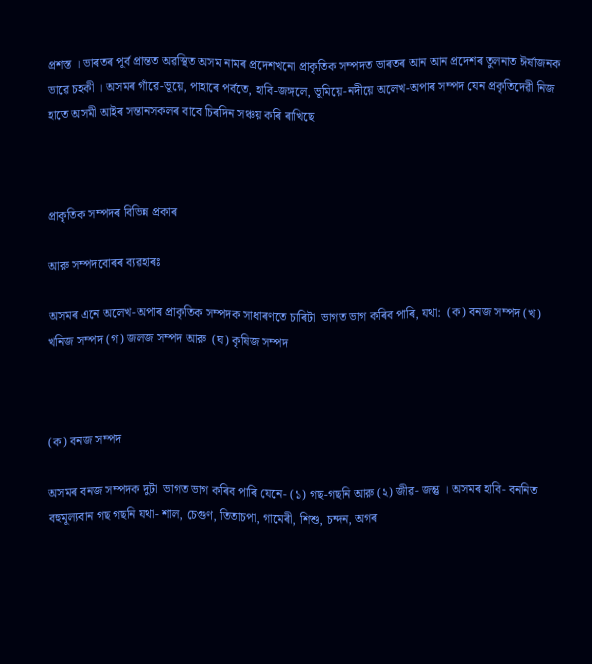প্ৰশস্ত । ভাৰতৰ পূৰ্ব প্ৰান্তত অৱস্থিত অসম নামৰ প্ৰদেশখনো প্ৰাকৃতিক সম্পদত ভাৰতৰ আন আন প্ৰদেশৰ তুলনাত ঈৰ্ষাজনক ভাৱে চহকী । অসমৰ গাঁৱে-ভূয়ে, পাহাৰে পৰ্বতে, হাবি-জঙ্গলে, ভূমিয়ে-নদীয়ে অলেখ-অপাৰ সম্পদ যেন প্ৰকৃতিদেৱী নিজ হাতে অসমী আইৰ সন্তানসকলৰ বাবে চিৰদিন সঞ্চয় কৰি ৰাখিছে



প্রাকৃতিক সম্পদৰ বিভিন্ন প্রকাৰ

আরু সম্পদবোৰৰ ব্যৱহাৰঃ

অসমৰ এনে অলেখ-অপাৰ প্ৰাকৃতিক সম্পদক সাধাৰণতে চাৰিটা  ভাগত ভাগ কৰিব পাৰি, যথা:  (ক) বনজ সম্পদ (খ) খনিজ সম্পদ (গ) জলজ সম্পদ আরু  (ঘ) কৃষিজ সম্পদ



(ক) বনজ সম্পদ

অসমৰ বনজ সম্পদক দুটা  ভাগত ভাগ কৰিব পাৰি যেনে- (১) গছ-গছনি আরু (২) জীৱ- জন্তু । অসমৰ হাবি- বননিত বহুমূল্যবান গছ গছনি যথা- শাল, চেগুণ, তিতাচপা, গামেৰী, শিশু, চন্দন, অগৰ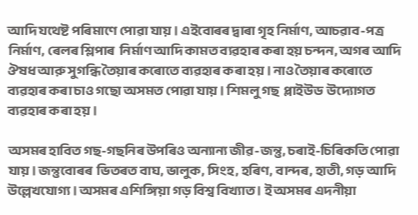আদি যথেষ্ট পৰিমাণে পোৱা যায়। এইবোৰৰ দ্বাৰা গৃহ নিৰ্মাণ, আচৱাব-পত্ৰ নিৰ্মাণ, ৰেলৰ শ্লিপাৰ  নিৰ্মাণ আদি কামত ব্যৱহাৰ কৰা হয় চন্দন, অগৰ আদি ঔষধ আরু সুগন্ধি তৈয়াৰ কৰোতে ব্যৱহাৰ কৰা হয় । নাও তৈয়াৰ কৰোতে ব্যৱহাৰ কৰা চাও গছো অসমত পোৱা যায় । শিমলু গছ  প্লাইউড  উদ্যোগত ব্যৱহাৰ কৰা হয়।

অসমৰ হাবিত গছ-গছনিৰ উপৰিও অন্যান্য জীৱ-জন্তু, চৰাই-চিৰিকতি পোৱা যায়। জন্তুবোৰৰ  ভিতৰত বাঘ, ভালুক, সিংহ, হৰিণ, বান্দৰ, হাতী, গড় আদি উল্লেখযোগ্য। অসমৰ এশিঙ্গিয়া গড় বিশ্ব বিখ্যাত । ই অসমৰ এদনীয়া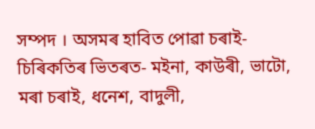সম্পদ । অসমৰ হাবিত পোৱা চৰাই-চিৰিকতিৰ ভিতৰত- মইনা, কাউৰী, ভাটো, মৰা চৰাই, ধনেশ, বাদুলী,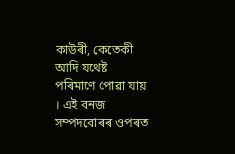কাউৰী, কেতেকী আদি যথেষ্ট পৰিমাণে পোৱা যায় । এই বনজ সম্পদবোৰৰ ওপৰত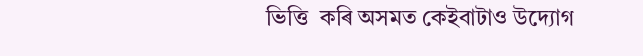ভিত্তি  কৰি অসমত কেইবাটাও উদ্যোগ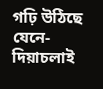গঢ়ি উঠিছে যেনে- দিয়াচলাই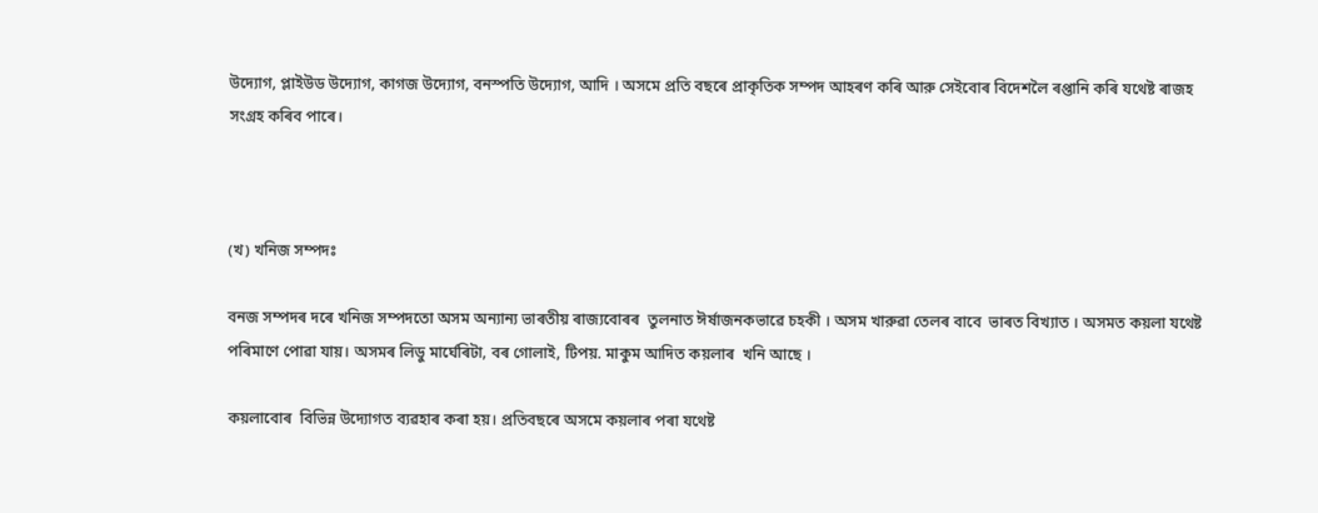উদ্যোগ, প্লাইউড উদ্যোগ, কাগজ উদ্যোগ, বনস্পতি উদ্যোগ, আদি । অসমে প্ৰতি বছৰে প্ৰাকৃতিক সম্পদ আহৰণ কৰি আরু সেইবোৰ বিদেশলৈ ৰপ্তানি কৰি যথেষ্ট ৰাজহ সংগ্ৰহ কৰিব পাৰে।



(খ) খনিজ সম্পদঃ

বনজ সম্পদৰ দৰে খনিজ সম্পদতো অসম অন্যান্য ভাৰতীয় ৰাজ্যবোৰৰ  তুলনাত ঈৰ্ষাজনকভাৱে চহকী । অসম খারুৱা তেলৰ বাবে  ভাৰত বিখ্যাত । অসমত কয়লা যথেষ্ট পৰিমাণে পোৱা যায়। অসমৰ লিডু মাৰ্ঘেৰিটা, বৰ গোলাই, টিপয়. মাকুম আদিত কয়লাৰ  খনি আছে ।

কয়লাবোৰ  বিভিন্ন উদ্যোগত ব্যৱহাৰ কৰা হয়। প্ৰতিবছৰে অসমে কয়লাৰ পৰা যথেষ্ট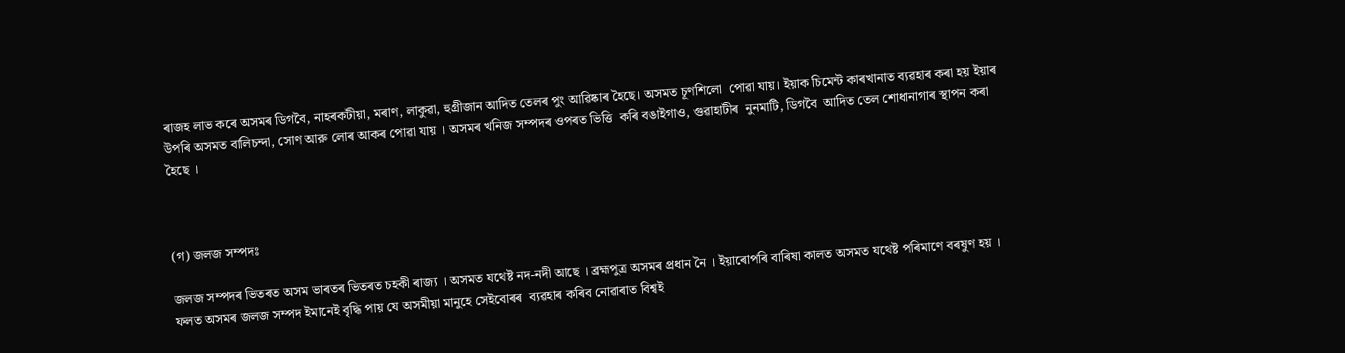ৰাজহ লাভ কৰে অসমৰ ডিগবৈ, নাহৰকটীয়া, মৰাণ, লাকুৱা, হুগ্ৰীজান আদিত তেলৰ পুং আৱিষ্কাৰ হৈছে। অসমত চূণশিলো  পোৱা যায়। ইয়াক চিমেন্ট কাৰখানাত ব্যৱহাৰ কৰা হয় ইয়াৰ উপৰি অসমত বালিচন্দা, সোণ আরু লোৰ আকৰ পোৱা যায় । অসমৰ খনিজ সম্পদৰ ওপৰত ভিত্তি  কৰি বঙাইগাও, গুৱাহাটীৰ  নুনমাটি, ডিগবৈ  আদিত তেল শোধানাগাৰ স্থাপন কৰা হৈছে ।



(গ) জলজ সম্পদঃ

জলজ সম্পদৰ ভিতৰত অসম ভাৰতৰ ভিতৰত চহকী ৰাজ্য । অসমত যথেষ্ট নদ-নদী আছে । ব্রহ্মপুত্ৰ অসমৰ প্ৰধান নৈ । ইয়াৰোপৰি বাৰিষা কালত অসমত যথেষ্ট পৰিমাণে বৰষুণ হয় । ফলত অসমৰ জলজ সম্পদ ইমানেই বৃদ্ধি পায় যে অসমীয়া মানুহে সেইবোৰৰ  ব্যৱহাৰ কৰিব নোৱাৰাত বিশ্বই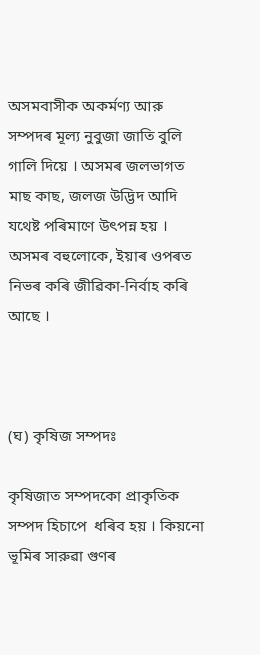অসমবাসীক অকৰ্মণ্য আরু সম্পদৰ মূল্য নুবুজা জাতি বুলি গালি দিয়ে । অসমৰ জলভাগত মাছ কাছ, জলজ উদ্ভিদ আদি যথেষ্ট পৰিমাণে উৎপন্ন হয় । অসমৰ বহুলোকে, ইয়াৰ ওপৰত নিভৰ কৰি জীৱিকা-নিৰ্বাহ কৰি আছে ।



(ঘ) কৃষিজ সম্পদঃ

কৃষিজাত সম্পদকো প্ৰাকৃতিক সম্পদ হিচাপে  ধৰিব হয় । কিয়নো ভূমিৰ সারুৱা গুণৰ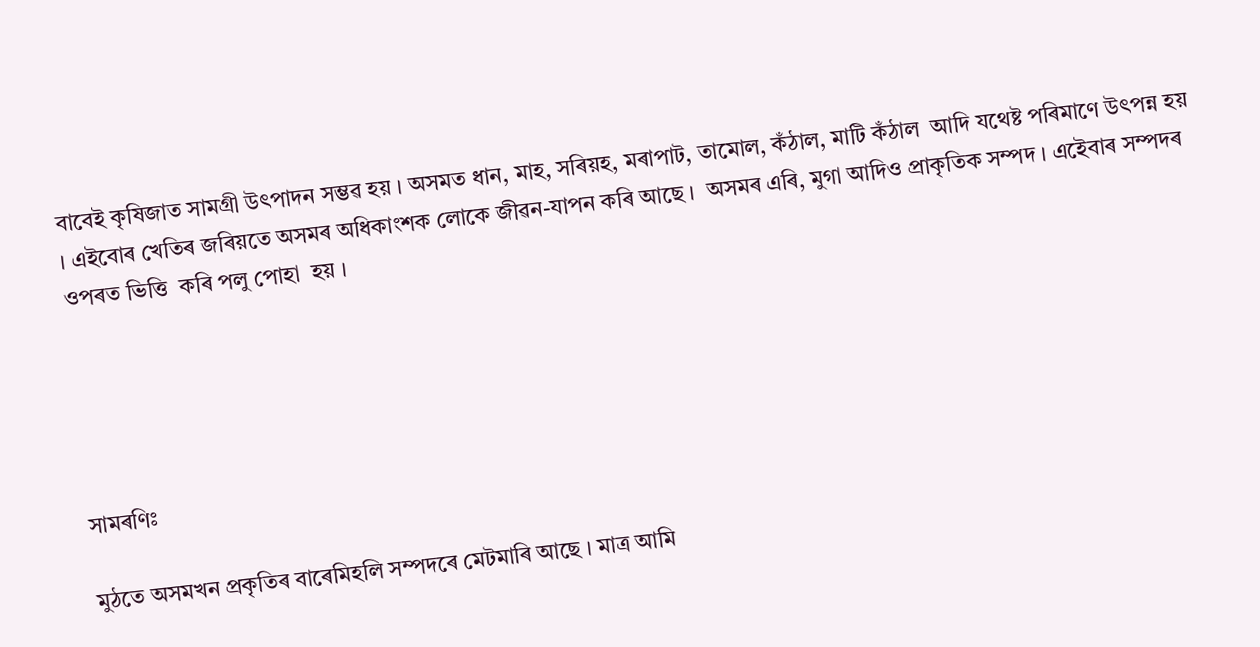বাবেই কৃষিজাত সামগ্ৰী উৎপাদন সম্ভৱ হয় । অসমত ধান, মাহ, সৰিয়হ, মৰাপাট, তামোল, কঁঠাল, মাটি কঁঠাল  আদি যথেষ্ট পৰিমাণে উৎপন্ন হয় । এইবোৰ খেতিৰ জৰিয়তে অসমৰ অধিকাংশক লোকে জীৱন-যাপন কৰি আছে ।  অসমৰ এৰি, মুগা আদিও প্ৰাকৃতিক সম্পদ । এইেবাৰ সম্পদৰ ওপৰত ভিত্তি  কৰি পলু পোহা  হয় ।





সামৰণিঃ

মুঠতে অসমখন প্ৰকৃতিৰ বাৰেমিহলি সম্পদৰে মেটমাৰি আছে । মাত্ৰ আমি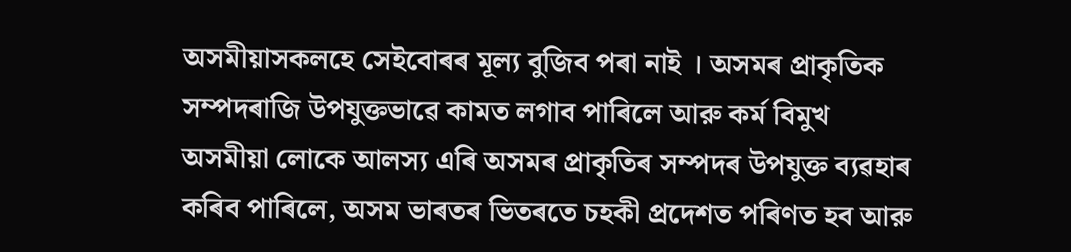অসমীয়াসকলহে সেইবোৰৰ মূল্য বুজিব পৰা নাই । অসমৰ প্ৰাকৃতিক সম্পদৰাজি উপযুক্তভাৱে কামত লগাব পাৰিলে আরু কৰ্ম বিমুখ অসমীয়া লোকে আলস্য এৰি অসমৰ প্ৰাকৃতিৰ সম্পদৰ উপযুক্ত ব্যৱহাৰ কৰিব পাৰিলে, অসম ভাৰতৰ ভিতৰতে চহকী প্ৰদেশত পৰিণত হব আরু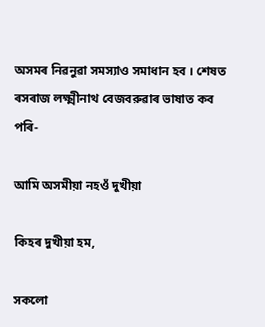অসমৰ নিৱনুৱা সমস্যাও সমাধান হব । শেষত ৰসৰাজ লক্ষ্মীনাথ বেজবরুৱাৰ ভাষাত কব পৰি-

আমি অসমীয়া নহওঁ দুখীয়া

কিহৰ দুখীয়া হম,

সকলো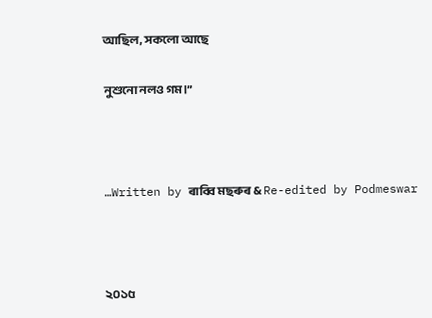আছিল, সকলো আছে

নুশুনো নলও গম।”



…Written by ৰাব্বি মছৰুৰ & Re-edited by Podmeswar



২০১৫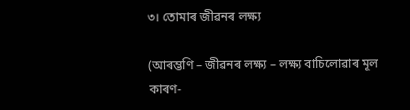৩। তোমাৰ জীৱনৰ লক্ষ্য

(আৰম্ভণি – জীৱনৰ লক্ষ্য – লক্ষ্য বাচিলোৱাৰ মূল কাৰণ-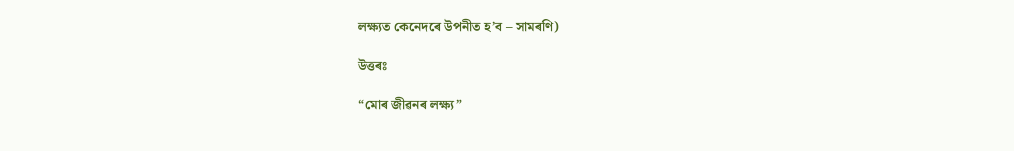লক্ষ্যত কেনেদৰে উপনীত হ’ব – সামৰণি)

উত্তৰঃ

“মোৰ জীৱনৰ লক্ষ্য”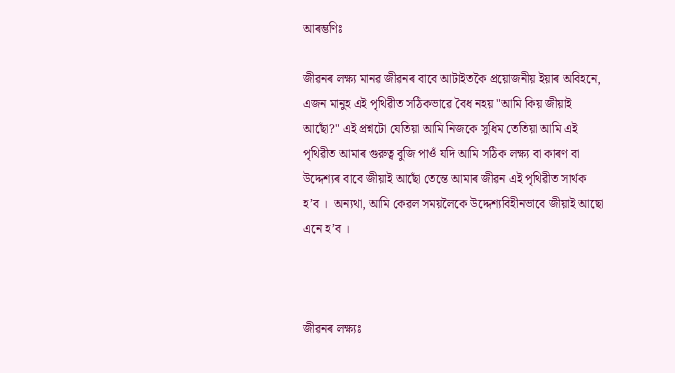আৰম্ভণিঃ

জীৱনৰ লক্ষ্য মানৱ জীৱনৰ বাবে আটাইতকৈ প্ৰয়োজনীয় ইয়াৰ অবিহনে, এজন মানুহ এই পৃথিৱীত সঠিকভাৱে বৈধ নহয় "আমি কিয় জীয়াই আছোঁ?" এই প্ৰশ্নটো যেতিয়া আমি নিজকে সুধিম তেতিয়া আমি এই পৃথিৱীত আমাৰ গুরুত্ব বুজি পাওঁ যদি আমি সঠিক লক্ষ্য বা কাৰণ বা উদ্দেশ্যৰ বাবে জীয়াই আছোঁ তেন্তে আমাৰ জীৱন এই পৃথিৱীত সার্থক হ’ব ।  অন্যথা, আমি কেৱল সময়লৈকে উদ্দেশ্যবিহীনভাবে জীয়াই আছো এনে হ’ব ।



জীৱনৰ লক্ষ্যঃ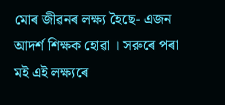মোৰ জীৱনৰ লক্ষ্য হৈছে- এজন আদর্শ শিক্ষক হোৱা । সরুৰে পৰা মই এই লক্ষ্যৰে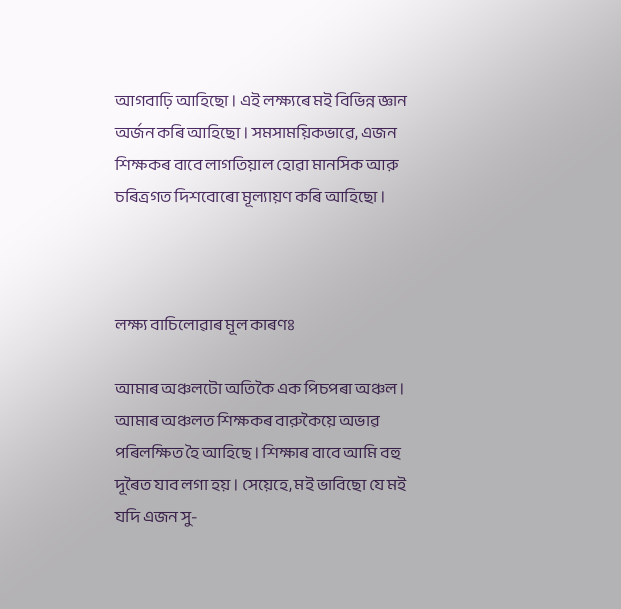আগবাঢ়ি আহিছো । এই লক্ষ্যৰে মই বিভিন্ন জ্ঞান অর্জন কৰি আহিছো । সমসাময়িকভাৱে, এজন শিক্ষকৰ বাবে লাগতিয়াল হোৱা মানসিক আরু চৰিত্রগত দিশবোৰো মূল্যায়ণ কৰি আহিছো ।



লক্ষ্য বাচিলোৱাৰ মূল কাৰণঃ

আমাৰ অঞ্চলটো অতিকৈ এক পিচপৰা অঞ্চল । আমাৰ অঞ্চলত শিক্ষকৰ বারুকৈয়ে অভাৱ পৰিলক্ষিত হৈ আহিছে । শিক্ষাৰ বাবে আমি বহু দূৰৈত যাব লগা হয় । সেয়েহে, মই ভাবিছো যে মই যদি এজন সু-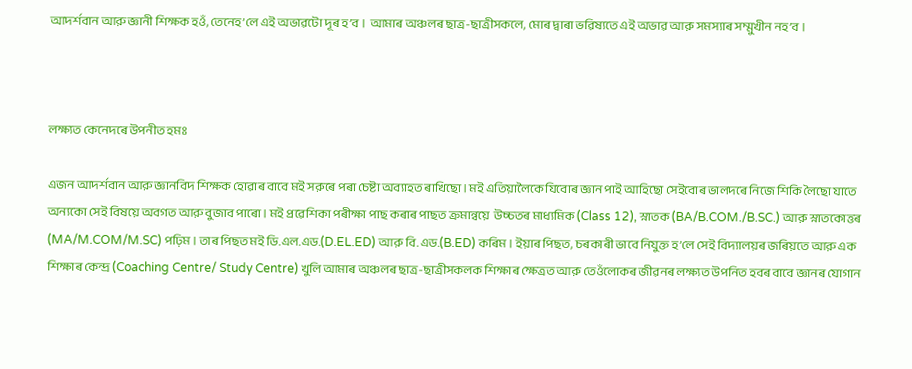আদৰ্শবান আরু জ্ঞানী শিক্ষক হওঁ, তেনেহ’লে এই অভাৱটো দূৰ হ’ব ।  আমাৰ অঞ্চলৰ ছাত্র-ছাত্রীসকলে, মোৰ দ্বাৰা ভৱিষ্যতে এই অভাৱ আরু সমস্যাৰ সম্মুখীন নহ’ব ।



লক্ষ্যত কেনেদৰে উপনীত হমঃ

এজন আদর্শবান আরু জ্ঞানবিদ শিক্ষক হোৱাৰ বাবে মই সরুৰে পৰা চেষ্টা অব্যাহত ৰাখিছো । মই এতিয়ালৈকে যিবোৰ জ্ঞান পাই আহিছো সেইবোৰ ভালদৰে নিজে শিকি লৈছো যাতে অন্যকো সেই বিষয়ে অবগত আরু বুজাব পাৰো । মই প্রৱেশিকা পৰীক্ষা পাছ কৰাৰ পাছত ক্রমান্বয়ে  উচ্চতৰ মাধ্যমিক (Class 12), স্নাতক (BA/B.COM./B.SC.) আরু স্নাতকোত্তৰ (MA/M.COM/M.SC) পঢ়িম । তাৰ পিছত মই ডি.এল.এড.(D.EL.ED) আরু বি.এড.(B.ED) কৰিম । ইয়াৰ পিছত, চৰকাৰী ভাবে নিযুক্ত হ’লে সেই বিদ্যালয়ৰ জৰিয়তে আরু এক শিক্ষাৰ কেন্দ্র (Coaching Centre/ Study Centre) খুলি আমাৰ অঞ্চলৰ ছাত্র-ছাত্রীসকলক শিক্ষাৰ ক্ষেত্রত আরু তেওঁলোকৰ জীৱনৰ লক্ষ্যত উপনিত হবৰ বাবে জ্ঞানৰ যোগান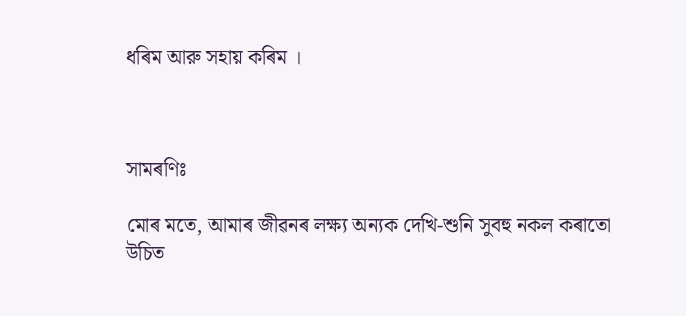ধৰিম আরু সহায় কৰিম ।



সামৰণিঃ

মোৰ মতে, আমাৰ জীৱনৰ লক্ষ্য অন্যক দেখি-শুনি সুবহু নকল কৰাতো উচিত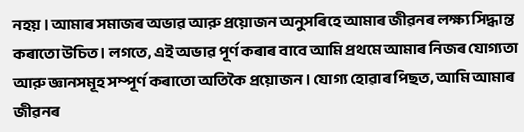নহয় । আমাৰ সমাজৰ অভাৱ আরু প্রয়োজন অনুসৰিহে আমাৰ জীৱনৰ লক্ষ্য সিদ্ধান্ত কৰাতো উচিত । লগতে, এই অভাৱ পূর্ণ কৰাৰ বাবে আমি প্রথমে আমাৰ নিজৰ যোগ্যতা আরু জ্ঞানসমূহ সম্পূর্ণ কৰাতো অতিকৈ প্রয়োজন । যোগ্য হোৱাৰ পিছত, আমি আমাৰ জীৱনৰ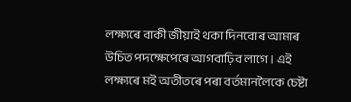লক্ষ্যৰে বাকী জীয়াই থকা দিনবোৰ আমাৰ উচিত পদক্ষেপেৰে আগবাঢ়িব লাগে । এই লক্ষ্যৰে মই অতীতৰে পৰা বর্তমানলৈকে চেষ্টা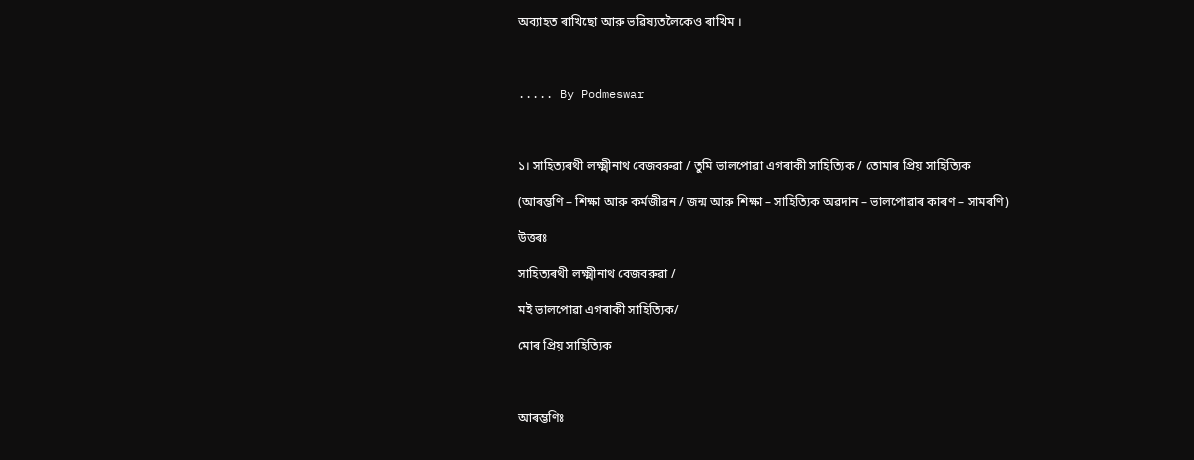অব্যাহত ৰাখিছো আরু ভৱিষ্যতলৈকেও ৰাখিম ।



..... By Podmeswar



১। সাহিত্যৰথী লক্ষ্মীনাথ বেজবরুৱা / তুমি ভালপোৱা এগৰাকী সাহিত্যিক / তোমাৰ প্রিয় সাহিত্যিক

(আৰম্ভণি – শিক্ষা আরু কর্মজীৱন / জন্ম আরু শিক্ষা – সাহিত্যিক অৱদান – ভালপোৱাৰ কাৰণ – সামৰণি)

উত্তৰঃ

সাহিত্যৰথী লক্ষ্মীনাথ বেজবরুৱা /

মই ভালপোৱা এগৰাকী সাহিত্যিক/

মোৰ প্রিয় সাহিত্যিক



আৰম্ভণিঃ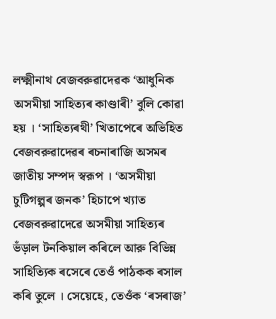লক্ষ্মীনাথ বেজবরুৱাদেৱক ‘আধুনিক অসমীয়া সাহিত্যৰ কাণ্ডাৰী’ বুলি কোৱা হয় । ‘সাহিত্যৰথী’ খিতাপেৰে অভিহিত বেজবরুৱাদেৱৰ ৰচনাৰাজি অসমৰ জাতীয় সম্পদ স্বরূপ । ‘অসমীয়া চুটিগল্পৰ জনক’ হিচাপে খ্যাত বেজবরুৱাদেৱে অসমীয়া সাহিত্যৰ ভঁড়াল টনকিয়াল কৰিলে আরু বিভিন্ন সাহিত্যিক ৰসেৰে তেওঁ পাঠকক ৰসাল কৰি তুলে । সেয়েহে, তেওঁক ‘ৰসৰাজ’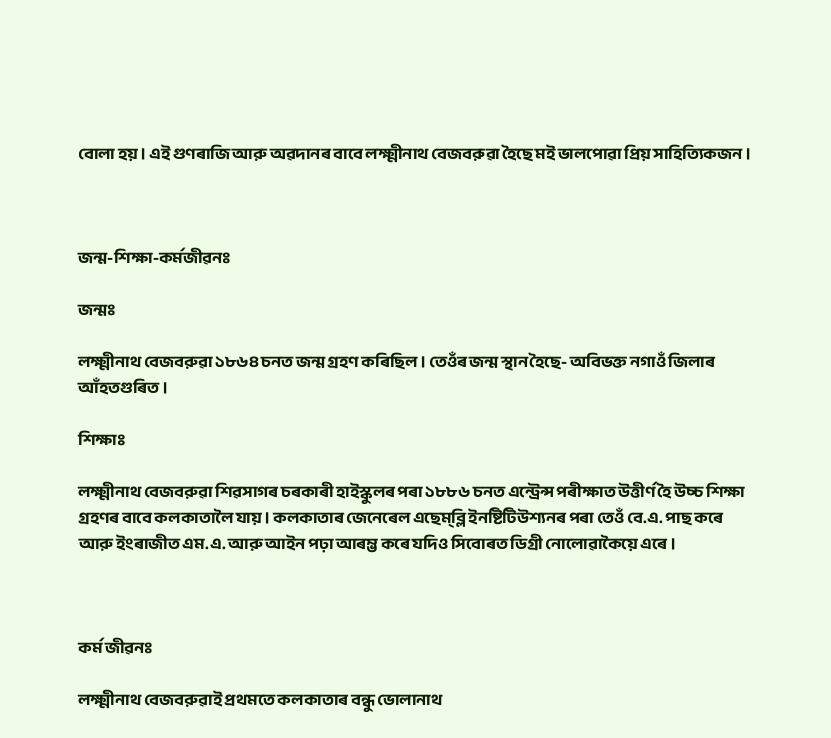বোলা হয় । এই গুণৰাজি আরু অৱদানৰ বাবে লক্ষ্মীনাথ বেজবরুৱা হৈছে মই ভালপোৱা প্রিয় সাহিত্যিকজন ।



জন্ম-শিক্ষা-কর্মজীৱনঃ

জন্মঃ

লক্ষ্মীনাথ বেজবরুৱা ১৮৬৪ চনত জন্ম গ্রহণ কৰিছিল । তেওঁৰ জন্ম স্থান হৈছে- অবিভক্ত নগাওঁ জিলাৰ আঁহতগুৰিত ।

শিক্ষাঃ

লক্ষ্মীনাথ বেজবরুৱা শিৱসাগৰ চৰকাৰী হাইস্কুলৰ পৰা ১৮৮৬ চনত এন্ট্রেন্স পৰীক্ষাত উত্তীৰ্ণ হৈ উচ্চ শিক্ষা গ্রহণৰ বাবে কলকাতালৈ যায় । কলকাতাৰ জেনেৰেল এছেম্‌ব্লি ইনষ্টিটিউশ্যনৰ পৰা তেওঁ বে.এ. পাছ কৰে আরু ইংৰাজীত এম.এ. আরু আইন পঢ়া আৰম্ভ কৰে যদিও সিবোৰত ডিগ্রী নোলোৱাকৈয়ে এৰে ।



কর্ম জীৱনঃ

লক্ষ্মীনাথ বেজবরুৱাই প্রথমতে কলকাতাৰ বন্ধু ভোলানাথ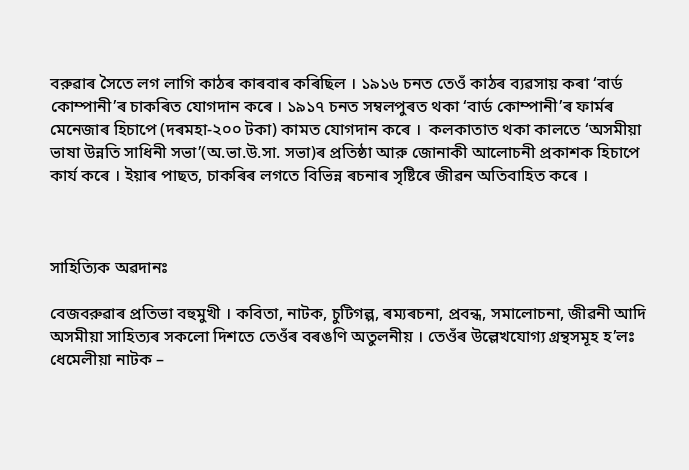বরুৱাৰ সৈতে লগ লাগি কাঠৰ কাৰবাৰ কৰিছিল । ১৯১৬ চনত তেওঁ কাঠৰ ব্যৱসায় কৰা ‘বাৰ্ড কোম্পানী’ৰ চাকৰিত যোগদান কৰে । ১৯১৭ চনত সম্বলপুৰত থকা ‘বাৰ্ড কোম্পানী’ৰ ফাৰ্মৰ মেনেজাৰ হিচাপে (দৰমহা-২০০ টকা) কামত যোগদান কৰে ।  কলকাতাত থকা কালতে ‘অসমীয়া ভাষা উন্নতি সাধিনী সভা’(অ.ভা.উ.সা. সভা)ৰ প্রতিষ্ঠা আরু জোনাকী আলোচনী প্রকাশক হিচাপে কাৰ্য কৰে । ইয়াৰ পাছত, চাকৰিৰ লগতে বিভিন্ন ৰচনাৰ সৃষ্টিৰে জীৱন অতিবাহিত কৰে ।



সাহিত্যিক অৱদানঃ

বেজবরুৱাৰ প্রতিভা বহুমুখী । কবিতা, নাটক, চুটিগল্প, ৰম্যৰচনা, প্রবন্ধ, সমালোচনা, জীৱনী আদি অসমীয়া সাহিত্যৰ সকলো দিশতে তেওঁৰ বৰঙণি অতুলনীয় । তেওঁৰ উল্লেখযোগ্য গ্রন্থসমূহ হ’লঃ ধেমেলীয়া নাটক –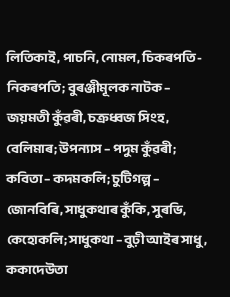লিতিকাই, পাচনি, নোমল, চিকৰপতি-নিকৰপতি; বুৰঞ্জীমূলক নাটক – জয়মতী কুঁৱৰী, চক্রধ্বজ সিংহ, বেলিমাৰ; উপন্যাস – পদুম কুঁৱৰী; কবিতা – কদমকলি; চুটিগল্প – জোনবিৰি, সাধুকথাৰ কুঁকি, সুৰভি, কেহোকলি; সাধুকথা – বুঢ়ী আইৰ সাধু, ককাদেউতা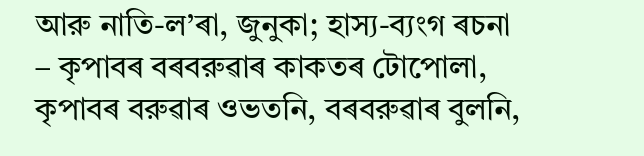আরু নাতি-ল’ৰা, জুনুকা; হাস্য-ব্যংগ ৰচনা – কৃপাবৰ বৰবরুৱাৰ কাকতৰ টোপোলা, কৃপাবৰ বরুৱাৰ ওভতনি, বৰবরুৱাৰ বুলনি,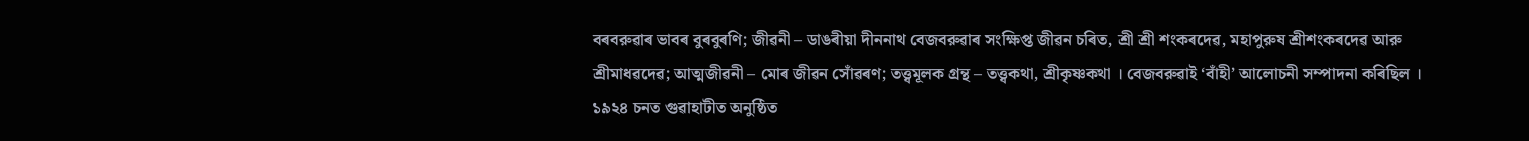বৰবরুৱাৰ ভাবৰ বুৰবুৰণি; জীৱনী – ডাঙৰীয়া দীননাথ বেজবরুৱাৰ সংক্ষিপ্ত জীৱন চৰিত, শ্রী শ্রী শংকৰদেৱ, মহাপুরুষ শ্রীশংকৰদেৱ আরু শ্রীমাধৱদেৱ; আত্মজীৱনী – মোৰ জীৱন সোঁৱৰণ; তত্ত্বমূলক গ্রন্থ – তত্ত্বকথা, শ্রীকৃষ্ণকথা । বেজবরুৱাই ‘বাঁহী’ আলোচনী সম্পাদনা কৰিছিল । ১৯২৪ চনত গুৱাহাটীত অনুষ্ঠিত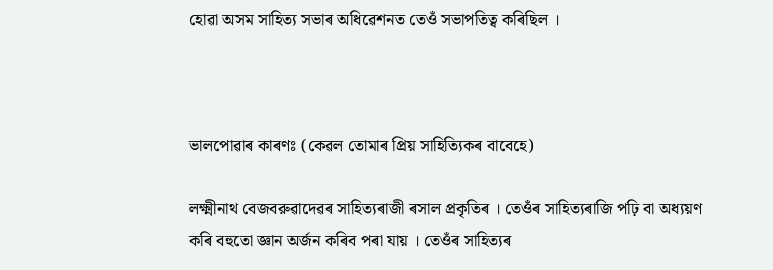হোৱা অসম সাহিত্য সভাৰ অধিৱেশনত তেওঁ সভাপতিত্ব কৰিছিল ।



ভালপোৱাৰ কাৰণঃ (কেৱল তোমাৰ প্রিয় সাহিত্যিকৰ বাবেহে)

লক্ষ্মীনাথ বেজবরুৱাদেৱৰ সাহিত্যৰাজী ৰসাল প্রকৃতিৰ । তেওঁৰ সাহিত্যৰাজি পঢ়ি বা অধ্যয়ণ কৰি বহুতো জ্ঞান অর্জন কৰিব পৰা যায় । তেওঁৰ সাহিত্যৰ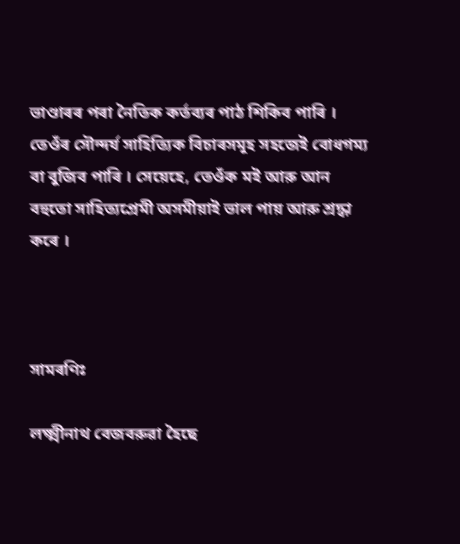ভাণ্ডাৰৰ পৰা নৈতিক কর্তব্যৰ পাঠ শিকিব পাৰি । তেওঁৰ সৌন্দৰ্য সাহিত্যিক বিচাৰসমূহ সহজেই বোধগম্য বা বুজিব পাৰি । সেয়েহে, তেওঁক মই আরু আন বহুতো সাহিত্যপ্রেমী অসমীয়াই ভাল পায় আরু শ্রদ্ধা কৰে ।



সামৰণিঃ

লক্ষ্মীনাথ বেজবরুৱা হৈছে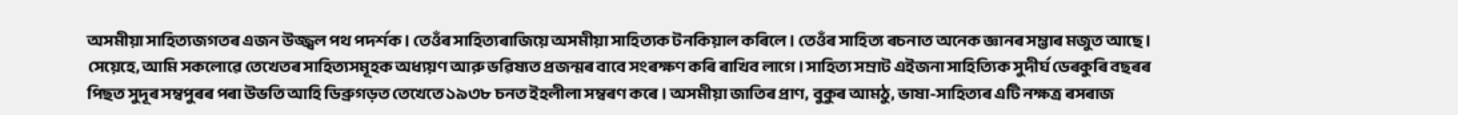অসমীয়া সাহিত্যজগতৰ এজন উজ্জ্বল পথ পদৰ্শক । তেওঁৰ সাহিত্যৰাজিয়ে অসমীয়া সাহিত্যক টনকিয়াল কৰিলে । তেওঁৰ সাহিত্য ৰচনাত অনেক জ্ঞানৰ সম্ভাৰ মজুত আছে । সেয়েহে, আমি সকলোৱে তেখেতৰ সাহিত্যসমূহক অধ্যয়ণ আরু ভৱিষ্যত প্রজন্মৰ বাবে সংৰক্ষণ কৰি ৰাখিব লাগে । সাহিত্য সম্রাট এইজনা সাহিত্যিক সুদীর্ঘ ডেৰকুৰি বছৰৰ পিছত সুদূৰ সম্বপুৰৰ পৰা উভতি আহি ডিব্রুগড়ত তেখেতে ১৯৩৮ চনত ইহলীলা সম্বৰণ কৰে । অসমীয়া জাতিৰ প্রাণ, বুকুৰ আমঠু, ভাষা-সাহিত্যৰ এটি নক্ষত্র ৰসৰাজ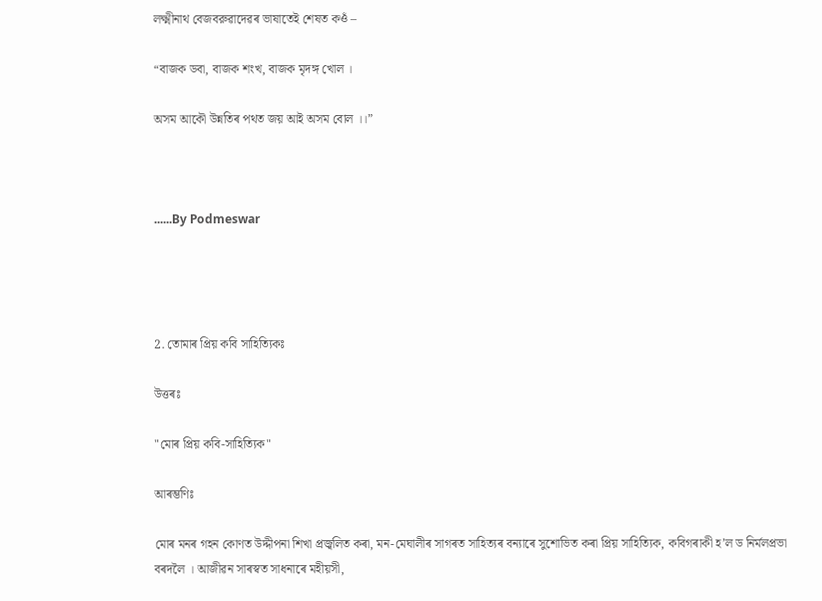লক্ষ্মীনাথ বেজবরুৱাদেৱৰ ভাষাতেই শেষত কওঁ –

“বাজক ডবা, বাজক শংখ, বাজক মৃদঙ্গ খোল ।

অসম আকৌ উন্নতিৰ পথত জয় আই অসম বোল ।।”



......By Podmeswar




2. তোমাৰ প্রিয় কবি সাহিত্যিকঃ

উত্তৰঃ

"মোৰ প্রিয় কবি-সাহিত্যিক"

আৰম্ভণিঃ

মোৰ মনৰ গহন কোণত উদ্দীপনা শিখা প্রজ্বলিত কৰা, মন-মেঘালীৰ সাগৰত সাহিত্যৰ বন্যাৰে সুশোভিত কৰা প্রিয় সাহিত্যিক, কবিগৰাকী হ’ল ড নির্মলপ্রভা বৰদলৈ । আজীৱন সাৰস্বত সাধনাৰে মহীয়সী,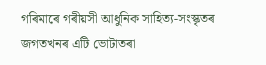গৰিমাৰে গৰীয়সী আধুনিক সাহিত্য-সংস্কৃতৰ জগতখনৰ এটি ভোটাতৰা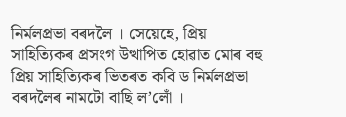নির্মলপ্রভা বৰদলৈ । সেয়েহে, প্রিয় সাহিত্যিকৰ প্রসংগ উত্থাপিত হোৱাত মোৰ বহু প্রিয় সাহিত্যিকৰ ভিতৰত কবি ড নির্মলপ্রভা বৰদলৈৰ নামটো বাছি ল’লোঁ ।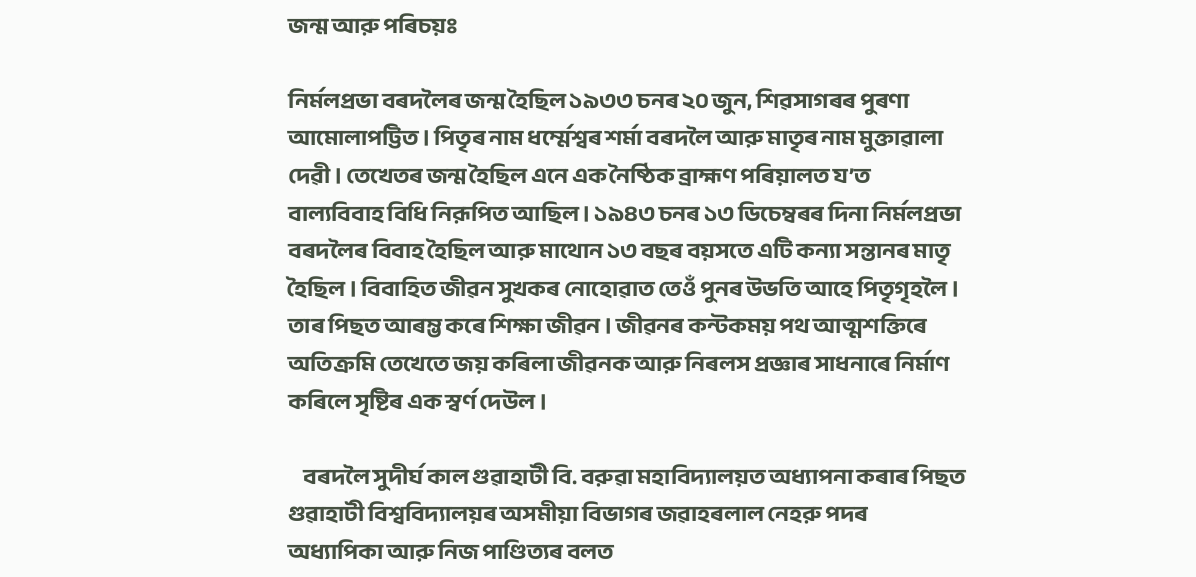জন্ম আরু পৰিচয়ঃ

নির্মলপ্রভা বৰদলৈৰ জন্ম হৈছিল ১৯৩৩ চনৰ ২০ জুন, শিৱসাগৰৰ পুৰণা আমোলাপট্টিত । পিতৃৰ নাম ধৰ্ম্মেশ্বৰ শর্মা বৰদলৈ আরু মাতৃৰ নাম মুক্তাৱালা দেৱী । তেখেতৰ জন্ম হৈছিল এনে এক নৈষ্ঠিক ব্রাহ্মণ পৰিয়ালত য’ত বাল্যবিবাহ বিধি নিরূপিত আছিল । ১৯৪৩ চনৰ ১৩ ডিচেম্বৰৰ দিনা নির্মলপ্রভা বৰদলৈৰ বিবাহ হৈছিল আরু মাথোন ১৩ বছৰ বয়সতে এটি কন্যা সন্তানৰ মাতৃ হৈছিল । বিবাহিত জীৱন সুখকৰ নোহোৱাত তেওঁ পুনৰ উভতি আহে পিতৃগৃহলৈ । তাৰ পিছত আৰম্ভ কৰে শিক্ষা জীৱন । জীৱনৰ কন্টকময় পথ আত্মশক্তিৰে অতিক্রমি তেখেতে জয় কৰিলা জীৱনক আরু নিৰলস প্রজ্ঞাৰ সাধনাৰে নির্মাণ কৰিলে সৃষ্টিৰ এক স্বর্ণ দেউল ।

    বৰদলৈ সুদীর্ঘ কাল গুৱাহাটী বি. বরুৱা মহাবিদ্যালয়ত অধ্যাপনা কৰাৰ পিছত গুৱাহাটী বিশ্ববিদ্যালয়ৰ অসমীয়া বিভাগৰ জৱাহৰলাল নেহরু পদৰ অধ্যাপিকা আরু নিজ পাণ্ডিত্যৰ বলত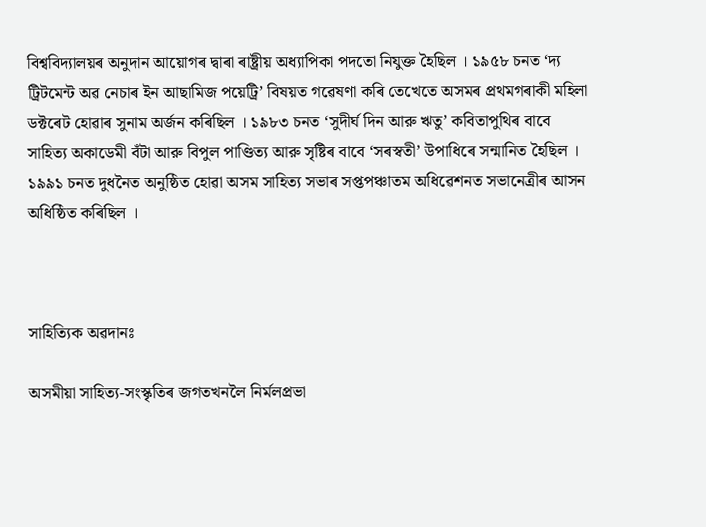বিশ্ববিদ্যালয়ৰ অনুদান আয়োগৰ দ্বাৰা ৰাষ্ট্রীয় অধ্যাপিকা পদতো নিযুক্ত হৈছিল । ১৯৫৮ চনত ‘দ্য ট্রিটমেন্ট অৱ নেচাৰ ইন আছামিজ পয়েট্রি’ বিষয়ত গৱেষণা কৰি তেখেতে অসমৰ প্রথমগৰাকী মহিলা ডক্টৰেট হোৱাৰ সুনাম অর্জন কৰিছিল । ১৯৮৩ চনত ‘সুদীর্ঘ দিন আরু ঋতু’ কবিতাপুথিৰ বাবে সাহিত্য অকাডেমী বঁটা আরু বিপুল পাণ্ডিত্য আরু সৃষ্টিৰ বাবে ‘সৰস্বতী’ উপাধিৰে সন্মানিত হৈছিল । ১৯৯১ চনত দুধনৈত অনুষ্ঠিত হোৱা অসম সাহিত্য সভাৰ সপ্তপঞ্চাতম অধিৱেশনত সভানেত্রীৰ আসন অধিষ্ঠিত কৰিছিল ।



সাহিত্যিক অৱদানঃ

অসমীয়া সাহিত্য-সংস্কৃতিৰ জগতখনলৈ নির্মলপ্রভা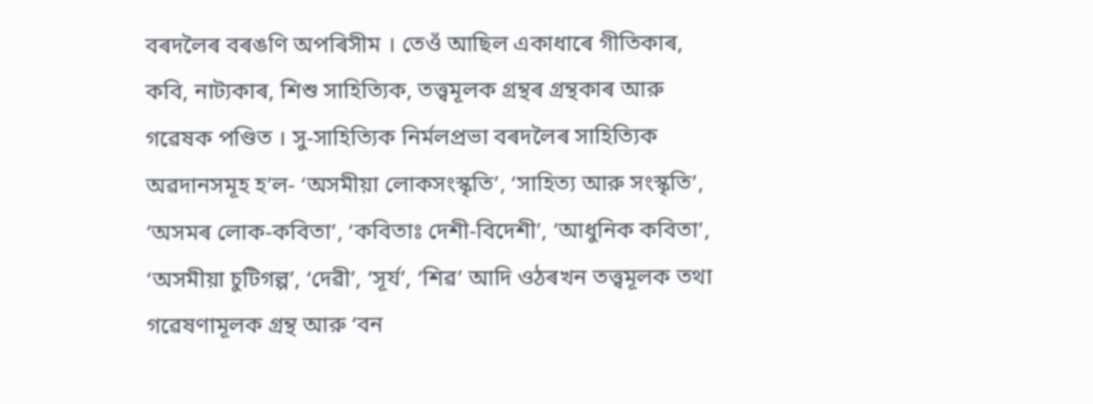বৰদলৈৰ বৰঙণি অপৰিসীম । তেওঁ আছিল একাধাৰে গীতিকাৰ, কবি, নাট্যকাৰ, শিশু সাহিত্যিক, তত্ত্বমূলক গ্রন্থৰ গ্রন্থকাৰ আরু গৱেষক পণ্ডিত । সু-সাহিত্যিক নির্মলপ্রভা বৰদলৈৰ সাহিত্যিক অৱদানসমূহ হ’ল- ‘অসমীয়া লোকসংস্কৃতি’, ‘সাহিত্য আরু সংস্কৃতি’, ‘অসমৰ লোক-কবিতা’, ‘কবিতাঃ দেশী-বিদেশী’, ‘আধুনিক কবিতা’, ‘অসমীয়া চুটিগল্প’, ‘দেৱী’, ‘সূৰ্য’, ‘শিৱ’ আদি ওঠৰখন তত্ত্বমূলক তথা গৱেষণামূলক গ্রন্থ আরু ‘বন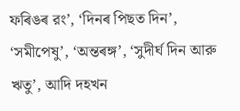ফৰিঙৰ রং’, ‘দিনৰ পিছত দিন’, ‘সমীপেষু’, ‘অন্তৰঙ্গ’, ‘সুদীর্ঘ দিন আরু ঋতু’, আদি দহখন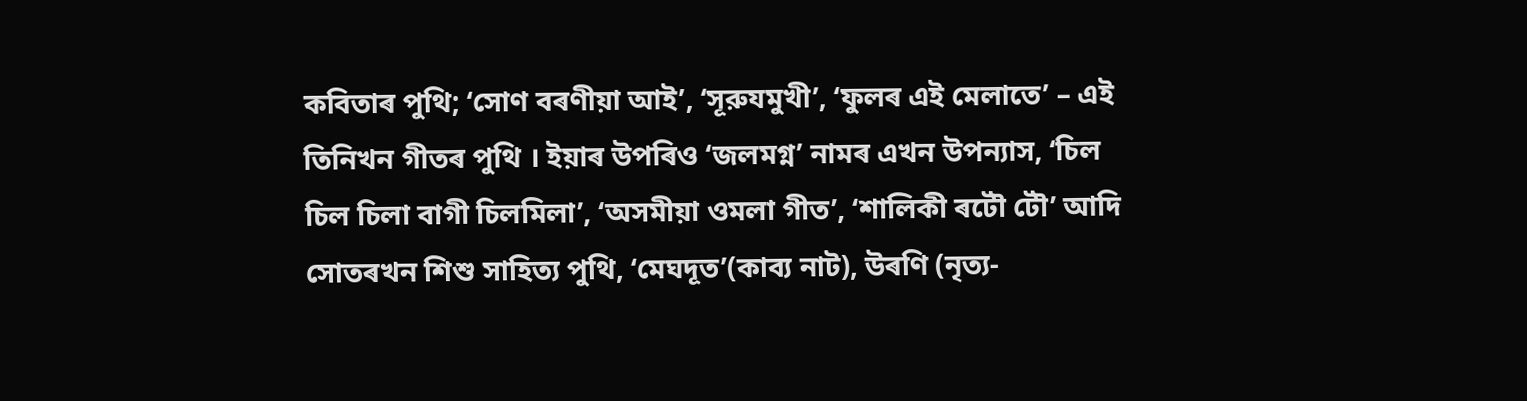কবিতাৰ পুথি; ‘সোণ বৰণীয়া আই’, ‘সূরুযমুখী’, ‘ফুলৰ এই মেলাতে’ – এই তিনিখন গীতৰ পুথি । ইয়াৰ উপৰিও ‘জলমগ্ন’ নামৰ এখন উপন্যাস, ‘চিল চিল চিলা বাগী চিলমিলা’, ‘অসমীয়া ওমলা গীত’, ‘শালিকী ৰটৌ টৌ’ আদি সোতৰখন শিশু সাহিত্য পুথি, ‘মেঘদূত’(কাব্য নাট), উৰণি (নৃত্য-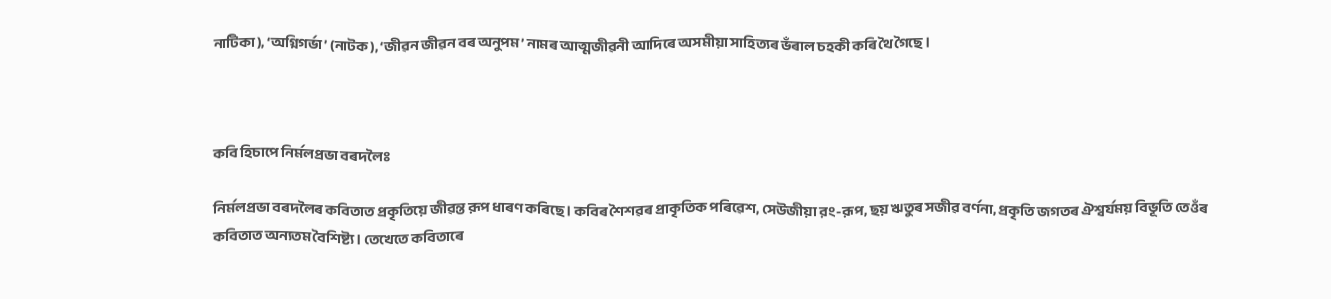নাটিকা), ‘অগ্নিগৰ্ভা’ (নাটক), ‘জীৱন জীৱন বৰ অনুপম’ নামৰ আত্মজীৱনী আদিৰে অসমীয়া সাহিত্যৰ ভঁৰাল চহকী কৰি থৈ গৈছে ।



কবি হিচাপে নির্মলপ্রভা বৰদলৈঃ

নির্মলপ্রভা বৰদলৈৰ কবিতাত প্রকৃতিয়ে জীৱন্ত রূপ ধাৰণ কৰিছে । কবিৰ শৈশৱৰ প্রাকৃতিক পৰিৱেশ, সেউজীয়া রং-রূপ, ছয় ঋতুৰ সজীৱ বর্ণনা, প্রকৃতি জগতৰ ঐশ্বৰ্যময় বিভূতি তেওঁৰ কবিতাত অন্যতম বৈশিষ্ট্য । তেখেতে কবিতাৰে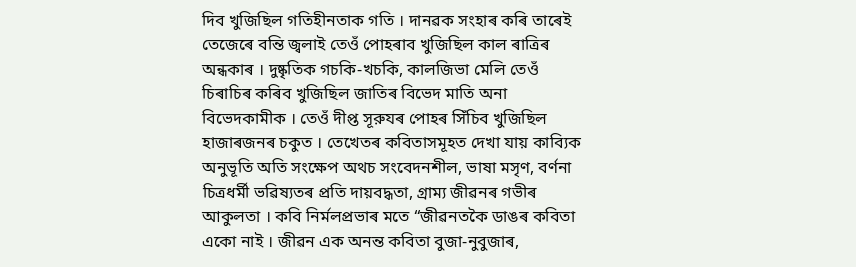দিব খুজিছিল গতিহীনতাক গতি । দানৱক সংহাৰ কৰি তাৰেই তেজেৰে বন্তি জ্বলাই তেওঁ পোহৰাব খুজিছিল কাল ৰাত্রিৰ অন্ধকাৰ । দুষ্কৃতিক গচকি-খচকি, কালজিভা মেলি তেওঁ চিৰাচিৰ কৰিব খুজিছিল জাতিৰ বিভেদ মাতি অনা বিভেদকামীক । তেওঁ দীপ্ত সূরুযৰ পোহৰ সিঁচিব খুজিছিল হাজাৰজনৰ চকুত । তেখেতৰ কবিতাসমূহত দেখা যায় কাব্যিক অনুভূতি অতি সংক্ষেপ অথচ সংবেদনশীল, ভাষা মসৃণ, বর্ণনা চিত্রধর্মী ভৱিষ্যতৰ প্রতি দায়বদ্ধতা, গ্রাম্য জীৱনৰ গভীৰ আকুলতা । কবি নির্মলপ্রভাৰ মতে “জীৱনতকৈ ডাঙৰ কবিতা একো নাই । জীৱন এক অনন্ত কবিতা বুজা-নুবুজাৰ,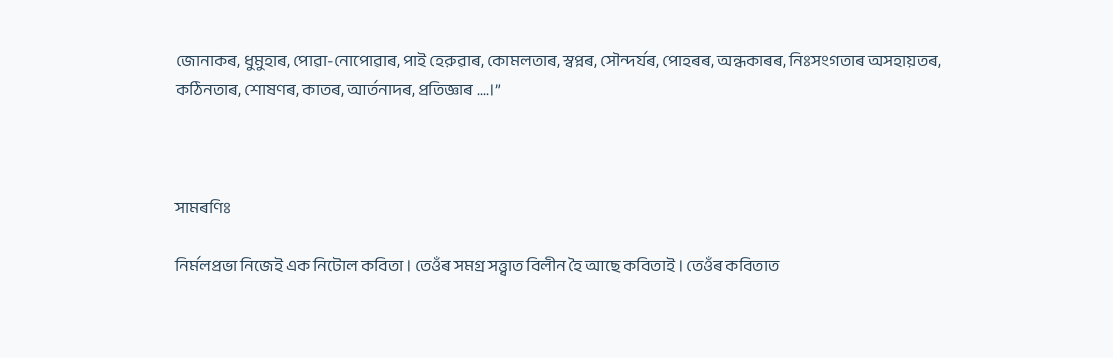জোনাকৰ, ধুমুহাৰ, পোৱা-নোপোৱাৰ, পাই হেরুৱাৰ, কোমলতাৰ, স্বপ্নৰ, সৌন্দৰ্যৰ, পোহৰৰ, অন্ধকাৰৰ, নিঃসংগতাৰ অসহায়তৰ, কঠিনতাৰ, শোষণৰ, কাতৰ, আর্তনাদৰ, প্রতিজ্ঞাৰ ....।”



সামৰণিঃ

নির্মলপ্রভা নিজেই এক নিটোল কবিতা । তেওঁৰ সমগ্র সত্ত্বাত বিলীন হৈ আছে কবিতাই । তেওঁৰ কবিতাত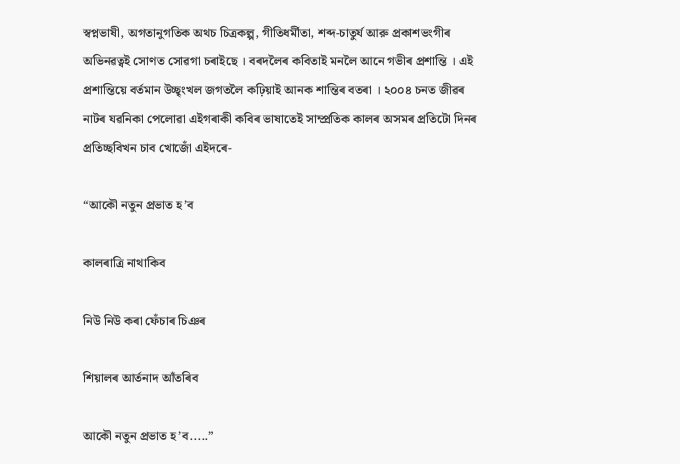স্বপ্নভাষী, অগতানুগতিক অথচ চিত্রকল্প, গীতিধর্মীতা, শব্দ-চাতুৰ্য আরু প্রকাশভংগীৰ অভিনৱত্বই সোণত সোৱগা চৰাইছে । বৰদলৈৰ কবিতাই মনলৈ আনে গভীৰ প্রশান্তি । এই প্রশান্তিয়ে বর্তমান উচ্ছৃংখল জগতলৈ কঢ়িয়াই আনক শান্তিৰ বতৰা । ২০০৪ চনত জীৱৰ নাটৰ যৱনিকা পেলোৱা এইগৰাকী কবিৰ ভাষাতেই সাম্প্রতিক কালৰ অসমৰ প্রতিটো দিনৰ প্রতিচ্ছবিখন চাব খোজোঁ এইদৰে-

“আকৌ নতুন প্রভাত হ’ব

কালৰাত্রি নাথাকিব

নিউ নিউ কৰা ফেঁচাৰ চিঞৰ

শিয়ালৰ আর্তনাদ আঁতৰিব

আকৌ নতুন প্রভাত হ’ব.....”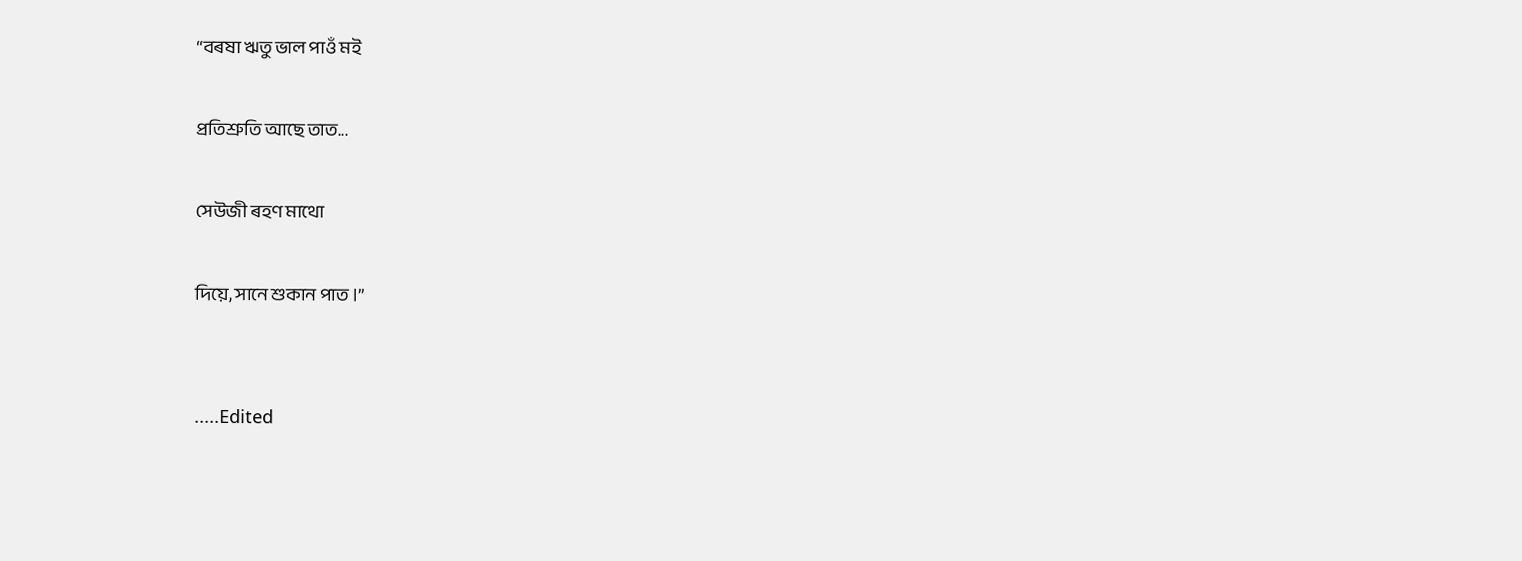“বৰষা ঋতু ভাল পাওঁ মই

প্রতিশ্রুতি আছে তাত...

সেউজী ৰহণ মাথো

দিয়ে, সানে শুকান পাত ।”


.....Edited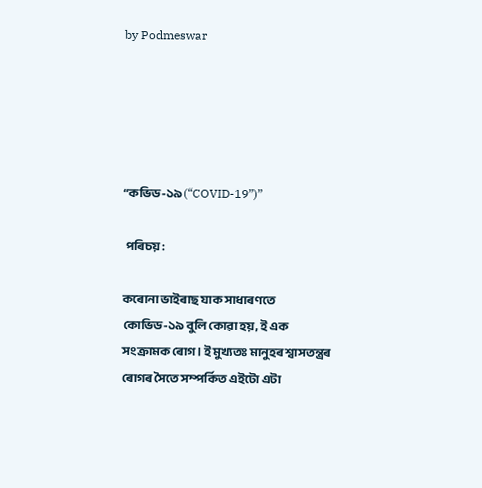by Podmeswar





“কভিড-১৯(“COVID-19”)”

 পৰিচয়:

কৰোনা ভাইৰাছ যাক সাধাৰণতে কোভিড-১৯ বুলি কোৱা হয়, ই এক সংক্ৰামক ৰোগ। ই মুখ্যতঃ মানুহৰ শ্বাসতন্ত্ৰৰ ৰোগৰ সৈতে সম্পৰ্কিত এইটো এটা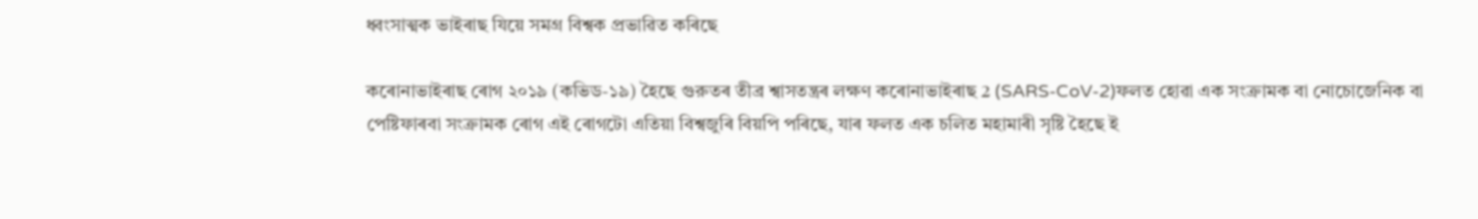ধ্বংসাত্মক ভাইৰাছ যিয়ে সমগ্ৰ বিশ্বক প্ৰভাৱিত কৰিছে

কৰোনাভাইৰাছ ৰোগ ২০১৯ (কভিড-১৯) হৈছে গুরুতৰ তীব্ৰ শ্বাসতন্ত্ৰৰ লক্ষণ কৰোনাভাইৰাছ 2 (SARS-CoV-2)ফলত হোৱা এক সংক্ৰামক বা নোচোজেনিক বা পেষ্টিফাৰবা সংক্ৰামক ৰোগ এই ৰোগটো এতিয়া বিশ্বজুৰি বিয়পি পৰিছে, যাৰ ফলত এক চলিত মহামাৰী সৃষ্টি হৈছে ই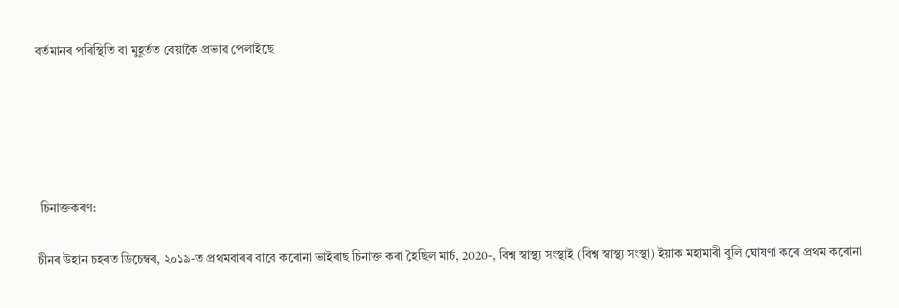বৰ্তমানৰ পৰিস্থিতি বা মুহূৰ্তত বেয়াকৈ প্ৰভাৱ পেলাইছে





 চিনাক্তকৰণ:

চীনৰ উহান চহৰত ডিচেম্বৰ, ২০১৯-ত প্ৰথমবাৰৰ বাবে কৰোনা ভাইৰাছ চিনাক্ত কৰা হৈছিল মাৰ্চ, 2020-, বিশ্ব স্বাস্থ্য সংস্থাই (বিশ্ব স্বাস্থ্য সংস্থা) ইয়াক মহামাৰী বুলি ঘোষণা কৰে প্ৰথম কৰোনা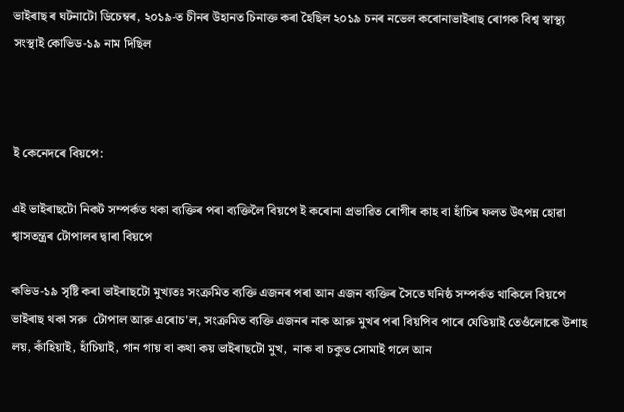ভাইৰাছ ৰ ঘটনাটো ডিচেম্বৰ, ২০১৯-ত চীনৰ উহানত চিনাক্ত কৰা হৈছিল ২০১৯ চনৰ নভেল কৰোনাভাইৰাছ ৰোগক বিশ্ব স্বাস্থ্য সংস্থাই কোভিড-১৯ নাম দিছিল



ই কেনেদৰে বিয়পে:

এই ভাইৰাছটো নিকট সম্পৰ্কত থকা ব্যক্তিৰ পৰা ব্যক্তিলৈ বিয়পে ই কৰোনা প্ৰভাৱিত ৰোগীৰ কাহ বা হাঁচিৰ ফলত উৎপন্ন হোৱা শ্বাসতন্ত্ৰৰ টোপালৰ দ্বাৰা বিয়পে

কভিড-১৯ সৃষ্টি কৰা ভাইৰাছটো মুখ্যতঃ সংক্ৰমিত ব্যক্তি এজনৰ পৰা আন এজন ব্যক্তিৰ সৈতে ঘনিষ্ঠ সম্পৰ্কত থাকিলে বিয়পে ভাইৰাছ থকা সরু  টোপাল আরু এৰোচ'ল, সংক্ৰমিত ব্যক্তি এজনৰ নাক আরু মুখৰ পৰা বিয়পিব পাৰে যেতিয়াই তেওঁলোকে উশাহ লয়, কাঁহিয়াই, হাঁচিয়াই, গান গায় বা কথা কয় ভাইৰাছটো মুখ,  নাক বা চকুত সোমাই গলে আন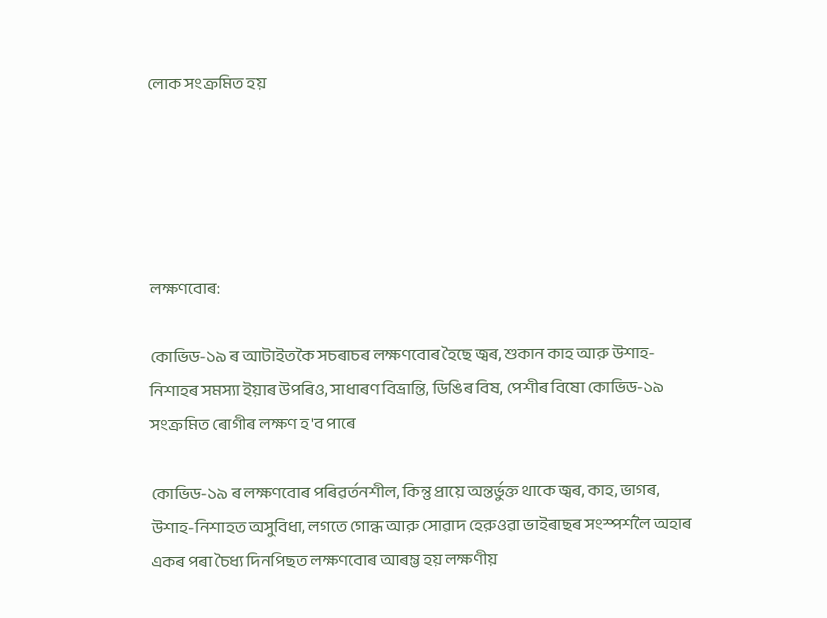লোক সংক্ৰমিত হয়





লক্ষণবোৰ:

কোভিড-১৯ ৰ আটাইতকৈ সচৰাচৰ লক্ষণবোৰ হৈছে জ্বৰ, শুকান কাহ আরু উশাহ-নিশাহৰ সমস্যা ইয়াৰ উপৰিও, সাধাৰণ বিভ্ৰান্তি, ডিঙিৰ বিষ, পেশীৰ বিষো কোভিড-১৯ সংক্ৰমিত ৰোগীৰ লক্ষণ হ'ব পাৰে

কোভিড-১৯ ৰ লক্ষণবোৰ পৰিৱৰ্তনশীল, কিন্তু প্ৰায়ে অন্তৰ্ভুক্ত থাকে জ্বৰ, কাহ, ভাগৰ, উশাহ-নিশাহত অসুবিধা, লগতে গোন্ধ আরু সোৱাদ হেরুওৱা ভাইৰাছৰ সংস্পৰ্শলৈ অহাৰ একৰ পৰা চৈধ্য দিনপিছত লক্ষণবোৰ আৰম্ভ হয় লক্ষণীয়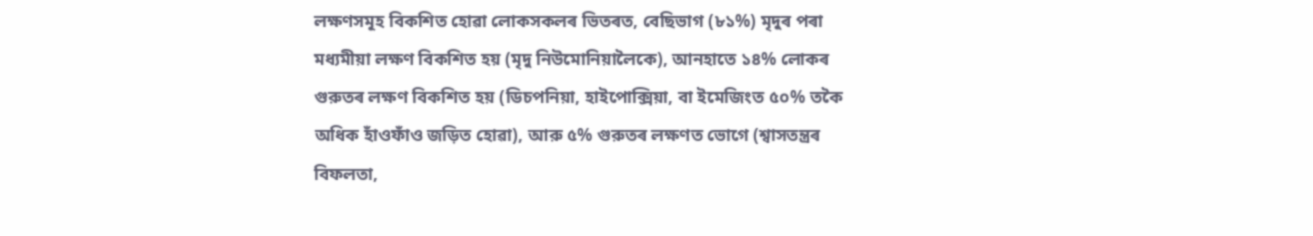লক্ষণসমূহ বিকশিত হোৱা লোকসকলৰ ভিতৰত, বেছিভাগ (৮১%) মৃদুৰ পৰা মধ্যমীয়া লক্ষণ বিকশিত হয় (মৃদু নিউমোনিয়ালৈকে), আনহাতে ১৪% লোকৰ গুরুতৰ লক্ষণ বিকশিত হয় (ডিচপনিয়া, হাইপোক্সিয়া, বা ইমেজিংত ৫০% তকৈ অধিক হাঁওফাঁও জড়িত হোৱা), আরু ৫% গুরুতৰ লক্ষণত ভোগে (শ্বাসতন্ত্ৰৰ বিফলতা,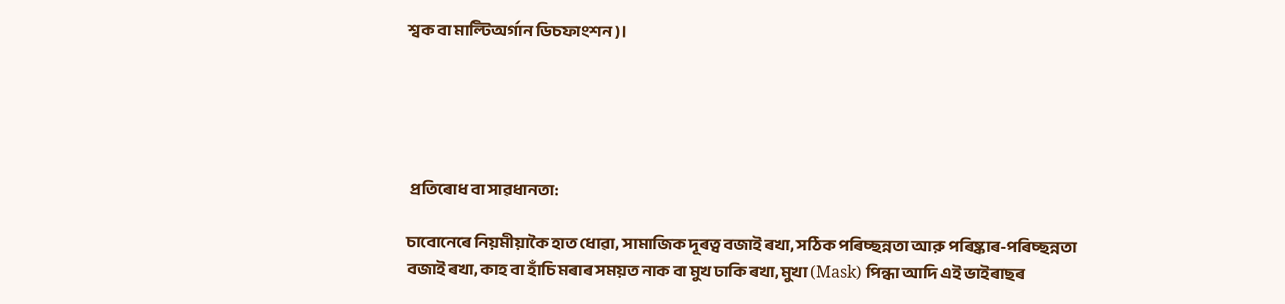শ্বক বা মাল্টিঅৰ্গান ডিচফাংশন)।





 প্ৰতিৰোধ বা সাৱধানতা:

চাবোনেৰে নিয়মীয়াকৈ হাত ধোৱা, সামাজিক দূৰত্ব বজাই ৰখা, সঠিক পৰিচ্ছন্নতা আরু পৰিষ্কাৰ-পৰিচ্ছন্নতা বজাই ৰখা, কাহ বা হাঁচি মৰাৰ সময়ত নাক বা মুখ ঢাকি ৰখা, মুখা (Mask) পিন্ধা আদি এই ভাইৰাছৰ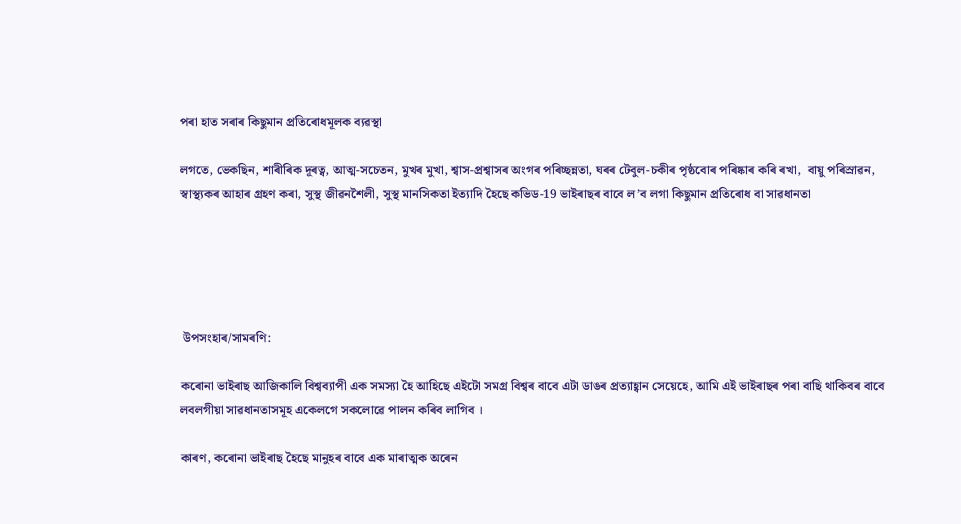পৰা হাত সৰাৰ কিছুমান প্ৰতিৰোধমূলক ব্যৱস্থা

লগতে, ভেকছিন, শাৰীৰিক দূৰত্ব, আত্ম-সচেতন, মুখৰ মুখা, শ্বাস-প্ৰশ্বাসৰ অংগৰ পৰিচ্ছন্নতা, ঘৰৰ টেবুল-চকীৰ পৃষ্ঠবোৰ পৰিষ্কাৰ কৰি ৰখা,  বায়ু পৰিস্ৰাৱন, স্বাস্থ্যকৰ আহাৰ গ্রহণ কৰা, সুস্থ জীৱনশৈলী, সুস্থ মানসিকতা ইত্যাদি হৈছে কভিড-19 ভাইৰাছৰ বাবে ল’ব লগা কিছুমান প্ৰতিৰোধ বা সাৱধানতা





 উপসংহাৰ/সামৰণি:

কৰোনা ভাইৰাছ আজিকালি বিশ্বব্যাপী এক সমস্যা হৈ আহিছে এইটো সমগ্ৰ বিশ্বৰ বাবে এটা ডাঙৰ প্ৰত্যাহ্বান সেয়েহে, আমি এই ভাইৰাছৰ পৰা বাছি থাকিবৰ বাবে লবলগীয়া সাৱধানতাসমূহ একেলগে সকলোৱে পালন কৰিব লাগিব ।

কাৰণ, কৰোনা ভাইৰাছ হৈছে মানুহৰ বাবে এক মাৰাত্মক অৰেন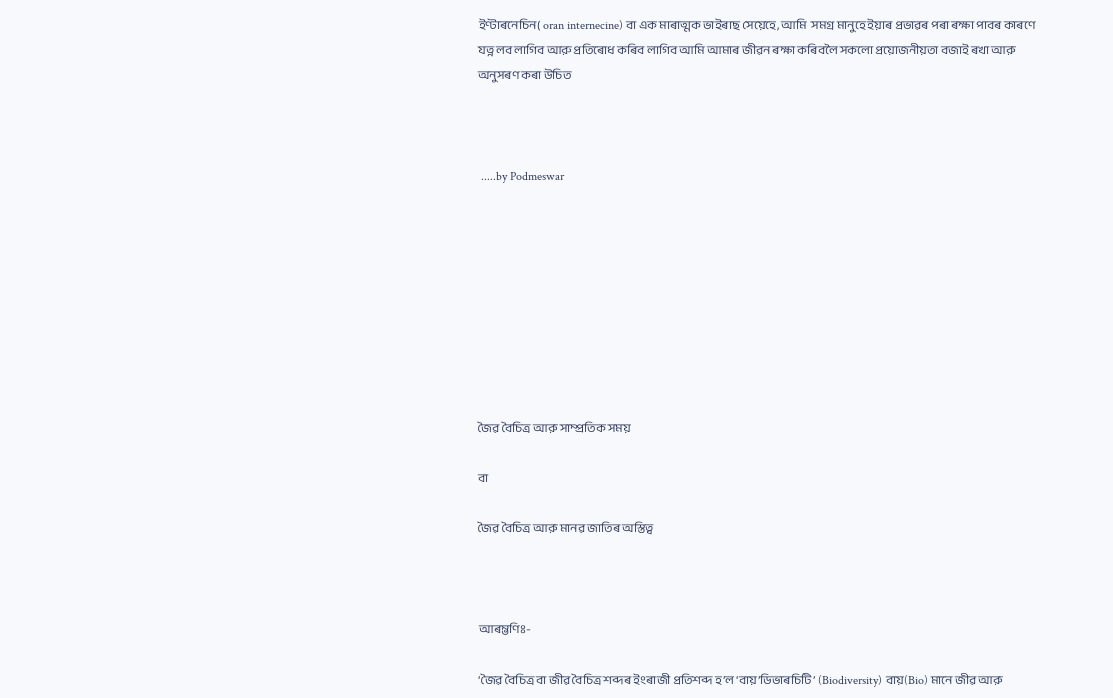ইণ্টাৰনেচিন( oran internecine) বা এক মাৰাত্মক ভাইৰাছ সেয়েহে, আমি  সমগ্ৰ মানুহে ইয়াৰ প্ৰভাৱৰ পৰা ৰক্ষা পাবৰ কাৰণে যত্ন লব লাগিব আরু প্ৰতিৰোধ কৰিব লাগিব আমি আমাৰ জীৱন ৰক্ষা কৰিবলৈ সকলো প্ৰয়োজনীয়তা বজাই ৰখা আরু অনুসৰণ কৰা উচিত



 .....by Podmeswar









জৈৱ বৈচিত্র আরু সাম্প্রতিক সময়

বা

জৈৱ বৈচিত্র আরু মানৱ জাতিৰ অস্তিত্ব



আৰম্ভণিঃ-

‘জৈৱ বৈচিত্র বা জীৱ বৈচিত্র শব্দৰ ইংৰাজী প্রতিশব্দ হ’ল ‘বায়’ডিভাৰচিটি’ (Biodiversity) বায়(Bio) মানে জীৱ আরু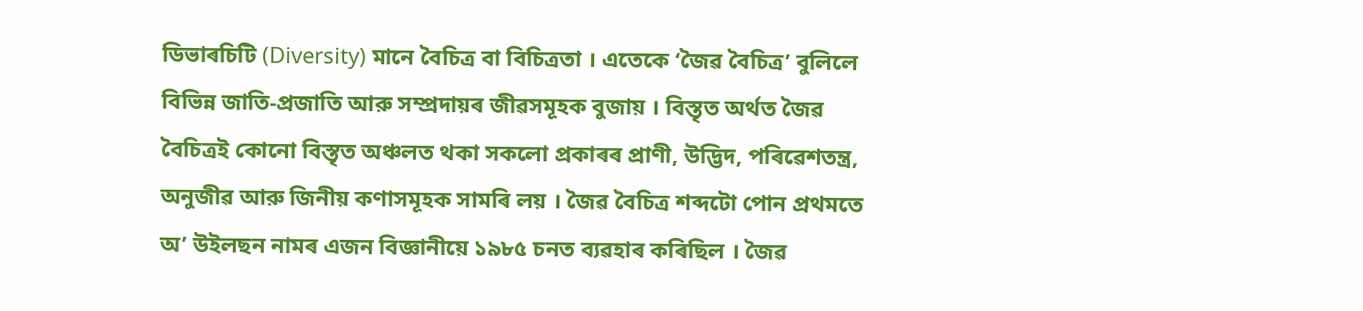ডিভাৰচিটি (Diversity) মানে বৈচিত্র বা বিচিত্রতা । এতেকে ‘জৈৱ বৈচিত্র’ বুলিলে বিভিন্ন জাতি-প্রজাতি আরু সম্প্রদায়ৰ জীৱসমূহক বুজায় । বিস্তৃত অর্থত জৈৱ বৈচিত্রই কোনো বিস্তৃত অঞ্চলত থকা সকলো প্রকাৰৰ প্রাণী, উদ্ভিদ, পৰিৱেশতন্ত্র, অনুজীৱ আরু জিনীয় কণাসমূহক সামৰি লয় । জৈৱ বৈচিত্র শব্দটো পোন প্রথমতে অ’ উইলছন নামৰ এজন বিজ্ঞানীয়ে ১৯৮৫ চনত ব্যৱহাৰ কৰিছিল । জৈৱ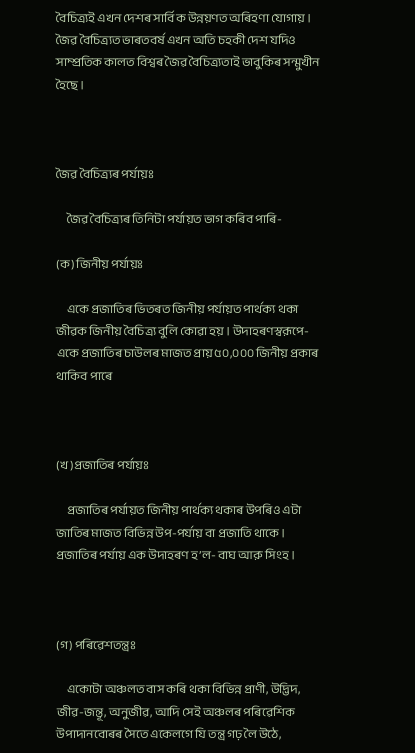বৈচিত্র্যই এখন দেশৰ সার্বিক উন্নয়ণত অৰিহণা যোগায় । জৈৱ বৈচিত্র্যত ভাৰতবর্ষ এখন অতি চহকী দেশ যদিও সাম্প্রতিক কালত বিশ্বৰ জৈৱ বৈচিত্র্যতাই ভাবুকিৰ সন্মুখীন হৈছে ।



জৈৱ বৈচিত্র্যৰ পৰ্যায়ঃ

     জৈৱ বৈচিত্র্যৰ তিনিটা পৰ্যায়ত ভাগ কৰিব পাৰি-

(ক) জিনীয় পৰ্যায়ঃ

     একে প্রজাতিৰ ভিতৰত জিনীয় পৰ্যায়ত পার্থক্য থকা জীৱক জিনীয় বৈচিত্র্য বুলি কোৱা হয় । উদাহৰণস্বরূপে- একে প্রজাতিৰ চাউলৰ মাজত প্রায় ৫০,০০০ জিনীয় প্রকাৰ থাকিব পাৰে



(খ)প্রজাতিৰ পৰ্যায়ঃ

     প্রজাতিৰ পৰ্যায়ত জিনীয় পার্থক্য থকাৰ উপৰিও এটা জাতিৰ মাজত বিভিন্ন উপ-পৰ্যায় বা প্রজাতি থাকে । প্রজাতিৰ পৰ্যায় এক উদাহৰণ হ’ল- বাঘ আরু সিংহ ।



(গ) পৰিৱেশতন্ত্রঃ

     একোটা অঞ্চলত বাস কৰি থকা বিভিন্ন প্রাণী, উদ্ভিদ, জীৱ-জন্তূ, অনুজীৱ, আদি সেই অঞ্চলৰ পৰিৱেশিক উপাদানবোৰৰ সৈতে একেলগে যি তন্ত্র গঢ় লৈ উঠে,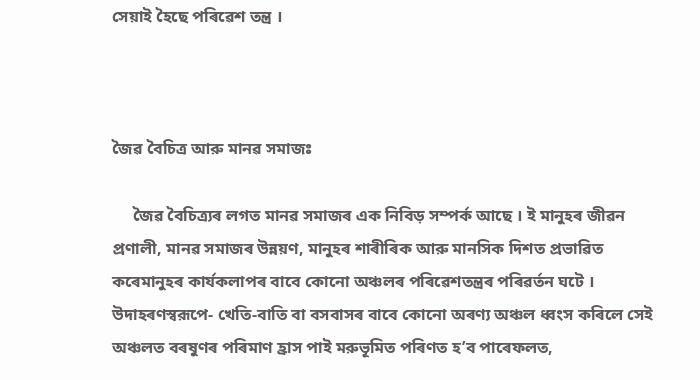সেয়াই হৈছে পৰিৱেশ তন্ত্র ।



জৈৱ বৈচিত্র আরু মানৱ সমাজঃ

     জৈৱ বৈচিত্র্যৰ লগত মানৱ সমাজৰ এক নিবিড় সম্পর্ক আছে । ই মানুহৰ জীৱন প্রণালী, মানৱ সমাজৰ উন্নয়ণ, মানুহৰ শাৰীৰিক আরু মানসিক দিশত প্রভাৱিত কৰেমানুহৰ কাৰ্যকলাপৰ বাবে কোনো অঞ্চলৰ পৰিৱেশতন্ত্রৰ পৰিৱৰ্তন ঘটে । উদাহৰণস্বরূপে- খেতি-বাতি বা বসবাসৰ বাবে কোনো অৰণ্য অঞ্চল ধ্বংস কৰিলে সেই অঞ্চলত বৰষুণৰ পৰিমাণ হ্রাস পাই মরুভূমিত পৰিণত হ’ব পাৰেফলত,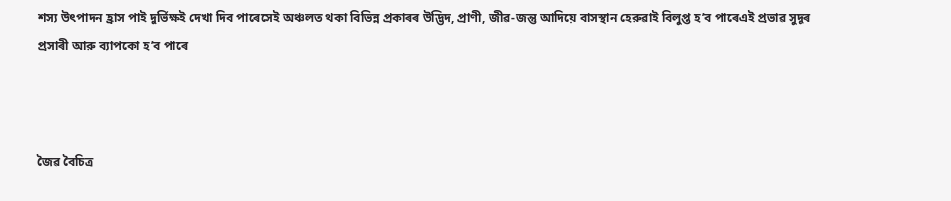শস্য উৎপাদন হ্রাস পাই দুৰ্ভিক্ষই দেখা দিব পাৰেসেই অঞ্চলত থকা বিভিন্ন প্রকাৰৰ উদ্ভিদ, প্রাণী, জীৱ-জন্তু আদিয়ে বাসস্থান হেরুৱাই বিলুপ্ত হ’ব পাৰেএই প্রভাৱ সুদূৰ প্রসাৰী আরু ব্যাপকো হ’ব পাৰে



জৈৱ বৈচিত্র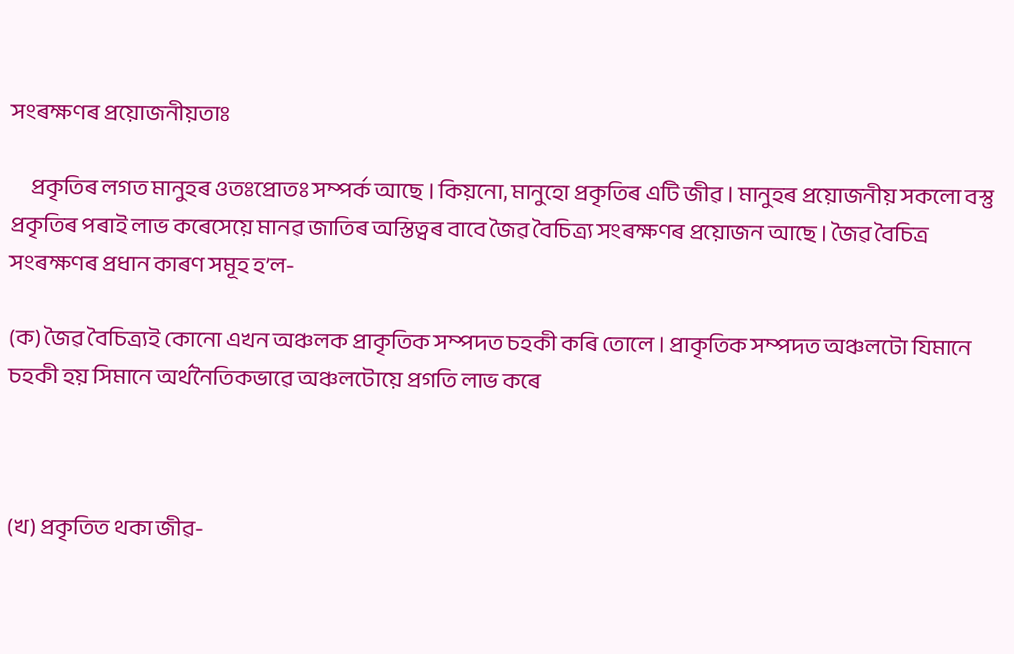সংৰক্ষণৰ প্রয়োজনীয়তাঃ

     প্রকৃতিৰ লগত মানুহৰ ওতঃপ্রোতঃ সম্পর্ক আছে । কিয়নো, মানুহো প্রকৃতিৰ এটি জীৱ । মানুহৰ প্রয়োজনীয় সকলো বস্তু প্রকৃতিৰ পৰাই লাভ কৰেসেয়ে মানৱ জাতিৰ অস্তিত্বৰ বাবে জৈৱ বৈচিত্র্য সংৰক্ষণৰ প্রয়োজন আছে । জৈৱ বৈচিত্র সংৰক্ষণৰ প্রধান কাৰণ সমূহ হ’ল-

(ক) জৈৱ বৈচিত্র্যই কোনো এখন অঞ্চলক প্রাকৃতিক সম্পদত চহকী কৰি তোলে । প্রাকৃতিক সম্পদত অঞ্চলটো যিমানে চহকী হয় সিমানে অর্থনৈতিকভাৱে অঞ্চলটোয়ে প্রগতি লাভ কৰে



(খ) প্রকৃতিত থকা জীৱ-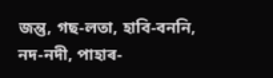জন্তু, গছ-লতা, হাবি-বননি, নদ-নদী, পাহাৰ-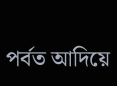পৰ্বত আদিয়ে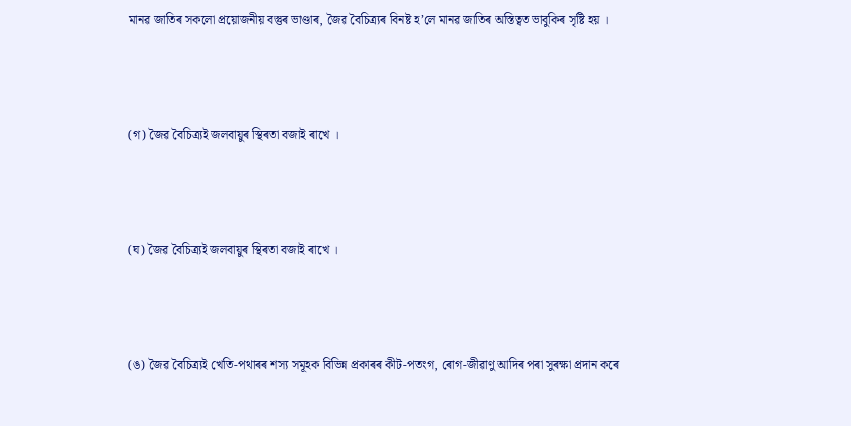মানৱ জাতিৰ সকলো প্রয়োজনীয় বস্তুৰ ভাণ্ডাৰ, জৈৱ বৈচিত্র্যৰ বিনষ্ট হ’লে মানৱ জাতিৰ অস্তিত্বত ভাবুকিৰ সৃষ্টি হয় ।



(গ) জৈৱ বৈচিত্র্যই জলবায়ুৰ স্থিৰতা বজাই ৰাখে ।



(ঘ) জৈৱ বৈচিত্র্যই জলবায়ুৰ স্থিৰতা বজাই ৰাখে ।



(ঙ) জৈৱ বৈচিত্র্যই খেতি-পথাৰৰ শস্য সমূহক বিভিন্ন প্রকাৰৰ কীট-পতংগ, ৰোগ-জীৱাণু আদিৰ পৰা সুৰক্ষা প্রদান কৰে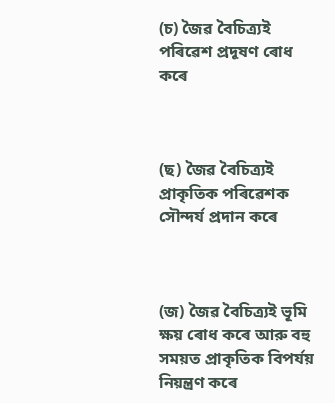(চ) জৈৱ বৈচিত্র্যই পৰিৱেশ প্রদূষণ ৰোধ কৰে



(ছ) জৈৱ বৈচিত্র্যই প্রাকৃতিক পৰিৱেশক সৌন্দৰ্য প্রদান কৰে



(জ) জৈৱ বৈচিত্র্যই ভূমি ক্ষয় ৰোধ কৰে আরু বহু সময়ত প্রাকৃতিক বিপৰ্যয় নিয়ন্ত্রণ কৰে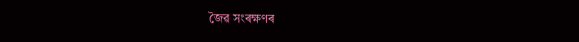জৈৱ সংৰক্ষণৰ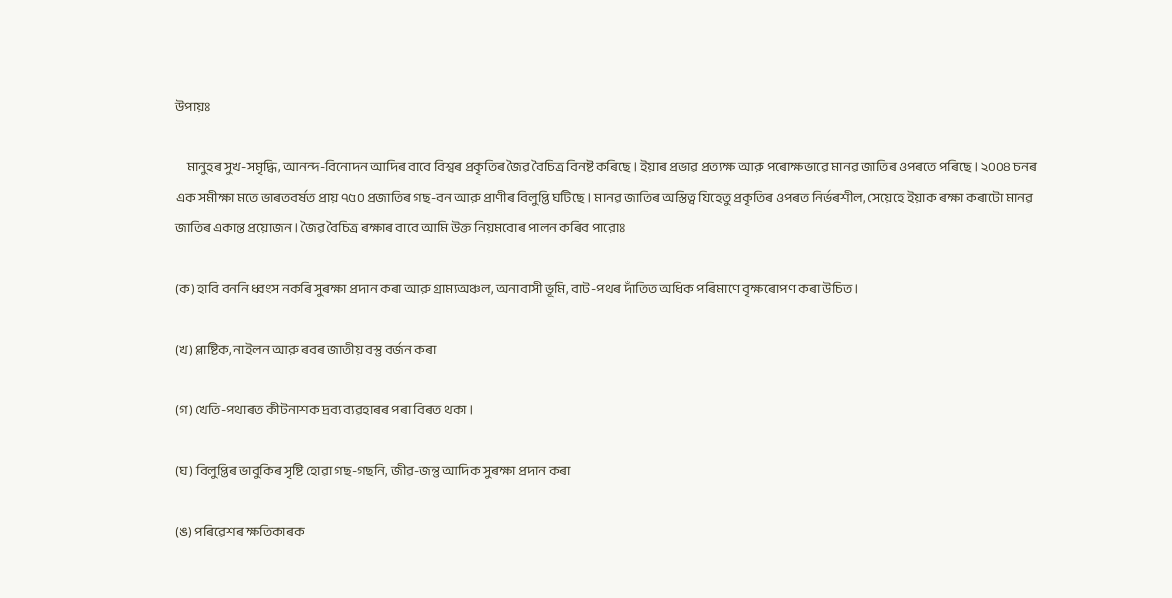উপায়ঃ

     মানুহৰ সুখ-সমৃদ্ধি, আনন্দ-বিনোদন আদিৰ বাবে বিশ্বৰ প্রকৃতিৰ জৈৱ বৈচিত্র বিনষ্ট কৰিছে । ইয়াৰ প্রভাৱ প্রত্যক্ষ আরু পৰোক্ষভাৱে মানৱ জাতিৰ ওপৰতে পৰিছে । ২০০৪ চনৰ এক সমীক্ষা মতে ভাৰতবর্ষত প্রায় ৭৫০ প্রজাতিৰ গছ-বন আরু প্রাণীৰ বিলুপ্তি ঘটিছে । মানৱ জাতিৰ অস্তিত্ব যিহেতু প্রকৃতিৰ ওপৰত নির্ভৰশীল, সেয়েহে ইয়াক ৰক্ষা কৰাটো মানৱ জাতিৰ একান্ত প্রয়োজন । জৈৱ বৈচিত্র ৰক্ষাৰ বাবে আমি উক্ত নিয়মবোৰ পালন কৰিব পারোঃ

(ক) হাবি বননি ধ্বংস নকৰি সুৰক্ষা প্রদান কৰা আরু গ্রাম্যঅঞ্চল, অনাবাসী ভূমি, বাট-পথৰ দাঁতিত অধিক পৰিমাণে বৃক্ষৰোপণ কৰা উচিত ।

(খ) প্লাষ্টিক, নাইলন আরু ৰবৰ জাতীয় বস্তু বর্জন কৰা

(গ) খেতি-পথাৰত কীটনাশক দ্রব্য ব্যৱহাৰৰ পৰা বিৰত থকা ।

(ঘ) বিলুপ্তিৰ ভাবুকিৰ সৃষ্টি হোৱা গছ-গছনি, জীৱ-জন্তু আদিক সুৰক্ষা প্রদান কৰা

(ঙ) পৰিৱেশৰ ক্ষতিকাৰক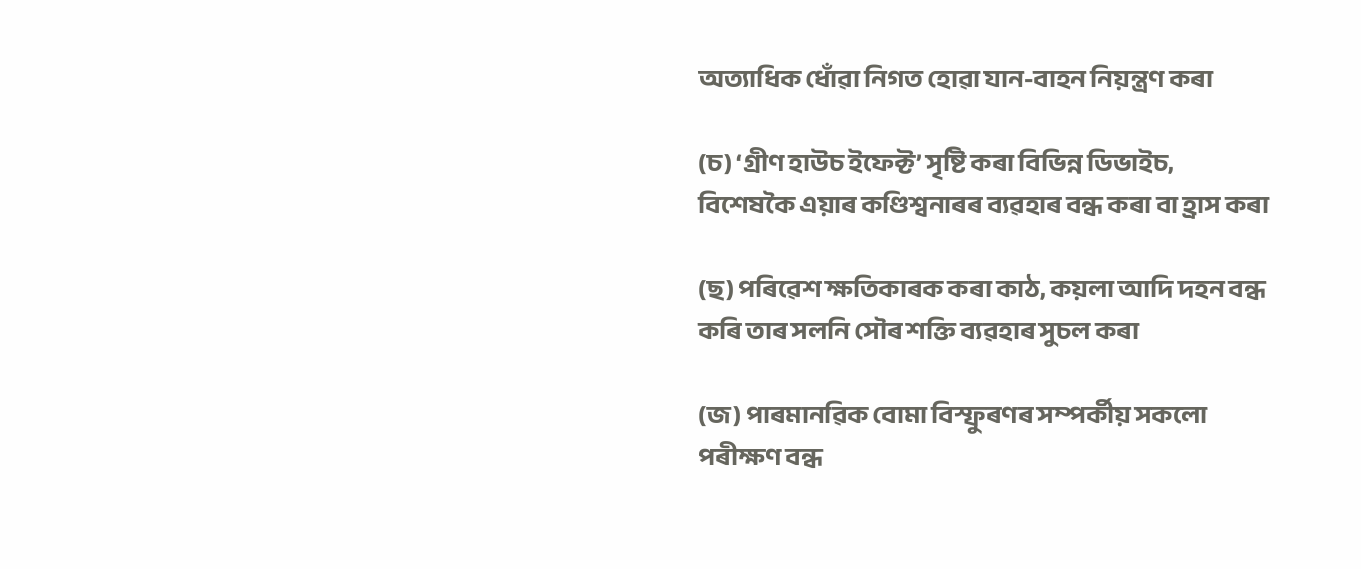অত্যাধিক ধোঁৱা নিগত হোৱা যান-বাহন নিয়ন্ত্রণ কৰা

(চ) ‘গ্রীণ হাউচ ইফেক্ট’ সৃষ্টি কৰা বিভিন্ন ডিভাইচ, বিশেষকৈ এয়াৰ কণ্ডিশ্বনাৰৰ ব্যৱহাৰ বন্ধ কৰা বা হ্রাস কৰা

(ছ) পৰিৱেশ ক্ষতিকাৰক কৰা কাঠ, কয়লা আদি দহন বন্ধ কৰি তাৰ সলনি সৌৰ শক্তি ব্যৱহাৰ সুচল কৰা

(জ) পাৰমানৱিক বোমা বিস্ফুৰণৰ সম্পর্কীয় সকলো পৰীক্ষণ বন্ধ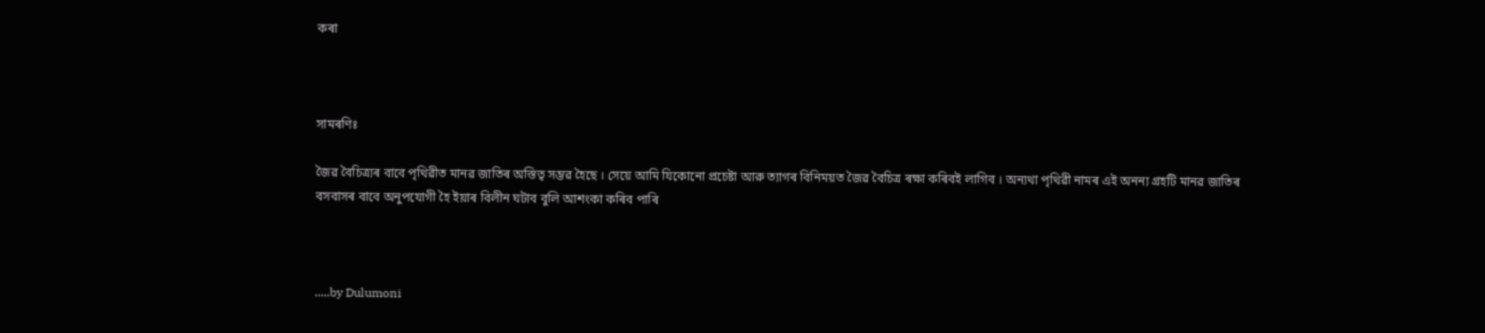কৰা



সামৰণিঃ

জৈৱ বৈচিত্র্যৰ বাবে পৃথিৱীত মানৱ জাতিৰ অস্তিত্ব সম্ভৱ হৈছে । সেয়ে আমি যিকোনো প্রচেষ্টা আরু ত্যাগৰ বিনিময়ত জৈৱ বৈচিত্র ৰক্ষা কৰিবই লাগিব । অন্যথা পৃথিৱী নামৰ এই অনন্য গ্রহটি মানৱ জাতিৰ বসবাসৰ বাবে অনুপযোগী হৈ ইয়াৰ বিলীন ঘটাব বুলি আশংকা কৰিব পাৰি



.....by Dulumoni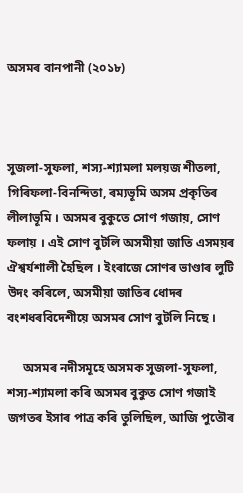অসমৰ বানপানী (২০১৮)



সুজলা-সুফলা, শস্য-শ্যামলা মলয়জ শীতলা, গিৰিফলা-বিনন্দিতা, ৰম্যভূমি অসম প্রকৃতিৰ লীলাভূমি । অসমৰ বুকুতে সোণ গজায়, সোণ ফলায় । এই সোণ বুটলি অসমীয়া জাতি এসময়ৰ ঐশ্বৰ্যশালী হৈছিল । ইংৰাজে সোণৰ ভাণ্ডাৰ লুটি উদং কৰিলে, অসমীয়া জাতিৰ ধোদৰ বংশধৰবিদেশীয়ে অসমৰ সোণ বুটলি নিছে ।

     অসমৰ নদীসমূহে অসমক সুজলা-সুফলা, শস্য-শ্যামলা কৰি অসমৰ বুকুত সোণ গজাই জগতৰ ইসাৰ পাত্র কৰি তুলিছিল, আজি পুতৌৰ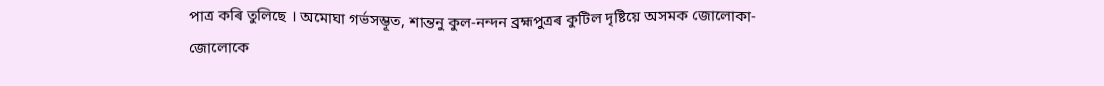পাত্র কৰি তুলিছে । অমোঘা গর্ভসম্ভূত, শান্তনু কুল-নন্দন ব্রহ্মপুত্রৰ কুটিল দৃষ্টিয়ে অসমক জোলোকা-জোলোকে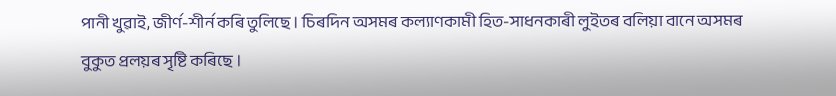পানী খুৱাই, জীৰ্ণ-শীৰ্ন কৰি তুলিছে । চিৰদিন অসমৰ কল্যাণকামী হিত-সাধনকাৰী লুইতৰ বলিয়া বানে অসমৰ বুকুত প্রলয়ৰ সৃষ্টি কৰিছে ।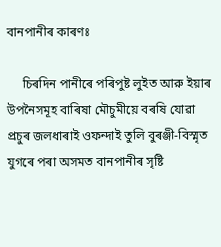বানপানীৰ কাৰণঃ

     চিৰদিন পানীৰে পৰিপুষ্ট লুইত আরু ইয়াৰ উপনৈসমূহ বাৰিষা মৌচুমীয়ে বৰষি যোৱা প্রচুৰ জলধাৰাই ওফন্দাই তুলি বুৰঞ্জী-বিস্মৃত যুগৰে পৰা অসমত বানপানীৰ সৃষ্টি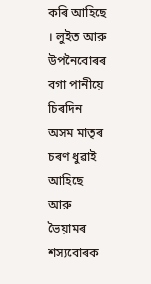কৰি আহিছে । লুইত আরু উপনৈবোৰৰ বগা পানীয়ে চিৰদিন অসম মাতৃৰ চৰণ ধুৱাই আহিছে আরু ভৈয়ামৰ শস্যবোৰক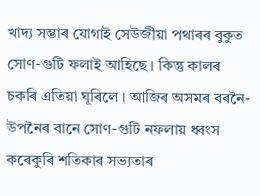খাদ্য সম্ভাৰ যোগাই সেউজীয়া পথাৰৰ বুকুত সোণ-গুটি ফলাই আহিছে । কিন্তু কালৰ চকৰি এতিয়া ঘূৰিলে । আজিৰ অসমৰ বৰনৈ-উপনৈৰ বানে সোণ-গুটি নফলায় ধ্বংস কৰেকুৰি শতিকাৰ সভ্যতাৰ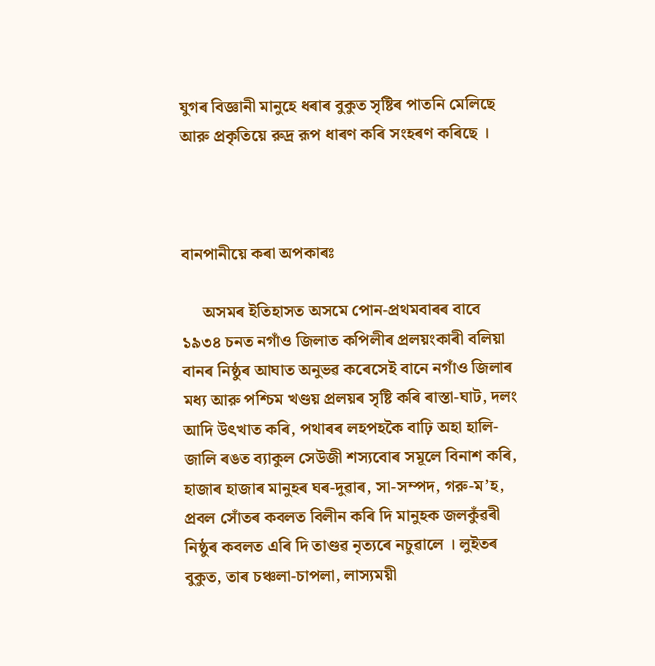যুগৰ বিজ্ঞানী মানুহে ধৰাৰ বুকুত সৃষ্টিৰ পাতনি মেলিছে আরু প্রকৃতিয়ে রুদ্র রূপ ধাৰণ কৰি সংহৰণ কৰিছে ।



বানপানীয়ে কৰা অপকাৰঃ

     অসমৰ ইতিহাসত অসমে পোন-প্রথমবাৰৰ বাবে ১৯৩৪ চনত নগাঁও জিলাত কপিলীৰ প্রলয়ংকাৰী বলিয়া বানৰ নিষ্ঠুৰ আঘাত অনুভৱ কৰেসেই বানে নগাঁও জিলাৰ মধ্য আরু পশ্চিম খণ্ডয় প্রলয়ৰ সৃষ্টি কৰি ৰাস্তা-ঘাট, দলং আদি উৎখাত কৰি, পথাৰৰ লহপহকৈ বাঢ়ি অহা হালি-জালি ৰঙত ব্যাকুল সেউজী শস্যবোৰ সমূলে বিনাশ কৰি, হাজাৰ হাজাৰ মানুহৰ ঘৰ-দুৱাৰ, সা-সম্পদ, গরু-ম’হ, প্রবল সোঁতৰ কবলত বিলীন কৰি দি মানুহক জলকুঁৱৰী নিষ্ঠুৰ কবলত এৰি দি তাণ্ডৱ নৃত্যৰে নচুৱালে । লুইতৰ বুকুত, তাৰ চঞ্চলা-চাপলা, লাস্যময়ী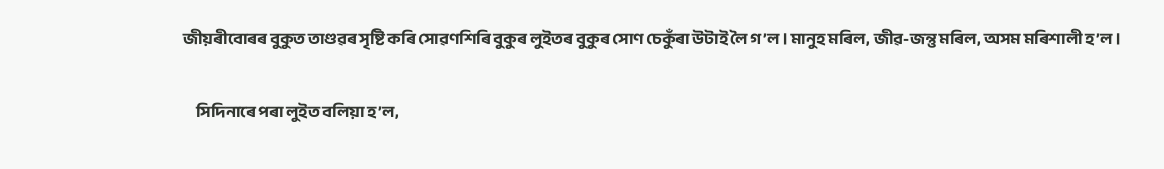জীয়ৰীবোৰৰ বুকুত তাণ্ডৱৰ সৃষ্টি কৰি সোৱণশিৰি বুকুৰ লুইতৰ বুকুৰ সোণ চেকুঁৰা উটাই লৈ গ’ল । মানুহ মৰিল, জীৱ-জন্তু মৰিল, অসম মৰিশালী হ’ল ।

     সিদিনাৰে পৰা লুইত বলিয়া হ’ল,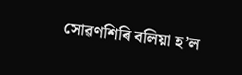সোৱণশিৰি বলিয়া হ’ল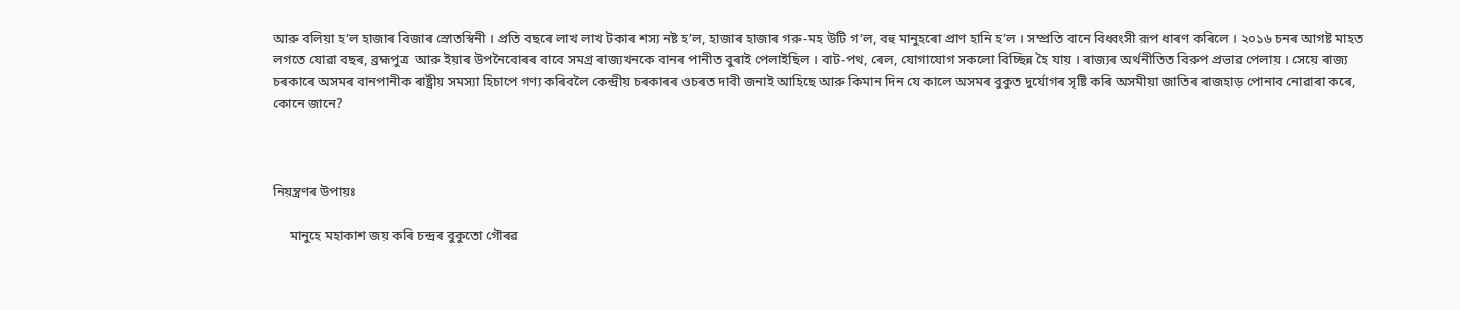আরু বলিয়া হ’ল হাজাৰ বিজাৰ স্রোতস্বিনী । প্রতি বছৰে লাখ লাখ টকাৰ শস্য নষ্ট হ’ল, হাজাৰ হাজাৰ গরু-মহ উটি গ’ল, বহু মানুহৰো প্রাণ হানি হ’ল । সম্প্রতি বানে বিধ্বংসী রূপ ধাৰণ কৰিলে । ২০১৬ চনৰ আগষ্ট মাহত লগতে যোৱা বছৰ, ব্রহ্মপুত্র  আরু ইয়াৰ উপনৈবোৰৰ বাবে সমগ্র ৰাজ্যখনকে বানৰ পানীত বুৰাই পেলাইছিল । বাট-পথ, ৰেল, যোগাযোগ সকলো বিচ্ছিন্ন হৈ যায় । ৰাজ্যৰ অর্থনীতিত বিরুপ প্রভাৱ পেলায় । সেয়ে ৰাজ্য চৰকাৰে অসমৰ বানপানীক ৰাষ্ট্রীয় সমস্যা হিচাপে গণ্য কৰিবলৈ কেন্দ্রীয় চৰকাৰৰ ওচৰত দাবী জনাই আহিছে আরু কিমান দিন যে কালে অসমৰ বুকুত দুৰ্যোগৰ সৃষ্টি কৰি অসমীয়া জাতিৰ ৰাজহাড় পোনাব নোৱাৰা কৰে, কোনে জানে?



নিয়ন্ত্রণৰ উপায়ঃ

     মানুহে মহাকাশ জয় কৰি চন্দ্রৰ বুকুতো গৌৰৱ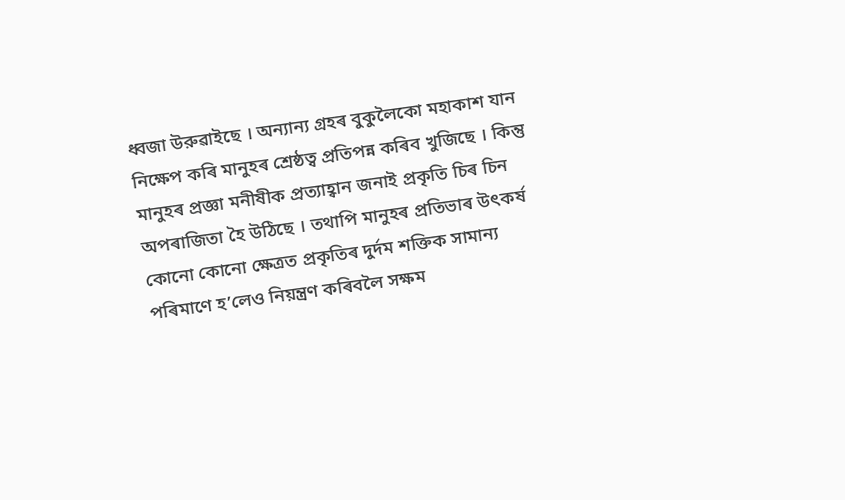ধ্বজা উরুৱাইছে । অন্যান্য গ্রহৰ বুকুলৈকো মহাকাশ যান নিক্ষেপ কৰি মানুহৰ শ্রেষ্ঠত্ব প্রতিপন্ন কৰিব খুজিছে । কিন্তু মানুহৰ প্রজ্ঞা মনীষীক প্রত্যাহ্বান জনাই প্রকৃতি চিৰ চিন অপৰাজিতা হৈ উঠিছে । তথাপি মানুহৰ প্রতিভাৰ উৎকর্ষ কোনো কোনো ক্ষেত্রত প্রকৃতিৰ দুৰ্দম শক্তিক সামান্য পৰিমাণে হ’লেও নিয়ন্ত্রণ কৰিবলৈ সক্ষম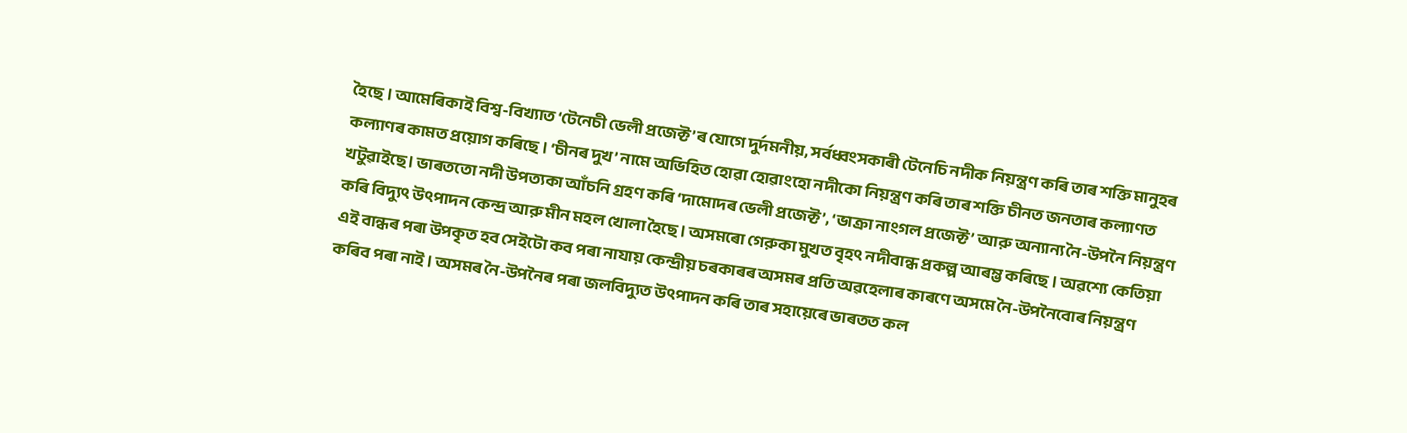হৈছে । আমেৰিকাই বিশ্ব-বিখ্যাত ‘টেনেচী ভেলী প্রজেক্ট’ৰ যোগে দুৰ্দমনীয়, সর্বধ্বংসকাৰী টেনেচি নদীক নিয়ন্ত্রণ কৰি তাৰ শক্তি মানুহৰ কল্যাণৰ কামত প্রয়োগ কৰিছে । ‘চীনৰ দুখ’ নামে অভিহিত হোৱা হোৱাংহো নদীকো নিয়ন্ত্রণ কৰি তাৰ শক্তি চীনত জনতাৰ কল্যাণত খটুৱাইছে। ভাৰততো নদী উপত্যকা আঁচনি গ্রহণ কৰি ‘দামোদৰ ভেলী প্রজেক্ট’, ‘ভাক্রা নাংগল প্রজেক্ট’ আরু অন্যান্য নৈ-উপনৈ নিয়ন্ত্রণ কৰি বিদ্যুৎ উৎপাদন কেন্দ্র আরু মীন মহল খোলা হৈছে । অসমৰো গেরুকা মুখত বৃহৎ নদীবান্ধ প্রকল্প আৰম্ভ কৰিছে । অৱশ্যে কেতিয়া এই বান্ধৰ পৰা উপকৃত হব সেইটো কব পৰা নাযায় কেন্দ্রীয় চৰকাৰৰ অসমৰ প্রতি অৱহেলাৰ কাৰণে অসমে নৈ-উপনৈবোৰ নিয়ন্ত্রণ কৰিব পৰা নাই । অসমৰ নৈ-উপনৈৰ পৰা জলবিদ্যুত উৎপাদন কৰি তাৰ সহায়েৰে ভাৰতত কল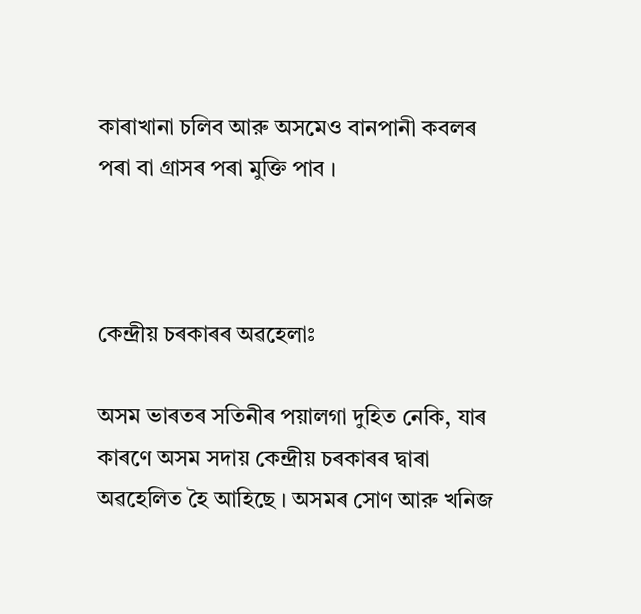কাৰাখানা চলিব আরু অসমেও বানপানী কবলৰ পৰা বা গ্রাসৰ পৰা মুক্তি পাব ।



কেন্দ্রীয় চৰকাৰৰ অৱহেলাঃ

অসম ভাৰতৰ সতিনীৰ পয়ালগা দুহিত নেকি, যাৰ কাৰণে অসম সদায় কেন্দ্রীয় চৰকাৰৰ দ্বাৰা অৱহেলিত হৈ আহিছে । অসমৰ সোণ আরু খনিজ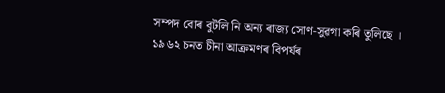সম্পদ বোৰ বুটলি নি অন্য ৰাজ্য সোণ-সুৱগা কৰি তুলিছে । ১৯৬২ চনত চীনা আক্রমণৰ বিপৰ্যৰ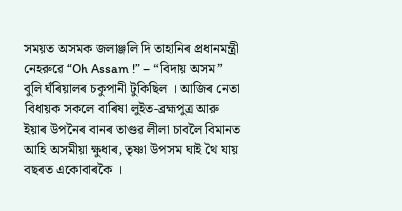সময়ত অসমক জলাঞ্জলি দি তাহানিৰ প্রধানমন্ত্রী নেহরুৱে “Oh Assam !” – “বিদায় অসম” বুলি ঘঁৰিয়ালৰ চকুপানী টুকিছিল । আজিৰ নেতা বিধায়ক সকলে বাৰিষা লুইত-ব্রহ্মপুত্র আরু ইয়াৰ উপনৈৰ বানৰ তাণ্ডৱ লীলা চাবলৈ বিমানত আহি অসমীয়া ক্ষুধাৰ, তৃষ্ণা উপসম ঘাই থৈ যায় বছৰত একোবাৰকৈ ।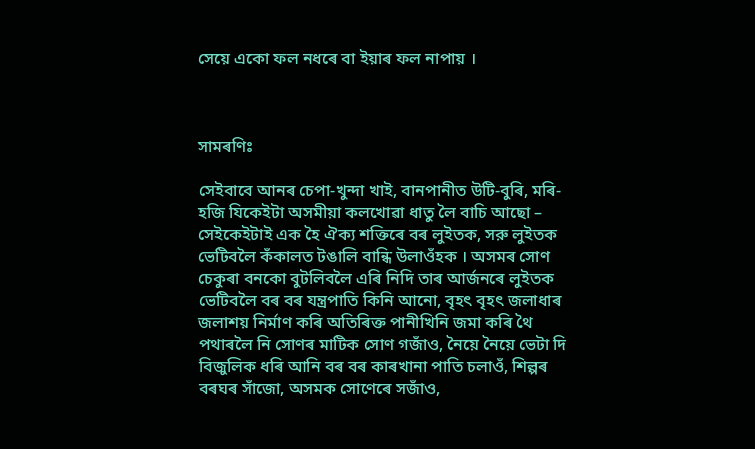সেয়ে একো ফল নধৰে বা ইয়াৰ ফল নাপায় ।



সামৰণিঃ

সেইবাবে আনৰ চেপা-খুন্দা খাই, বানপানীত উটি-বুৰি, মৰি-হজি যিকেইটা অসমীয়া কলখোৱা ধাতু লৈ বাচি আছো – সেইকেইটাই এক হৈ ঐক্য শক্তিৰে বৰ লুইতক, সরু লুইতক ভেটিবলৈ কঁকালত টঙালি বান্ধি উলাওঁহক । অসমৰ সোণ চেকুৰা বনকো বুটলিবলৈ এৰি নিদি তাৰ আৰ্জনৰে লুইতক ভেটিবলৈ বৰ বৰ যন্ত্রপাতি কিনি আনো, বৃহৎ বৃহৎ জলাধাৰ জলাশয় নির্মাণ কৰি অতিৰিক্ত পানীখিনি জমা কৰি থৈ পথাৰলৈ নি সোণৰ মাটিক সোণ গজাঁও, নৈয়ে নৈয়ে ভেটা দি বিজুলিক ধৰি আনি বৰ বৰ কাৰখানা পাতি চলাওঁ, শিল্পৰ বৰঘৰ সাঁজো, অসমক সোণেৰে সজাঁও,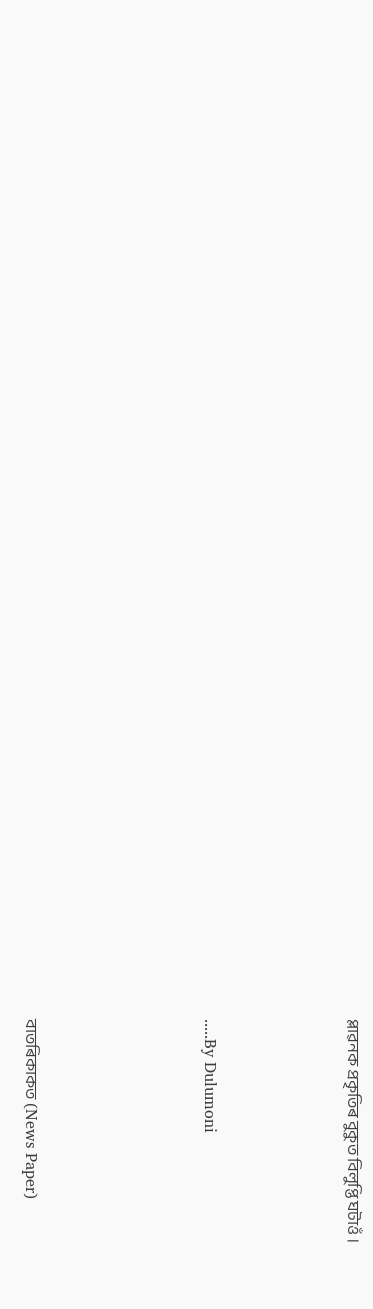প্লাৱনক প্রকৃতিৰ বুকুত বিলুপ্তি ঘটাওঁ ।



.....By Dulumoni




বাতৰিকাকত (News Paper)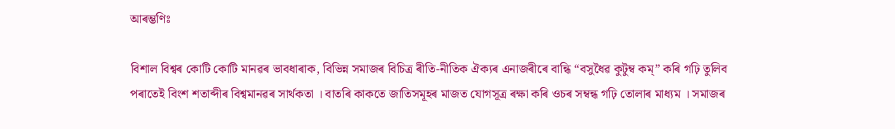আৰম্ভণিঃ

বিশাল বিশ্বৰ কোটি কোটি মানৱৰ ভাবধাৰাক, বিভিন্ন সমাজৰ বিচিত্র ৰীতি-নীতিক ঐক্যৰ এনাজৰীৰে বান্ধি “বসুধৈৱ কুটুম্ব কম্‌” কৰি গঢ়ি তুলিব পৰাতেই বিংশ শতাব্দীৰ বিশ্বমানৱৰ সার্থকতা । বাতৰি কাকতে জাতিসমূহৰ মাজত যোগসূত্র ৰক্ষা কৰি ওচৰ সম্বন্ধ গঢ়ি তোলাৰ মাধ্যম । সমাজৰ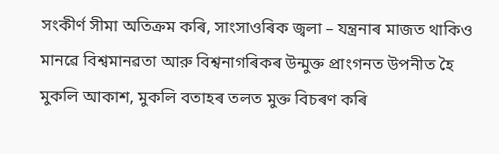সংকীর্ণ সীমা অতিক্রম কৰি, সাংসাওৰিক জ্বলা – যন্ত্রনাৰ মাজত থাকিও মানৱে বিশ্বমানৱতা আরু বিশ্বনাগৰিকৰ উন্মুক্ত প্রাংগনত উপনীত হৈ মুকলি আকাশ, মুকলি বতাহৰ তলত মুক্ত বিচৰণ কৰি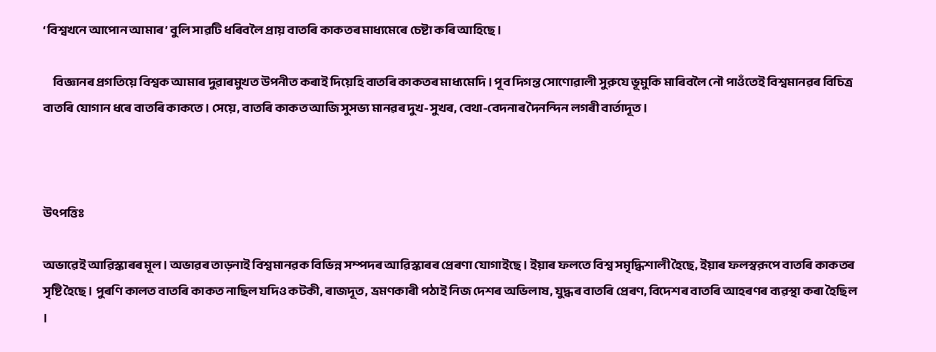‘বিশ্বখনে আপোন আমাৰ’ বুলি সাৱটি ধৰিবলৈ প্রায় বাতৰি কাকতৰ মাধ্যমেৰে চেষ্টা কৰি আহিছে ।

     বিজ্ঞানৰ প্রগতিয়ে বিশ্বক আমাৰ দুৱাৰমুখত উপনীত কৰাই দিয়েহি বাতৰি কাকতৰ মাধ্যমেদি । পূব দিগন্ত সোণোৱালী সুরুযে ভূমুকি মাৰিবলৈ নৌ পাওঁতেই বিশ্বমানৱৰ বিচিত্র বাতৰি যোগান ধৰে বাতৰি কাকতে । সেয়ে, বাতৰি কাকত আজি সুসভ্য মানৱৰ দুখ-সুখৰ, বেথা-বেদনাৰ দৈনন্দিন লগৰী বার্তাদূত ।



উৎপত্তিঃ

অভাৱেই আৱিস্কাৰৰ মূল । অভাৱৰ তাড়নাই বিশ্বমানৱক বিভিন্ন সম্পদৰ আৱিস্কাৰৰ প্রেৰণা যোগাইছে । ইয়াৰ ফলতে বিশ্ব সমৃদ্ধিশালী হৈছে, ইয়াৰ ফলস্বরূপে বাতৰি কাকতৰ সৃষ্টি হৈছে । পুৰণি কালত বাতৰি কাকত নাছিল যদিও কটকী, ৰাজদূত, ভ্রমণকাৰী পঠাই নিজ দেশৰ অভিলাষ, যুদ্ধৰ বাতৰি প্রেৰণ, বিদেশৰ বাতৰি আহৰণৰ ব্যৱস্থা কৰা হৈছিল ।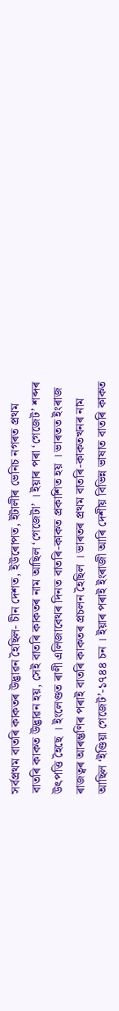সর্বপ্রথম বাতৰি কাকতৰ উদ্ভাৱন হৈছিল- চীন দেশত, ইউৰোপত, ইটালীৰ ভেনিচ নগৰত প্রথম বাতৰি কাকত উদ্ভাৱন হয়, সেই বাতৰি কাকতৰ নাম আছিল ‘গেজেটা’ । ইয়াৰ পৰা ‘গেজেট’ শব্দৰ উৎপত্তি হৈছে । ইংলেণ্ডত ৰাণী এলিজাবেথৰ দিনত বাতৰি-কাকত প্রকাশিত হয় । ভাৰতত ইংৰাজ ৰাজত্বৰ আৰম্ভণিৰ পৰাই বাতৰি কাকতৰ প্রচলন হৈছিল । ভাৰতৰ প্রথম বাতৰি-কাকতখনৰ নাম আছিল ‘ইণ্ডিয়া গেজেট’-১৭৪৪ চন । ইয়াৰ পৰাই ইংৰাজী আৰি দেশীয় বিভিন্ন ভাষাত বাতৰি কাকত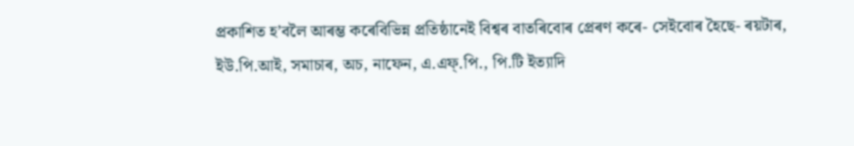প্রকাশিত হ’বলৈ আৰম্ভ কৰেবিভিন্ন প্রতিষ্ঠানেই বিশ্বৰ বাতৰিবোৰ প্রেৰণ কৰে- সেইবোৰ হৈছে- ৰয়টাৰ, ইউ.পি.আই, সমাচাৰ, অচ, নাফেন, এ.এফ্‌.পি., পি.টি ইত্যাদি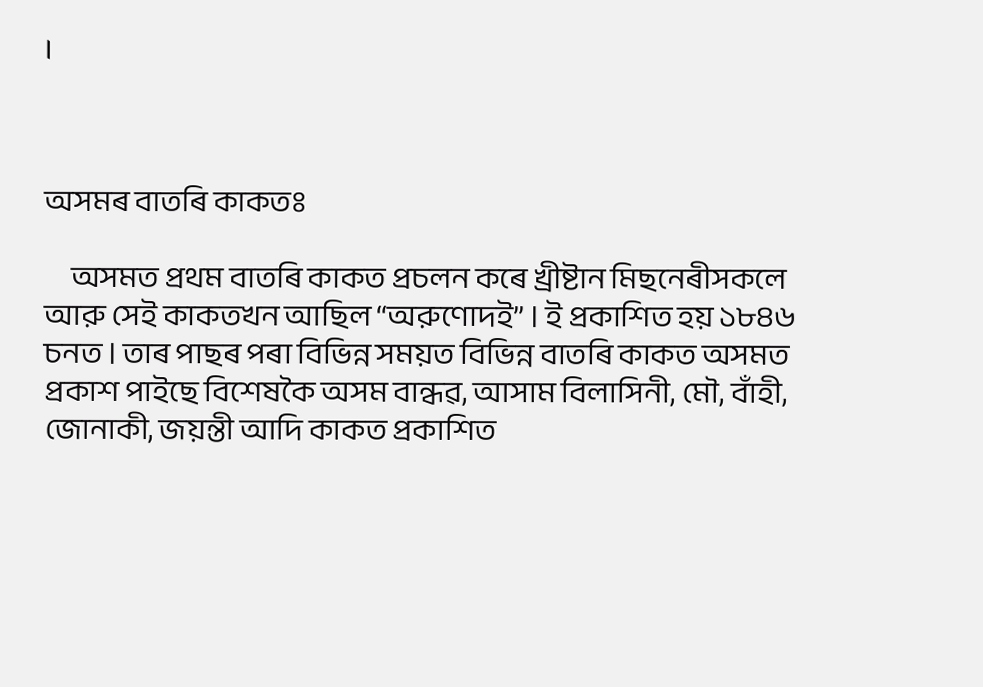।



অসমৰ বাতৰি কাকতঃ

     অসমত প্রথম বাতৰি কাকত প্রচলন কৰে খ্রীষ্টান মিছনেৰীসকলে আরু সেই কাকতখন আছিল “অরুণোদই” । ই প্রকাশিত হয় ১৮৪৬ চনত । তাৰ পাছৰ পৰা বিভিন্ন সময়ত বিভিন্ন বাতৰি কাকত অসমত প্রকাশ পাইছে বিশেষকৈ অসম বান্ধৱ, আসাম বিলাসিনী, মৌ, বাঁহী, জোনাকী, জয়ন্তী আদি কাকত প্রকাশিত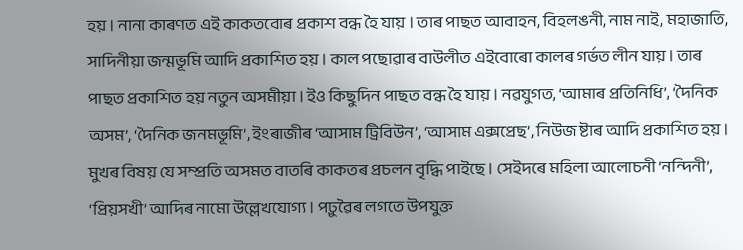হয় । নানা কাৰণত এই কাকতবোৰ প্রকাশ বন্ধ হৈ যায় । তাৰ পাছত আবাহন, বিহলঙনী, নাম নাই, মহাজাতি, সাদিনীয়া জন্মভূমি আদি প্রকাশিত হয় । কাল পছোৱাৰ বাউলীত এইবোৰো কালৰ গর্ভত লীন যায় । তাৰ পাছত প্রকাশিত হয় নতুন অসমীয়া । ইও কিছুদিন পাছত বন্ধ হৈ যায় । নৱযুগত, ‘আমাৰ প্রতিনিধি’, ‘দৈনিক অসম’, ‘দৈনিক জনমভূমি’, ইংৰাজীৰ ‘আসাম ট্রিবিউন’, ‘আসাম এক্সপ্রেছ’, নিউজ ষ্টাৰ আদি প্রকাশিত হয় । মুখৰ বিষয় যে সম্প্রতি অসমত বাতৰি কাকতৰ প্রচলন বৃদ্ধি পাইছে । সেইদৰে মহিলা আলোচনী ‘নন্দিনী’, ‘প্রিয়সখী’ আদিৰ নামো উল্লেখযোগ্য । পঢ়ুৱৈৰ লগতে উপযুক্ত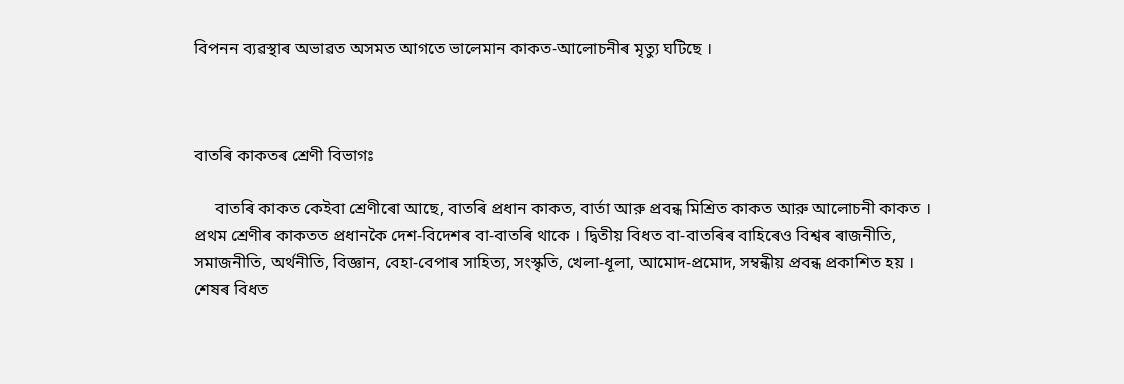বিপনন ব্যৱস্থাৰ অভাৱত অসমত আগতে ভালেমান কাকত-আলোচনীৰ মৃত্যু ঘটিছে ।



বাতৰি কাকতৰ শ্রেণী বিভাগঃ

     বাতৰি কাকত কেইবা শ্রেণীৰো আছে, বাতৰি প্রধান কাকত, বার্তা আরু প্রবন্ধ মিশ্রিত কাকত আরু আলোচনী কাকত । প্রথম শ্রেণীৰ কাকতত প্রধানকৈ দেশ-বিদেশৰ বা-বাতৰি থাকে । দ্বিতীয় বিধত বা-বাতৰিৰ বাহিৰেও বিশ্বৰ ৰাজনীতি, সমাজনীতি, অর্থনীতি, বিজ্ঞান, বেহা-বেপাৰ সাহিত্য, সংস্কৃতি, খেলা-ধূলা, আমোদ-প্রমোদ, সম্বন্ধীয় প্রবন্ধ প্রকাশিত হয় । শেষৰ বিধত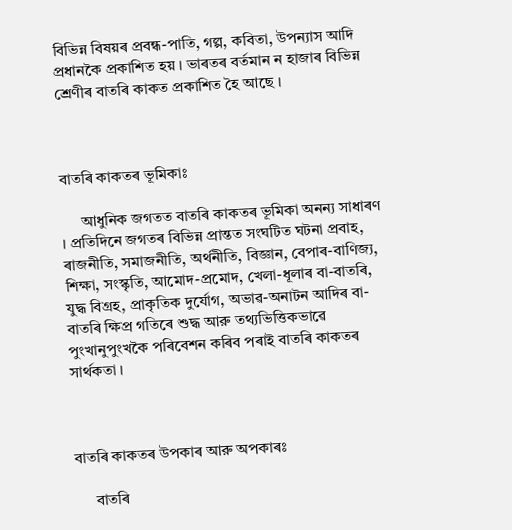বিভিন্ন বিষয়ৰ প্রবন্ধ-পাতি, গল্প, কবিতা, উপন্যাস আদি প্রধানকৈ প্রকাশিত হয় । ভাৰতৰ বর্তমান ন হাজাৰ বিভিন্ন শ্রেণীৰ বাতৰি কাকত প্রকাশিত হৈ আছে ।



বাতৰি কাকতৰ ভূমিকাঃ

     আধুনিক জগতত বাতৰি কাকতৰ ভূমিকা অনন্য সাধাৰণ । প্রতিদিনে জগতৰ বিভিন্ন প্রান্তত সংঘটিত ঘটনা প্রবাহ, ৰাজনীতি, সমাজনীতি, অর্থনীতি, বিজ্ঞান, বেপাৰ-বাণিজ্য, শিক্ষা, সংস্কৃতি, আমোদ-প্রমোদ, খেলা-ধূলাৰ বা-বাতৰি, যুদ্ধ বিগ্রহ, প্রাকৃতিক দুর্যোগ, অভাৱ-অনাটন আদিৰ বা-বাতৰি ক্ষিপ্র গতিৰে শুদ্ধ আরু তথ্যভিত্তিকভাৱে পুংখানুপুংখকৈ পৰিবেশন কৰিব পৰাই বাতৰি কাকতৰ সার্থকতা ।



বাতৰি কাকতৰ উপকাৰ আরু অপকাৰঃ

     বাতৰি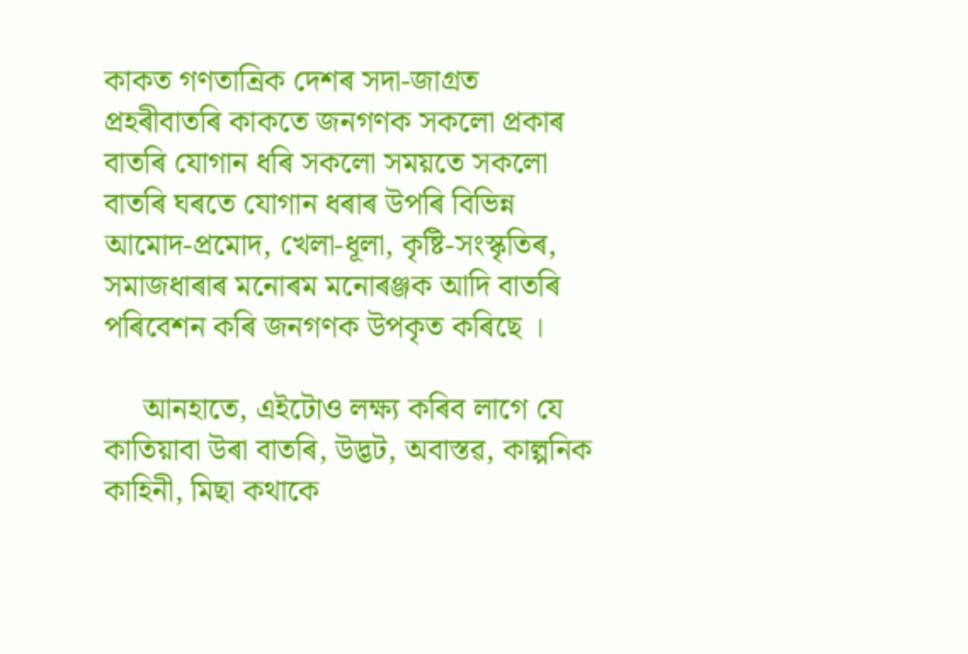কাকত গণতান্রিক দেশৰ সদা-জাগ্রত প্রহৰীবাতৰি কাকতে জনগণক সকলো প্রকাৰ বাতৰি যোগান ধৰি সকলো সময়তে সকলো বাতৰি ঘৰতে যোগান ধৰাৰ উপৰি বিভিন্ন আমোদ-প্রমোদ, খেলা-ধূলা, কৃষ্টি-সংস্কৃতিৰ, সমাজধাৰাৰ মনোৰম মনোৰঞ্জক আদি বাতৰি পৰিবেশন কৰি জনগণক উপকৃত কৰিছে ।

     আনহাতে, এইটোও লক্ষ্য কৰিব লাগে যে কাতিয়াবা উৰা বাতৰি, উদ্ভট, অবাস্তৱ, কাল্পনিক কাহিনী, মিছা কথাকে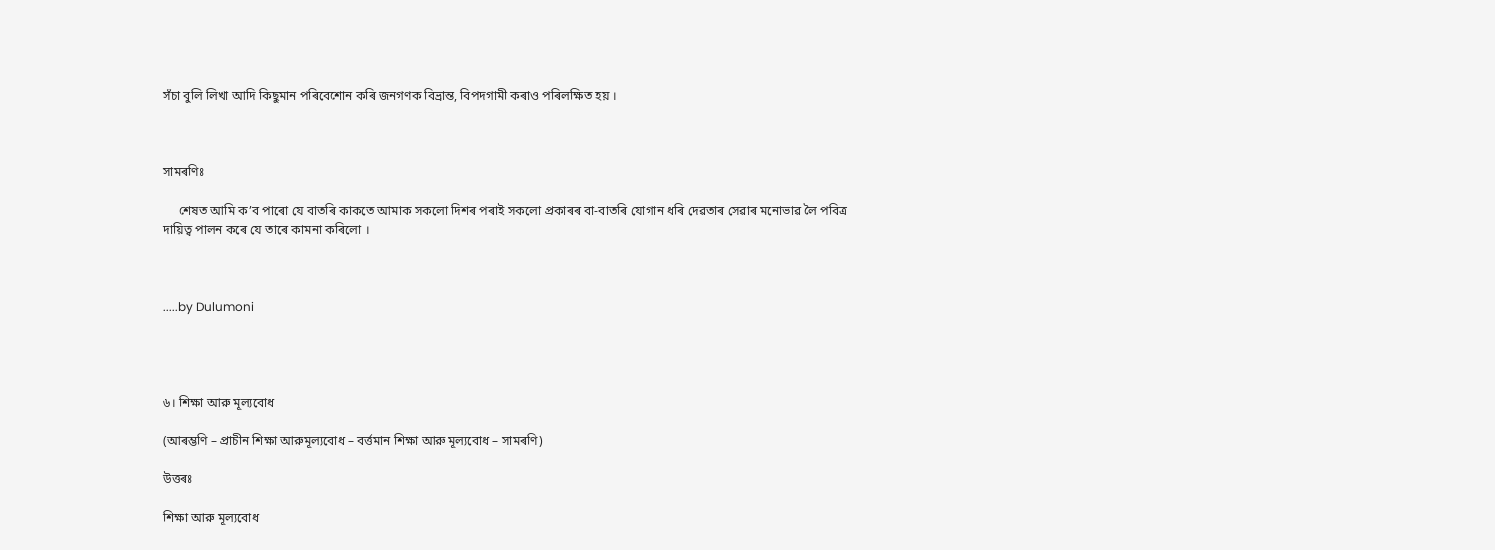সঁচা বুলি লিখা আদি কিছুমান পৰিবেশোন কৰি জনগণক বিভ্রান্ত, বিপদগামী কৰাও পৰিলক্ষিত হয় ।



সামৰণিঃ

     শেষত আমি ক’ব পাৰো যে বাতৰি কাকতে আমাক সকলো দিশৰ পৰাই সকলো প্রকাৰৰ বা-বাতৰি যোগান ধৰি দেৱতাৰ সেৱাৰ মনোভাৱ লৈ পবিত্র দায়িত্ব পালন কৰে যে তাৰে কামনা কৰিলো ।



.....by Dulumoni




৬। শিক্ষা আরু মূল্যবোধ

(আৰম্ভণি – প্রাচীন শিক্ষা আরুমূল্যবোধ – বৰ্ত্তমান শিক্ষা আরু মূল্যবোধ – সামৰণি)

উত্তৰঃ

শিক্ষা আরু মূল্যবোধ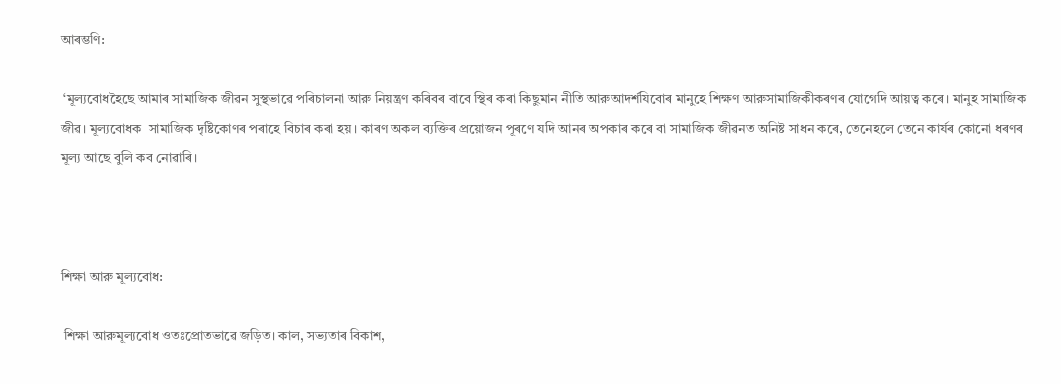আৰম্ভণি:

 ‘মূল্যবোধহৈছে আমাৰ সামাজিক জীৱন সুস্থভাৱে পৰিচালনা আরু নিয়ন্ত্ৰণ কৰিবৰ বাবে স্থিৰ কৰা কিছুমান নীতি আরুআদৰ্শযিবোৰ মানুহে শিক্ষণ আরুসামাজিকীকৰণৰ যোগেদি আয়ত্ব কৰে। মানুহ সামাজিক জীৱ। মূল্যবোধক  সামাজিক দৃষ্টিকোণৰ পৰাহে বিচাৰ কৰা হয়। কাৰণ অকল ব্যক্তিৰ প্ৰয়োজন পূৰণে যদি আনৰ অপকাৰ কৰে বা সামাজিক জীৱনত অনিষ্ট সাধন কৰে, তেনেহলে তেনে কাৰ্যৰ কোনো ধৰণৰ মূল্য আছে বুলি কব নোৱাৰি।



শিক্ষা আরু মূল্যবোধ:

 শিক্ষা আরুমূল্যবোধ ওতঃপ্ৰোতভাৱে জড়িত। কাল, সভ্যতাৰ বিকাশ,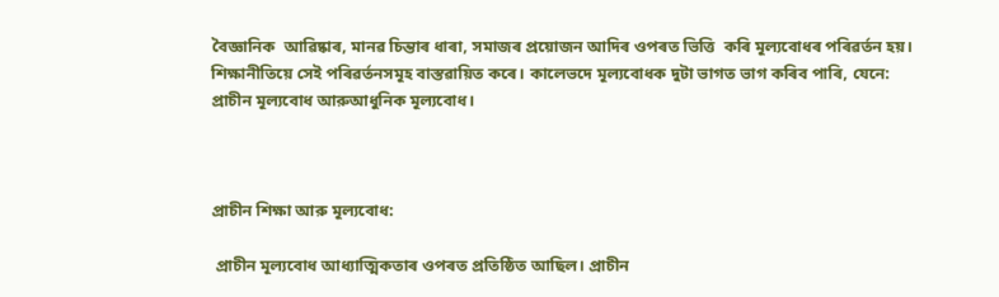বৈজ্ঞানিক  আৱিষ্কাৰ, মানৱ চিন্তাৰ ধাৰা, সমাজৰ প্ৰয়োজন আদিৰ ওপৰত ভিত্তি  কৰি মূল্যবোধৰ পৰিৱৰ্তন হয়। শিক্ষানীতিয়ে সেই পৰিৱৰ্তনসমূহ বাস্তৱায়িত কৰে। কালেভদে মূল্যবোধক দুটা ভাগত ভাগ কৰিব পাৰি, যেনে: প্ৰাচীন মূল্যবোধ আরুআধুনিক মূল্যবোধ।



প্ৰাচীন শিক্ষা আরু মূল্যবোধ:

 প্ৰাচীন মূল্যবোধ আধ্যাত্মিকতাৰ ওপৰত প্রতিষ্ঠিত আছিল। প্ৰাচীন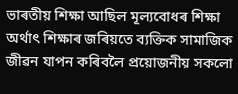ভাৰতীয় শিক্ষা আছিল মূল্যবোধৰ শিক্ষা অৰ্থাৎ শিক্ষাৰ জৰিয়তে ব্যক্তিক সামাজিক জীৱন যাপন কৰিবলৈ প্ৰয়োজনীয় সকলো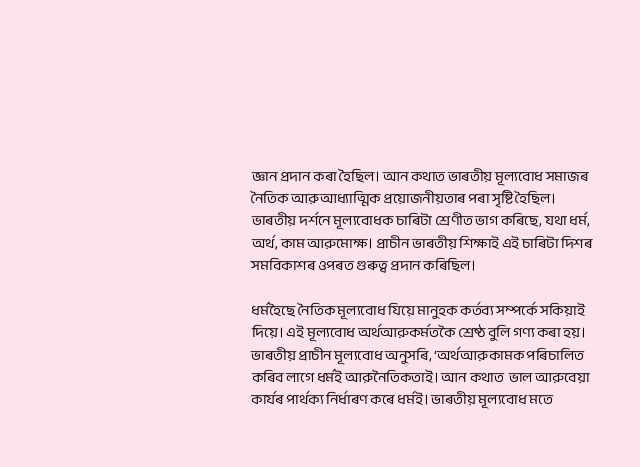জ্ঞান প্ৰদান কৰা হৈছিল। আন কথাত ভাৰতীয় মূল্যবোধ সমাজৰ নৈতিক আরুআধ্যাত্মিক প্ৰয়োজনীয়তাৰ পৰা সৃষ্টি হৈছিল। ভাৰতীয় দৰ্শনে মূল্যবোধক চাৰিটা শ্ৰেণীত ভাগ কৰিছে, যথা ধৰ্ম, অৰ্থ, কাম আরুমোক্ষ। প্ৰাচীন ভাৰতীয় শিক্ষাই এই চাৰিটা দিশৰ সমবিকাশৰ ওপৰত গুৰুত্ব প্ৰদান কৰিছিল।

ধৰ্মহৈছে নৈতিক মূল্যবোধ যিয়ে মানুহক কৰ্তব্য সম্পৰ্কে সকিয়াই দিয়ে। এই মূল্যবোধ অৰ্থআরুকৰ্মতকৈ শ্রেষ্ঠ বুলি গণ্য কৰা হয়। ভাৰতীয় প্ৰাচীন মূল্যবোধ অনুসৰি, ‘অৰ্থআরুকামক পৰিচালিত কৰিব লাগে ধৰ্মই আরুনৈতিকতাই। আন কথাত  ভাল আরুবেয়া কাৰ্যৰ পাৰ্থক্য নিৰ্ধাৰণ কৰে ধৰ্মই। ভাৰতীয় মূল্যবোধ মতে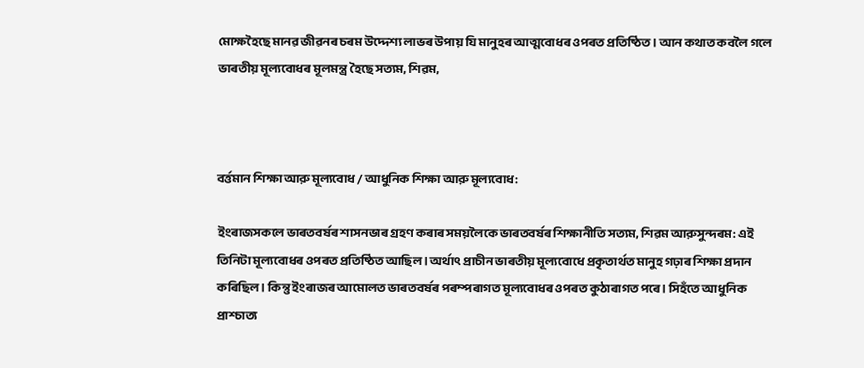মোক্ষহৈছে মানৱ জীৱনৰ চৰম উদ্দেশ্য লাভৰ উপায় যি মানুহৰ আত্মবোধৰ ওপৰত প্রতিষ্ঠিত। আন কথাত কবলৈ গলে ভাৰতীয় মূল্যবোধৰ মূলমন্ত্র  হৈছে সত্যম, শিৱম,



বৰ্ত্তমান শিক্ষা আরু মূল্যবোধ / আধুনিক শিক্ষা আরু মূল্যবোধ:

ইংৰাজসকলে ভাৰতবৰ্ষৰ শাসনভাৰ গ্ৰহণ কৰাৰ সময়লৈকে ভাৰতবৰ্ষৰ শিক্ষানীতি সত্যম, শিৱম আরুসুন্দৰম: এই  তিনিটা মূল্যবোধৰ ওপৰত প্রতিষ্ঠিত আছিল । অৰ্থাৎ প্ৰাচীন ভাৰতীয় মূল্যবোধে প্ৰকৃতাৰ্থত মানুহ গঢ়াৰ শিক্ষা প্ৰদান কৰিছিল। কিন্তু ইংৰাজৰ আমোলত ভাৰতবৰ্ষৰ পৰম্পৰাগত মূল্যবোধৰ ওপৰত কুঠাৰাগত পৰে । সিহঁতে আধুনিক প্ৰাশ্চাত্য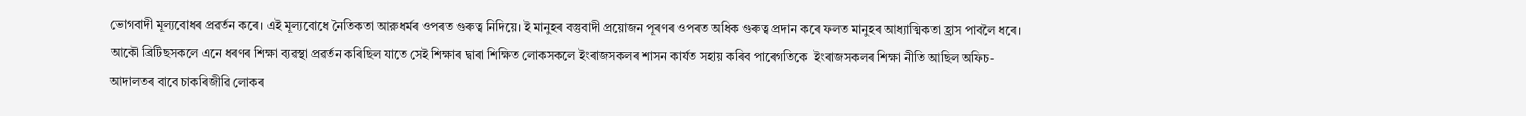ভোগবাদী মূল্যবোধৰ প্ৰৱৰ্তন কৰে। এই মূল্যবোধে নৈতিকতা আরুধৰ্মৰ ওপৰত গুৰুত্ব নিদিয়ে। ই মানুহৰ বস্তুবাদী প্ৰয়োজন পূৰণৰ ওপৰত অধিক গুৰুত্ব প্ৰদান কৰে ফলত মানুহৰ আধ্যাত্মিকতা হ্রাস পাবলৈ ধৰে। আকৌ ব্রিটিছসকলে এনে ধৰণৰ শিক্ষা ব্যৱস্থা প্ৰৱৰ্তন কৰিছিল যাতে সেই শিক্ষাৰ দ্বাৰা শিক্ষিত লোকসকলে ইংৰাজসকলৰ শাসন কাৰ্যত সহায় কৰিব পাৰেগতিকে  ইংৰাজসকলৰ শিক্ষা নীতি আছিল অফিচ-আদালতৰ বাবে চাকৰিজীৱি লোকৰ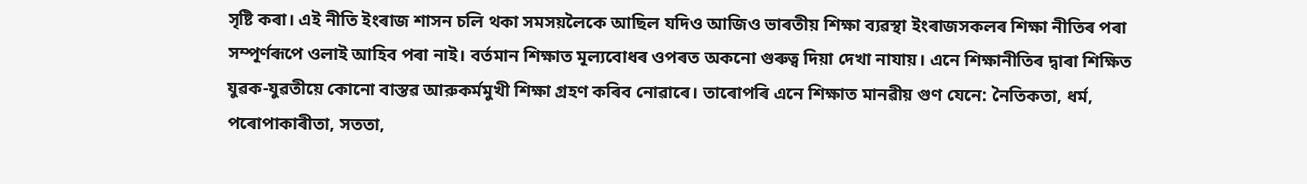সৃষ্টি কৰা। এই নীতি ইংৰাজ শাসন চলি থকা সমসয়লৈকে আছিল যদিও আজিও ভাৰতীয় শিক্ষা ব্যৱস্থা ইংৰাজসকলৰ শিক্ষা নীতিৰ পৰা সম্পূৰ্ণৰূপে ওলাই আহিব পৰা নাই। বৰ্তমান শিক্ষাত মূল্যবোধৰ ওপৰত অকনো গুৰুত্ব দিয়া দেখা নাযায়। এনে শিক্ষানীতিৰ দ্বাৰা শিক্ষিত যুৱক-যুৱতীয়ে কোনো বাস্তৱ আরুকৰ্মমুখী শিক্ষা গ্ৰহণ কৰিব নোৱাৰে। তাৰোপৰি এনে শিক্ষাত মানৱীয় গুণ যেনে: নৈতিকতা, ধৰ্ম, পৰোপাকাৰীতা, সততা,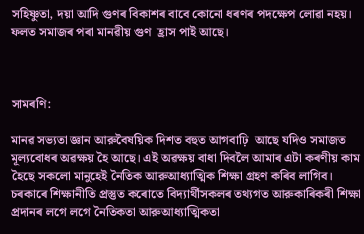সহিষ্ণুতা, দয়া আদি গুণৰ বিকাশৰ বাবে কোনো ধৰণৰ পদক্ষেপ লোৱা নহয়। ফলত সমাজৰ পৰা মানৱীয় গুণ  হ্রাস পাই আছে।



সামৰণি:

মানৱ সভ্যতা জ্ঞান আরুবৈষয়িক দিশত বহুত আগবাঢ়ি  আছে যদিও সমাজত মূল্যবোধৰ অৱক্ষয় হৈ আছে। এই অৱক্ষয় বাধা দিবলৈ আমাৰ এটা কৰণীয় কাম হৈছে সকলো মানুহেই নৈতিক আরুআধ্যাত্মিক শিক্ষা গ্ৰহণ কৰিব লাগিব। চৰকাৰে শিক্ষানীতি প্ৰস্তুত কৰোতে বিদ্যাৰ্থীসকলৰ তথ্যগত আরুকাৰিকৰী শিক্ষা প্ৰদানৰ লগে লগে নৈতিকতা আরুআধ্যাত্মিকতা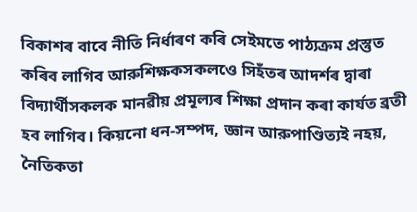বিকাশৰ বাবে নীতি নিৰ্ধাৰণ কৰি সেইমতে পাঠ্যক্ৰম প্ৰস্তুত কৰিব লাগিব আরুশিক্ষকসকলওে সিহঁতৰ আদৰ্শৰ দ্বাৰা বিদ্যাৰ্থীসকলক মানৱীয় প্ৰমূল্যৰ শিক্ষা প্ৰদান কৰা কাৰ্যত ব্রতী হব লাগিব। কিয়নো ধন-সম্পদ, জ্ঞান আরুপাণ্ডিত্যই নহয়, নৈতিকতা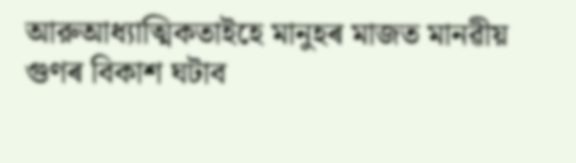আরুআধ্যাত্মিকতাইহে মানুহৰ মাজত মানৱীয় গুণৰ বিকাশ ঘটাব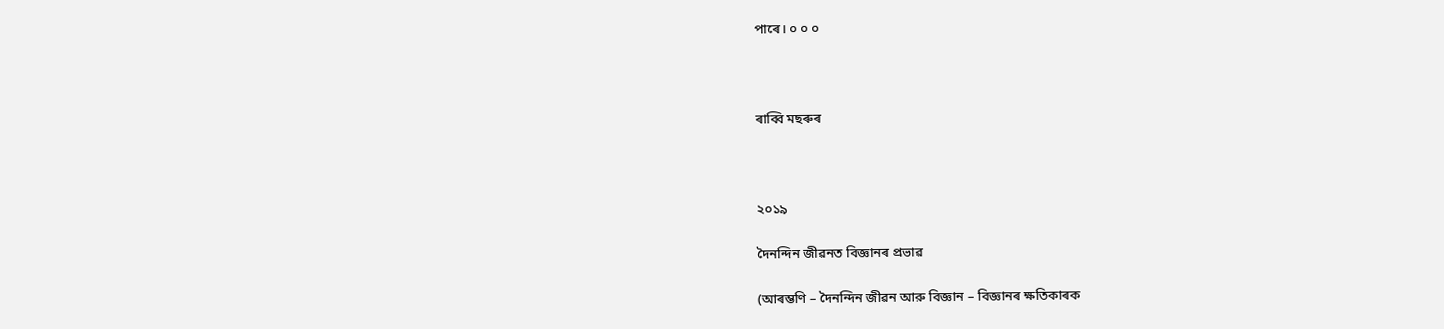পাৰে। ০ ০ ০



ৰাব্বি মছৰুৰ



২০১৯

দৈনন্দিন জীৱনত বিজ্ঞানৰ প্রভাৱ

(আৰম্ভণি – দৈনন্দিন জীৱন আরু বিজ্ঞান – বিজ্ঞানৰ ক্ষতিকাৰক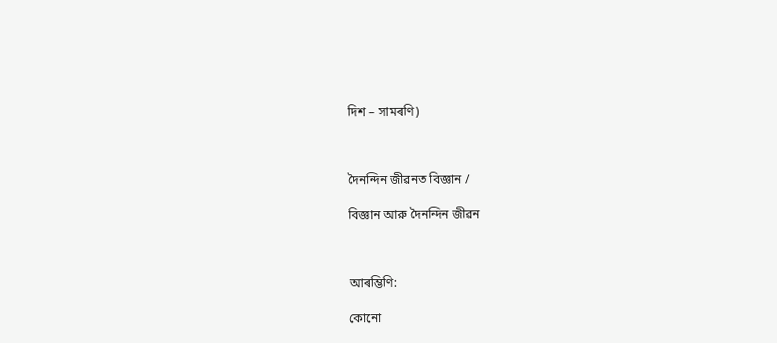দিশ – সামৰণি)



দৈনন্দিন জীৱনত বিজ্ঞান /

বিজ্ঞান আরু দৈনন্দিন জীৱন



আৰম্ভিণি:

কোনো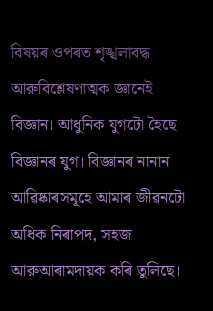বিষয়ৰ ওপৰত শৃঙ্খলাবদ্ধ আরুবিশ্লেষণাত্মক জ্ঞানেই বিজ্ঞান। আধুনিক যুগটো হৈছে বিজ্ঞানৰ যুগ। বিজ্ঞানৰ নানান আৱিষ্কাৰসমূহে আমাৰ জীৱনটো অধিক নিৰাপদ, সহজ আরুআৰামদায়ক কৰি তুলিছে।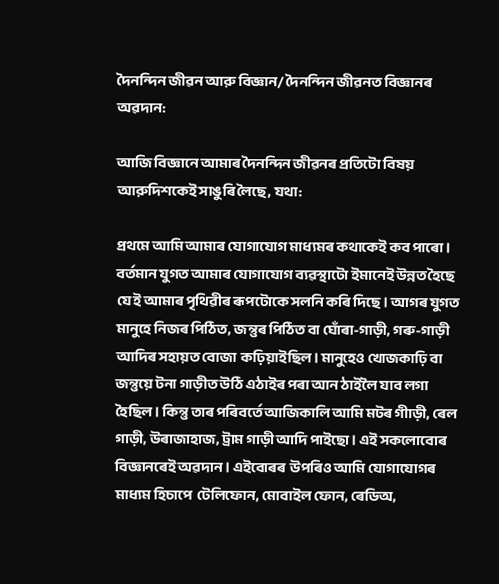দৈনন্দিন জীৱন আরু বিজ্ঞান/ দৈনন্দিন জীৱনত বিজ্ঞানৰ অৱদান:

আজি বিজ্ঞানে আমাৰ দৈনন্দিন জীৱনৰ প্ৰতিটো বিষয় আরুদিশকেই সাঙুৰি লৈছে, যথা:

প্ৰথমে আমি আমাৰ যোগাযোগ মাধ্যমৰ কথাকেই কব পাৰো । বৰ্তমান যুগত আমাৰ যোগাযোগ ব্যৱস্থাটো ইমানেই উন্নত হৈছে যে ই আমাৰ পৃথিৱীৰ ৰূপটোকে সলনি কৰি দিছে। আগৰ যুগত মানুহে নিজৰ পিঠিত, জন্তুৰ পিঠিত বা ঘোঁৰা-গাড়ী, গৰু-গাড়ী আদিৰ সহায়ত বোজা  কঢ়িয়াইছিল। মানুহেও খোজকাঢ়ি বা জন্তুয়ে টনা গাড়ীত উঠি এঠাইৰ পৰা আন ঠাইলৈ যাব লগা হৈছিল। কিন্তু তাৰ পৰিবৰ্তে আজিকালি আমি মটৰ গীাড়ী, ৰেল গাড়ী, উৰাজাহাজ, ট্ৰাম গাড়ী আদি পাইছো। এই সকলোবোৰ  বিজ্ঞানৰেই অৱদান। এইবোৰৰ  উপৰিও আমি যোগাযোগৰ মাধ্যম হিচাপে  টেলিফোন, মোবাইল ফোন, ৰেডিঅ,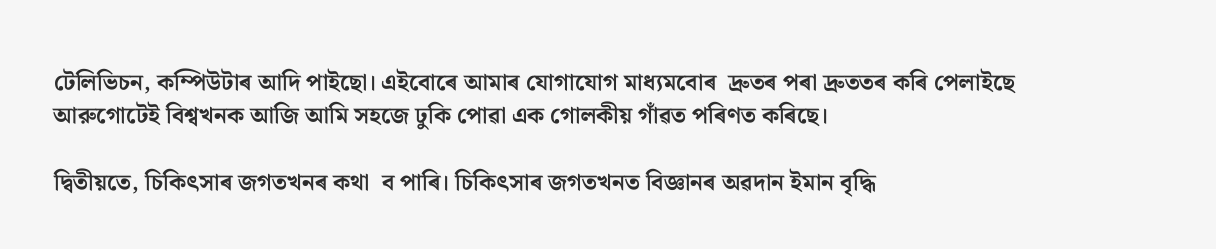টেলিভিচন, কম্পিউটাৰ আদি পাইছো। এইবোৰে আমাৰ যোগাযোগ মাধ্যমবোৰ  দ্ৰুতৰ পৰা দ্ৰুততৰ কৰি পেলাইছে আরুগোটেই বিশ্বখনক আজি আমি সহজে ঢুকি পোৱা এক গোলকীয় গাঁৱত পৰিণত কৰিছে।

দ্বিতীয়তে, চিকিৎসাৰ জগতখনৰ কথা  ব পাৰি। চিকিৎসাৰ জগতখনত বিজ্ঞানৰ অৱদান ইমান বৃদ্ধি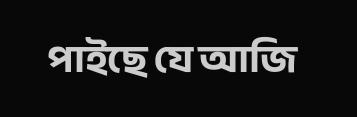পাইছে যে আজি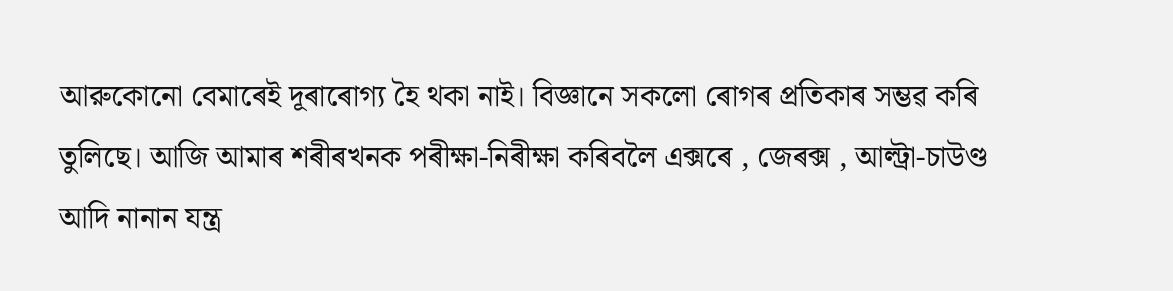আরুকোনো বেমাৰেই দূৰাৰোগ্য হৈ থকা নাই। বিজ্ঞানে সকলো ৰোগৰ প্ৰতিকাৰ সম্ভৱ কৰি তুলিছে। আজি আমাৰ শৰীৰখনক পৰীক্ষা-নিৰীক্ষা কৰিবলৈ এক্সৰে , জেৰক্স , আল্ট্রা-চাউণ্ড আদি নানান যন্ত্ৰ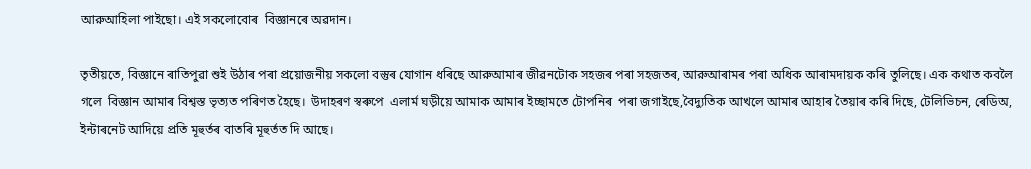আরুআহিলা পাইছো। এই সকলোবোৰ  বিজ্ঞানৰে অৱদান।

তৃতীয়তে, বিজ্ঞানে ৰাতিপুৱা শুই উঠাৰ পৰা প্ৰয়োজনীয় সকলো বস্তুৰ যোগান ধৰিছে আরুআমাৰ জীৱনটোক সহজৰ পৰা সহজতৰ, আরুআৰামৰ পৰা অধিক আৰামদায়ক কৰি তুলিছে। এক কথাত কবলৈ গলে  বিজ্ঞান আমাৰ বিশ্বস্ত ভৃত্যত পৰিণত হৈছে।  উদাহৰণ স্বৰুপে  এলাৰ্ম ঘড়ীয়ে আমাক আমাৰ ইচ্ছামতে টোপনিৰ  পৰা জগাইছে,বৈদ্যুতিক আখলে আমাৰ আহাৰ তৈয়াৰ কৰি দিছে, টেলিভিচন, ৰেডিঅ, ইন্টাৰনেট আদিয়ে প্ৰতি মূহুৰ্তৰ বাতৰি মূহুৰ্তত দি আছে।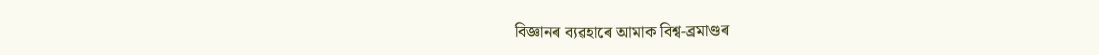বিজ্ঞানৰ ব্যৱহাৰে আমাক বিশ্ব-ব্রমাণ্ডৰ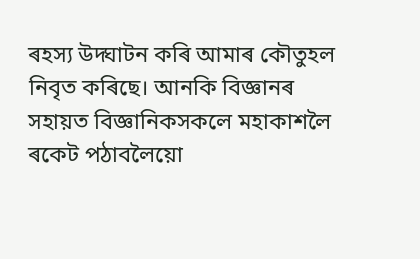ৰহস্য উদ্ঘাটন কৰি আমাৰ কৌতুহল নিবৃত কৰিছে। আনকি বিজ্ঞানৰ সহায়ত বিজ্ঞানিকসকলে মহাকাশলৈ ৰকেট পঠাবলৈয়ো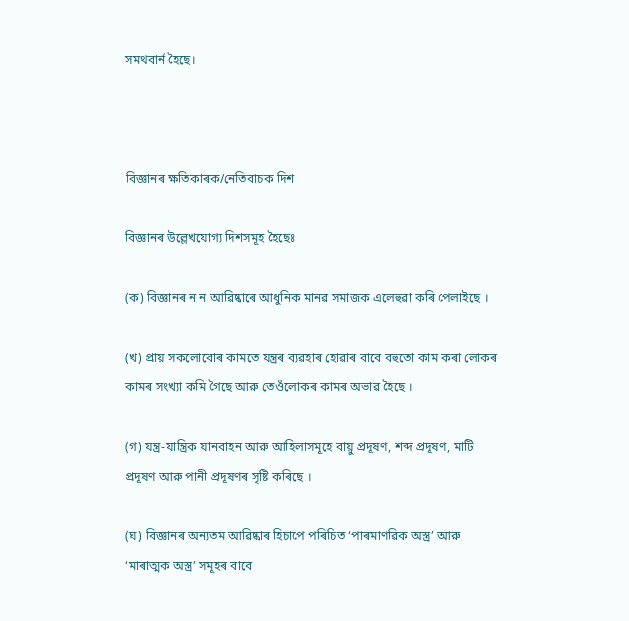সমথবাৰ্ন হৈছে।



বিজ্ঞানৰ ক্ষতিকাৰক/নেতিবাচক দিশ

বিজ্ঞানৰ উল্লেখযোগ্য দিশসমূহ হৈছেঃ

(ক) বিজ্ঞানৰ ন ন আৱিষ্কাৰে আধুনিক মানৱ সমাজক এলেহুৱা কৰি পেলাইছে ।

(খ) প্রায় সকলোবোৰ কামতে যন্ত্রৰ ব্যৱহাৰ হোৱাৰ বাবে বহুতো কাম কৰা লোকৰ কামৰ সংখ্যা কমি গৈছে আরু তেওঁলোকৰ কামৰ অভাৱ হৈছে ।

(গ) যন্ত্র-যান্ত্রিক যানবাহন আরু আহিলাসমূহে বায়ু প্রদূষণ, শব্দ প্রদূষণ, মাটি প্রদূষণ আরু পানী প্রদূষণৰ সৃষ্টি কৰিছে ।

(ঘ) বিজ্ঞানৰ অন্যতম আৱিষ্কাৰ হিচাপে পৰিচিত ‘পাৰমাণৱিক অস্ত্র’ আরু ‘মাৰাত্মক অস্ত্র’ সমূহৰ বাবে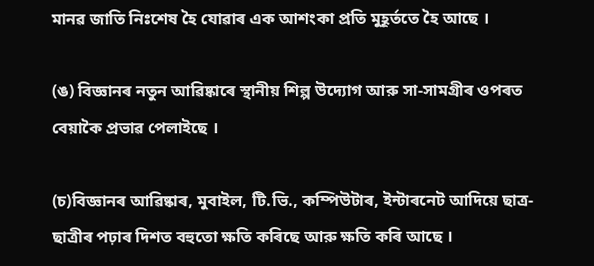মানৱ জাতি নিঃশেষ হৈ যোৱাৰ এক আশংকা প্রতি মুহূৰ্ততে হৈ আছে ।

(ঙ) বিজ্ঞানৰ নতুন আৱিষ্কাৰে স্থানীয় শিল্প উদ্যোগ আরু সা-সামগ্রীৰ ওপৰত বেয়াকৈ প্রভাৱ পেলাইছে ।

(চ)বিজ্ঞানৰ আৱিষ্কাৰ, মুবাইল, টি.ভি., কম্পিউটাৰ, ইন্টাৰনেট আদিয়ে ছাত্র-ছাত্রীৰ পঢ়াৰ দিশত বহুতো ক্ষতি কৰিছে আরু ক্ষতি কৰি আছে ।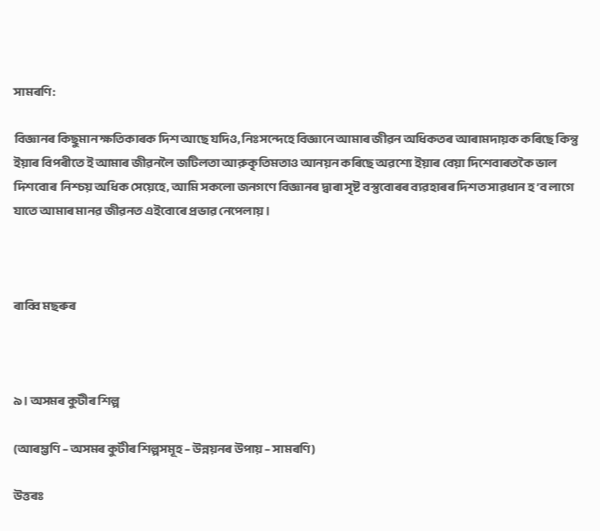সামৰণি:

বিজ্ঞানৰ কিছুমান ক্ষতিকাৰক দিশ আছে যদিও, নিঃসন্দেহে বিজ্ঞানে আমাৰ জীৱন অধিকতৰ আৰামদায়ক কৰিছে কিন্তু ইয়াৰ বিপৰীতে ই আমাৰ জীৱনলৈ জটিলতা আরুকৃতিমতাও আনয়ন কৰিছে অৱশ্যে ইয়াৰ বেয়া দিশেবাৰতকৈ ভাল দিশবোৰ  নিশ্চয় অধিক সেয়েহে, আমি সকলো জনগণে বিজ্ঞানৰ দ্বাৰা সৃষ্ট বস্তুবোৰৰ ব্যৱহাৰৰ দিশত সাৱধান হ’ব লাগে যাতে আমাৰ মানৱ জীৱনত এইবোৰে প্রভাৱ নেপেলায় ।



ৰাব্বি মছৰুৰ



৯। অসমৰ কুটীৰ শিল্প

(আৰম্ভণি – অসমৰ কুটীৰ শিল্পসমূহ – উন্নয়নৰ উপায় – সামৰণি)

উত্তৰঃ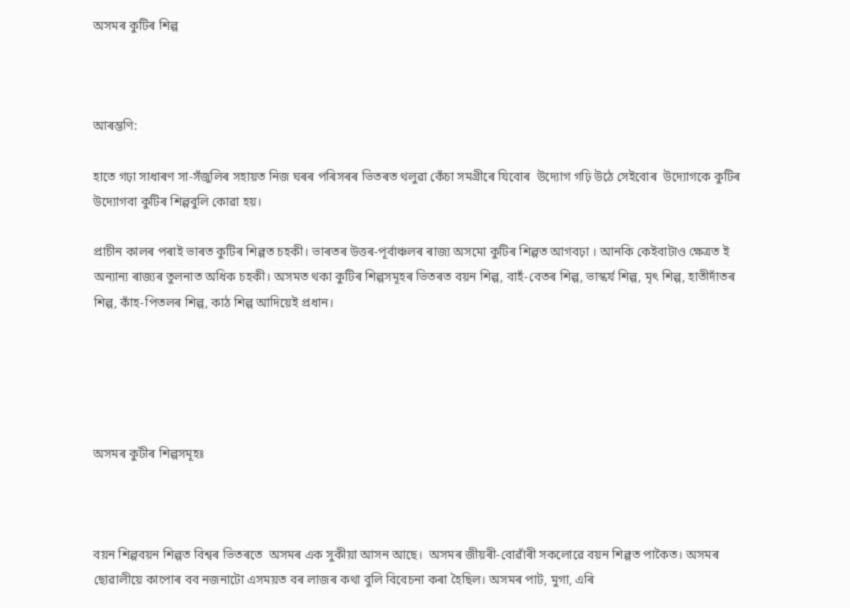অসমৰ কুটিৰ শিল্প



আৰম্ভণি:

হাতে গঢ়া সাধাৰণ সা-সঁজুলিৰ সহায়ত নিজ ঘৰৰ পৰিসৰৰ ভিতৰত থলুৱা কেঁচা সমগ্ৰীৰে যিবোৰ  উদ্যোগ গঢ়ি উঠে সেইবোৰ  উদ্যোগকে কুটিৰ উদ্যোগবা কুটিৰ শিল্পবুলি কোৱা হয়।

প্ৰাচীন কালৰ পৰাই ভাৰত কুটিৰ শিল্পত চহকী। ভাৰতৰ উত্তৰ-পূৰ্বাঞ্চলৰ ৰাজ্য অসমো কুটিৰ শিল্পত আগবঢ়া । আনকি কেইবাটাও ক্ষেত্ৰত ই অন্যান্য ৰাজ্যৰ তুলনাত অধিক চহকী। অসমত থকা কুটিৰ শিল্পসমূহৰ ভিতৰত বয়ন শিল্প, বাহঁ-বেতৰ শিল্প, ভাস্কৰ্য শিল্প, মৃৎ শিল্প, হাতীদাঁতৰ শিল্প, কাঁহ-পিতলৰ শিল্প, কাঠ শিল্প আদিয়েই প্ৰধান।





অসমৰ কুটীৰ শিল্পসমূহঃ



বয়ন শিল্পবয়ন শিল্পত বিশ্বৰ ভিতৰতে  অসমৰ এক সুকীয়া আসন আছে।  অসমৰ জীয়ৰী-বোৱাঁৰী সকলোৱে বয়ন শিল্পত পাকৈত। অসমৰ ছোৱালীয়ে কাপোৰ বব নজনাটো এসময়ত বৰ লাজৰ কথা বুলি বিবেচনা কৰা হৈছিল। অসমৰ পাট, মুগা, এৰি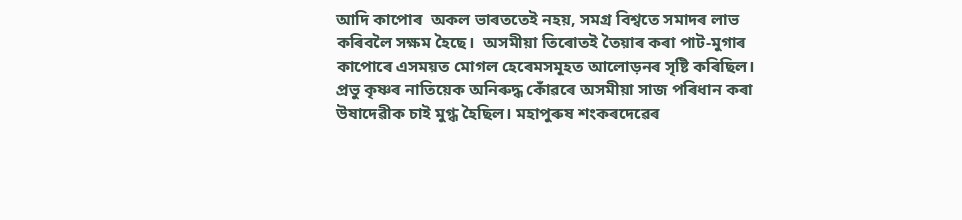আদি কাপোৰ  অকল ভাৰততেই নহয়, সমগ্ৰ বিশ্বতে সমাদৰ লাভ কৰিবলৈ সক্ষম হৈছে।  অসমীয়া তিৰোতই তৈয়াৰ কৰা পাট-মুগাৰ কাপোৰে এসময়ত মোগল হেৰেমসমূহত আলোড়নৰ সৃষ্টি কৰিছিল। প্ৰভু কৃষ্ণৰ নাতিয়েক অনিৰুদ্ধ কোঁৱৰে অসমীয়া সাজ পৰিধান কৰা উষাদেৱীক চাই মুগ্ধ হৈছিল। মহাপুৰুষ শংকৰদেৱেৰ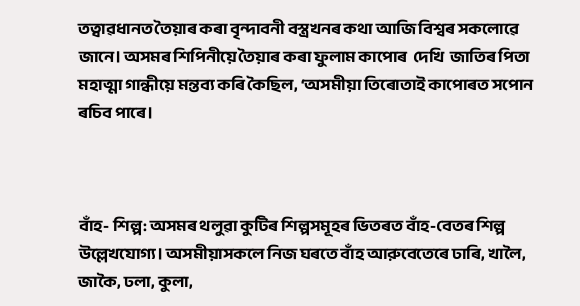তত্বাৱধানত তৈয়াৰ কৰা বৃন্দাবনী বস্ত্ৰখনৰ কথা আজি বিশ্বৰ সকলোৱে জানে। অসমৰ শিপিনীয়ে তৈয়াৰ কৰা ফুলাম কাপোৰ  দেখি  জাতিৰ পিতা মহাত্মা গান্ধীয়ে মন্তব্য কৰি কৈছিল, ‘অসমীয়া তিৰোতাই কাপোৰত সপোন ৰচিব পাৰে।



বাঁহ- শিল্প: অসমৰ থলুৱা কুটিৰ শিল্পসমূহৰ ভিতৰত বাঁহ-বেতৰ শিল্প উল্লেখযোগ্য। অসমীয়াসকলে নিজ ঘৰতে বাঁহ আরুবেতেৰে ঢাৰি, খালৈ, জাকৈ, ঢলা, কুলা,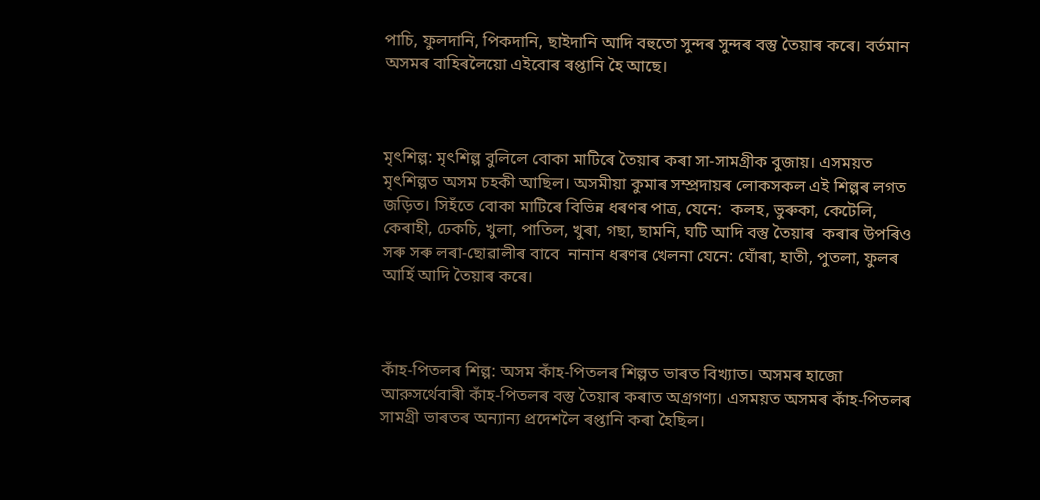পাচি, ফুলদানি, পিকদানি, ছাইদানি আদি বহুতো সুন্দৰ সুন্দৰ বস্তু তৈয়াৰ কৰে। বৰ্তমান অসমৰ বাহিৰলৈয়ো এইবোৰ ৰপ্তানি হৈ আছে।



মৃৎশিল্প: মৃৎশিল্প বুলিলে বোকা মাটিৰে তৈয়াৰ কৰা সা-সামগ্ৰীক বুজায়। এসময়ত মৃৎশিল্পত অসম চহকী আছিল। অসমীয়া কুমাৰ সম্প্ৰদায়ৰ লোকসকল এই শিল্পৰ লগত জড়িত। সিহঁতে বোকা মাটিৰে বিভিন্ন ধৰণৰ পাত্ৰ, যেনে:  কলহ, ভুৰুকা, কেটেলি, কেৰাহী, ঢেকচি, খুলা, পাতিল, খুৰা, গছা, ছামনি, ঘটি আদি বস্তু তৈয়াৰ  কৰাৰ উপৰিও সৰু সৰু লৰা-ছোৱালীৰ বাবে  নানান ধৰণৰ খেলনা যেনে: ঘোঁৰা, হাতী, পুতলা, ফুলৰ আৰ্হি আদি তৈয়াৰ কৰে।



কাঁহ-পিতলৰ শিল্প: অসম কাঁহ-পিতলৰ শিল্পত ভাৰত বিখ্যাত। অসমৰ হাজো আরুসৰ্থেবাৰী কাঁহ-পিতলৰ বস্তু তৈয়াৰ কৰাত অগ্ৰগণ্য। এসময়ত অসমৰ কাঁহ-পিতলৰ সামগ্ৰী ভাৰতৰ অন্যান্য প্ৰদেশলৈ ৰপ্তানি কৰা হৈছিল।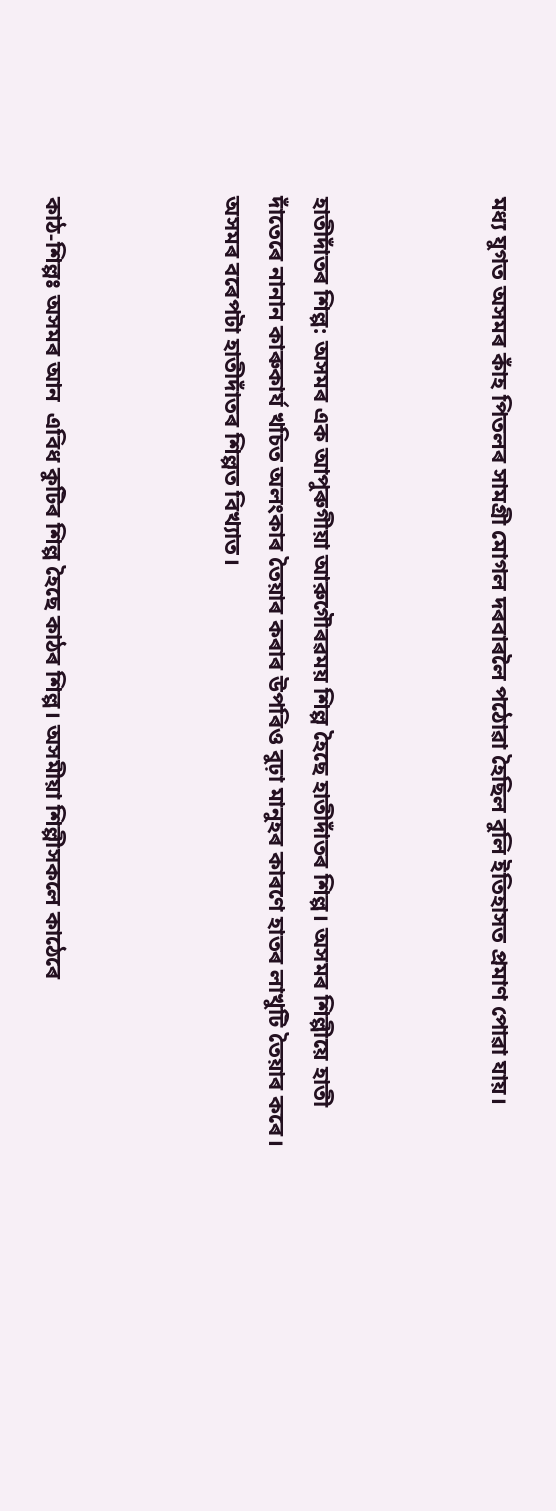মধ্য যুগত অসমৰ কাঁহ পিতলৰ সামগ্ৰী মোগল দৰবাৰলৈ পঠোৱা হৈছিল বুলি ইতিহাসত প্ৰমাণ পোৱা যায়।



হাতীদাঁতৰ শিল্প: অসমৰ এক আপুৰুগীয়া আরুগৌৰৱময় শিল্প হৈছে হাতীদাঁতৰ শিল্প। অসমৰ শিল্পীয়ে হাতী দাঁতেৰে নানান কাৰুকাৰ্য খচিত অলংকাৰ তৈয়াৰ কৰাৰ উপৰিও বুঢ়া মানুহৰ কাৰণে হাতৰ লাখুটি তৈয়াৰ কৰে। অসমৰ বৰেপটা হাতীদাঁতৰ শিল্পত বিখ্যাত।



কাঠ-শিল্পঃ অসমৰ আন  এবিধ কুটিৰ শিল্প হৈছে কাঠৰ শিল্প। অসমীয়া শিল্পীসকলে কাঠেৰে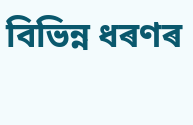বিভিন্ন ধৰণৰ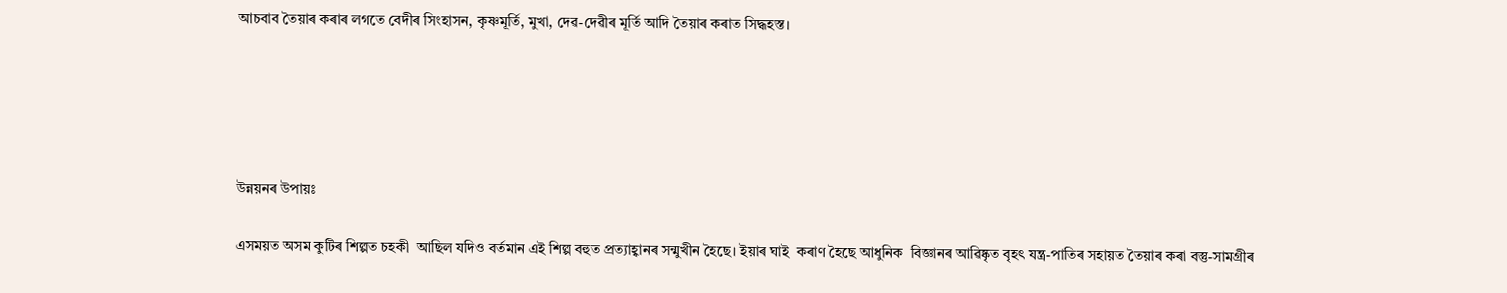আচবাব তৈয়াৰ কৰাৰ লগতে বেদীৰ সিংহাসন, কৃষ্ণমূৰ্তি, মুখা, দেৱ-দেৱীৰ মূৰ্তি আদি তৈয়াৰ কৰাত সিদ্ধহস্ত।





উন্নয়নৰ উপায়ঃ

এসময়ত অসম কুটিৰ শিল্পত চহকী  আছিল যদিও বৰ্তমান এই শিল্প বহুত প্রত্যাহ্বানৰ সন্মুখীন হৈছে। ইয়াৰ ঘাই  কৰাণ হৈছে আধুনিক  বিজ্ঞানৰ আৱিষ্কৃত বৃহৎ যন্ত্ৰ-পাতিৰ সহায়ত তৈয়াৰ কৰা বস্তু-সামগ্ৰীৰ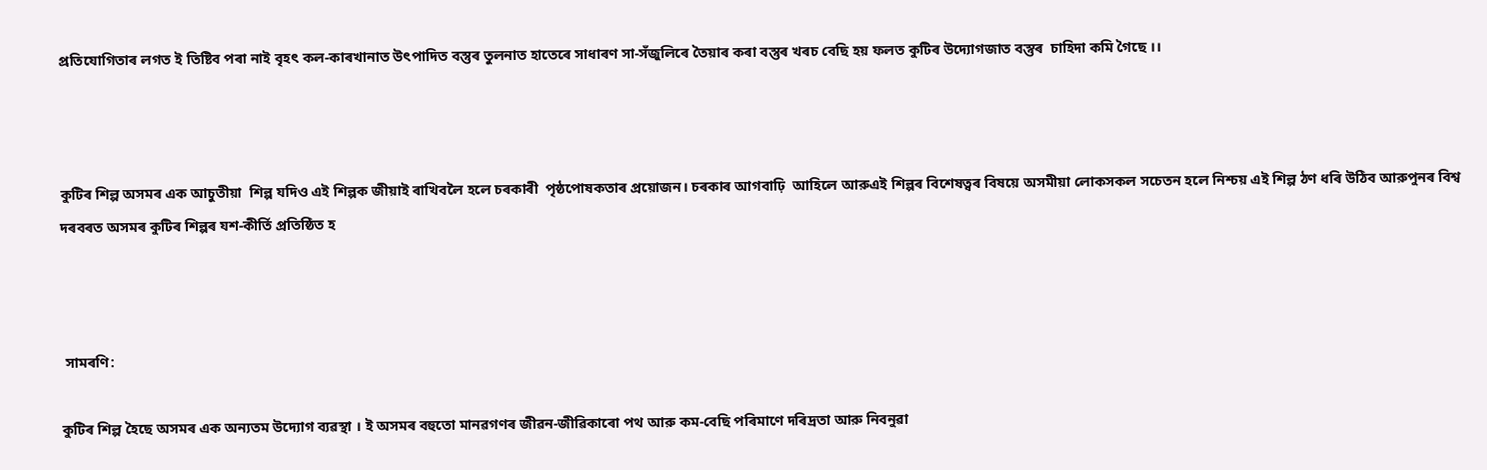প্ৰতিযোগিতাৰ লগত ই তিষ্টিব পৰা নাই বৃহৎ কল-কাৰখানাত উৎপাদিত বস্তুৰ তুলনাত হাতেৰে সাধাৰণ সা-সঁজুলিৰে তৈয়াৰ কৰা বস্তুৰ খৰচ বেছি হয় ফলত কুটিৰ উদ্যোগজাত বস্তুৰ  চাহিদা কমি গৈছে ।।



কুটিৰ শিল্প অসমৰ এক আচুতীয়া  শিল্প যদিও এই শিল্পক জীয়াই ৰাখিবলৈ হলে চৰকাৰী  পৃষ্ঠপোষকতাৰ প্ৰয়োজন। চৰকাৰ আগবাঢ়ি  আহিলে আরুএই শিল্পৰ বিশেষত্বৰ বিষয়ে অসমীয়া লোকসকল সচেতন হলে নিশ্চয় এই শিল্প ঠণ ধৰি উঠিব আরুপুনৰ বিশ্ব দৰবৰত অসমৰ কুটিৰ শিল্পৰ যশ-কীৰ্তি প্রতিষ্ঠিত হ



 সামৰণি:

কুটিৰ শিল্প হৈছে অসমৰ এক অন্যতম উদ্যোগ ব্যৱস্থা । ই অসমৰ বহুতো মানৱগণৰ জীৱন-জীৱিকাৰো পথ আরু কম-বেছি পৰিমাণে দৰিদ্রতা আরু নিবনুৱা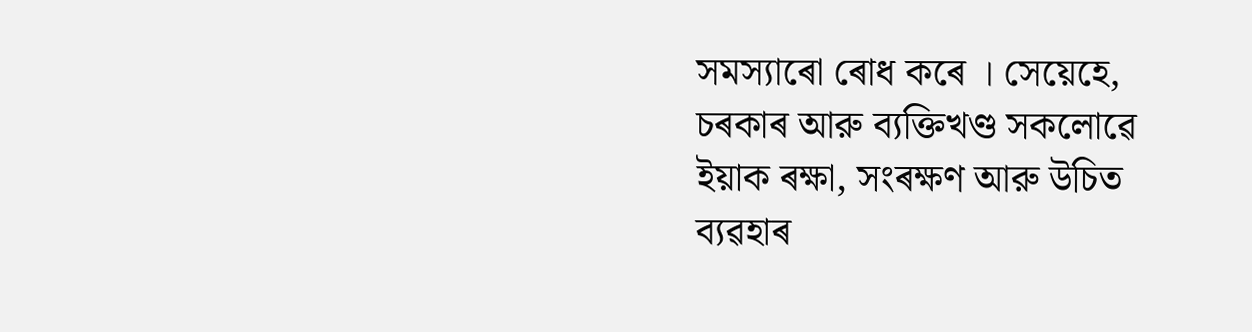সমস্যাৰো ৰোধ কৰে । সেয়েহে, চৰকাৰ আরু ব্যক্তিখণ্ড সকলোৱে ইয়াক ৰক্ষা, সংৰক্ষণ আরু উচিত ব্যৱহাৰ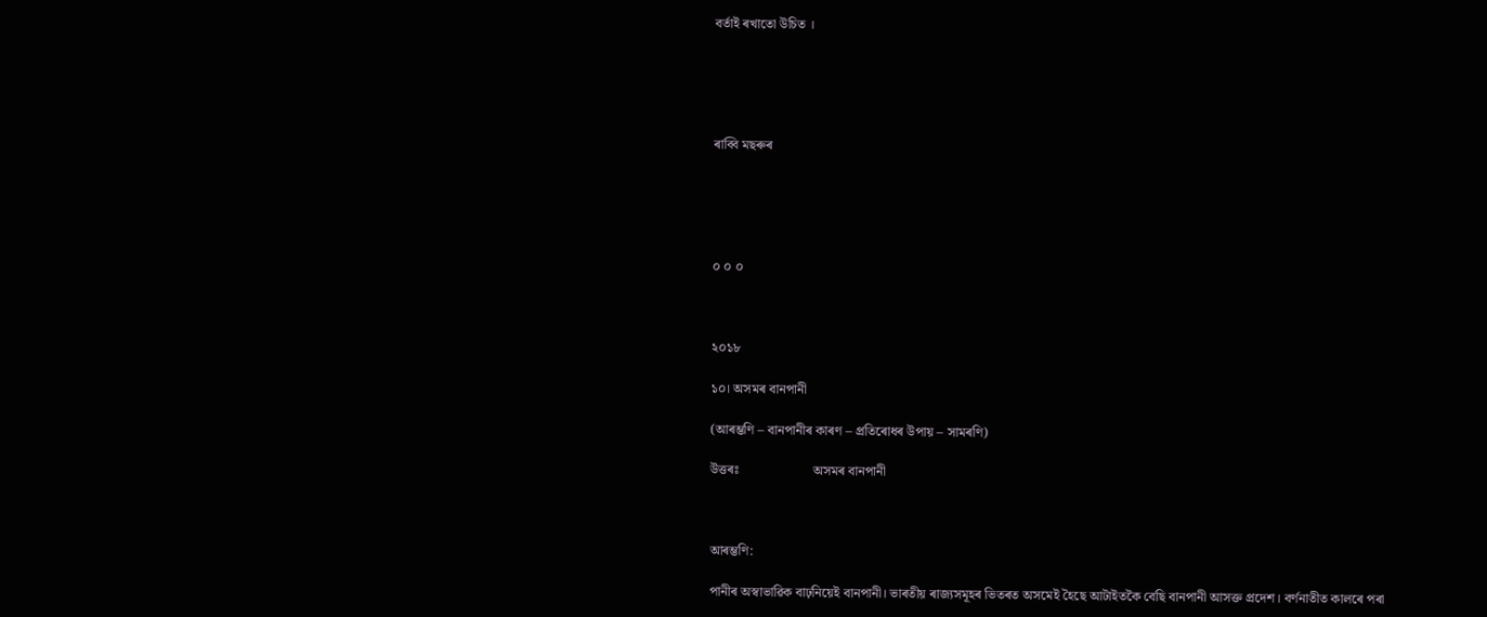বর্তাই ৰখাতো উচিত ।





ৰাব্বি মছৰুৰ





০ ০ ০



২০১৮

১০। অসমৰ বানপানী

(আৰম্ভণি – বানপানীৰ কাৰণ – প্রতিৰোধৰ উপায় – সামৰণি)

উত্তৰঃ                      অসমৰ বানপানী



আৰম্ভণি:

পানীৰ অস্বাভাৱিক বাঢ়নিয়েই বানপানী। ভাৰতীয় ৰাজ্যসমূহৰ ভিতৰত অসমেই হৈছে আটাইতকৈ বেছি বানপানী আসক্ত প্ৰদেশ। বৰ্ণনাতীত কালৰে পৰা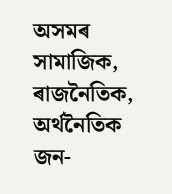অসমৰ সামাজিক, ৰাজনৈতিক, অৰ্থনৈতিক জন-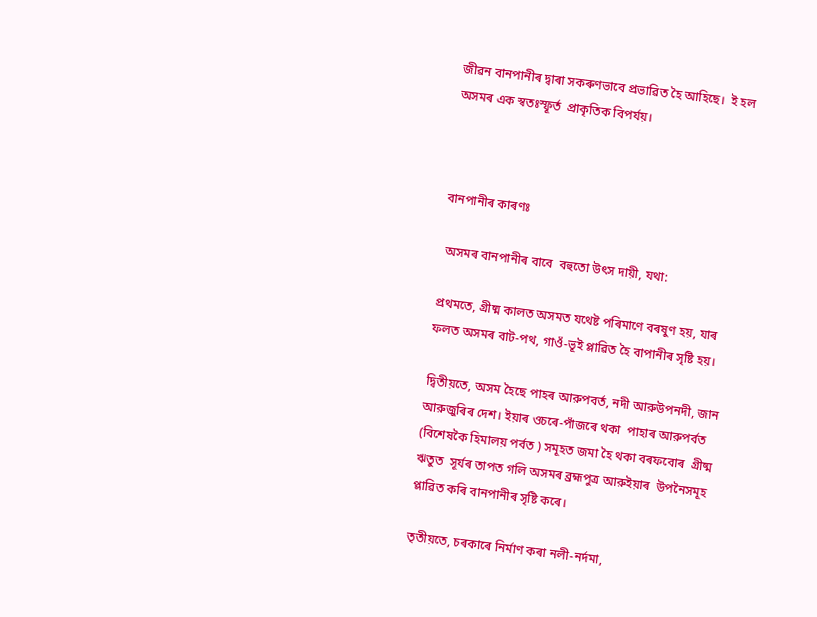জীৱন বানপানীৰ দ্বাৰা সকৰুণভাবে প্ৰভাৱিত হৈ আহিছে।  ই হল অসমৰ এক স্বতঃস্ফূর্ত  প্ৰাকৃতিক বিপৰ্যয়।



বানপানীৰ কাৰণঃ

 অসমৰ বানপানীৰ বাবে  বহুতো উৎস দায়ী, যথা:

প্ৰথমতে, গ্ৰীষ্ম কালত অসমত যথেষ্ট পৰিমাণে বৰষুণ হয়, যাৰ ফলত অসমৰ বাট-পথ, গাওঁ-ভূই প্লাৱিত হৈ বাপানীৰ সৃষ্টি হয়।

দ্বিতীয়তে, অসম হৈছে পাহৰ আরুপবর্ত, নদী আরুউপনদী, জান আরুজুৰিৰ দেশ। ইয়াৰ ওচৰে-পাঁজৰে থকা  পাহাৰ আরুপর্বত  (বিশেষকৈ হিমালয় পৰ্বত ) সমূহত জমা হৈ থকা বৰফবোৰ  গ্ৰীষ্ম ঋতুত  সূৰ্যৰ তাপত গলি অসমৰ ব্রহ্মপুত্ৰ আরুইয়াৰ  উপনৈসমূহ প্লাৱিত কৰি বানপানীৰ সৃষ্টি কৰে।

তৃতীয়তে, চৰকাৰে নিৰ্মাণ কৰা নলী-নৰ্দমা,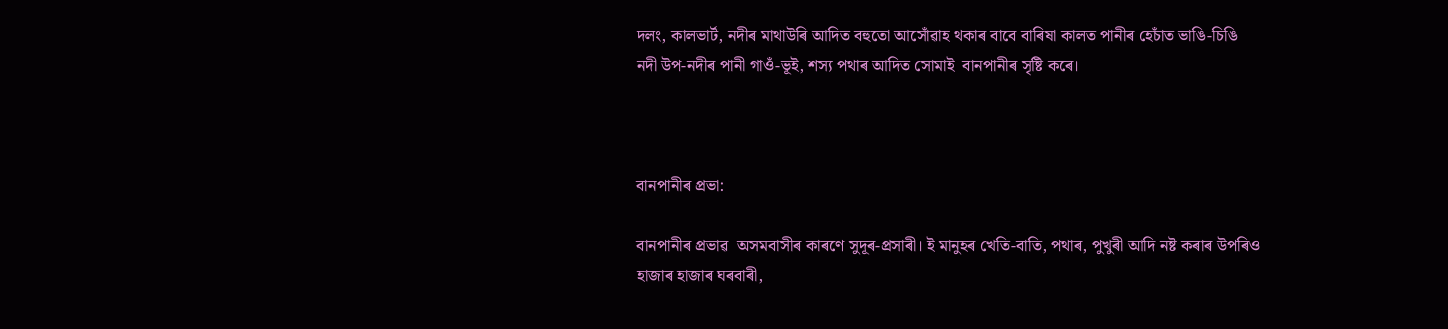দলং, কালভাৰ্ট, নদীৰ মাথাউৰি আদিত বহুতো আসোঁৱাহ থকাৰ বাবে বাৰিষা কালত পানীৰ হেচাঁত ভাঙি-চিঙি  নদী উপ-নদীৰ পানী গাওঁ-ভূই, শস্য পথাৰ আদিত সোমাই  বানপানীৰ সৃষ্টি কৰে।



বানপানীৰ প্রভা:

বানপানীৰ প্ৰভাৱ  অসমবাসীৰ কাৰণে সুদূৰ-প্ৰসাৰী। ই মানুহৰ খেতি-বাতি, পথাৰ, পুখুৰী আদি নষ্ট কৰাৰ উপৰিও হাজাৰ হাজাৰ ঘৰবাৰী,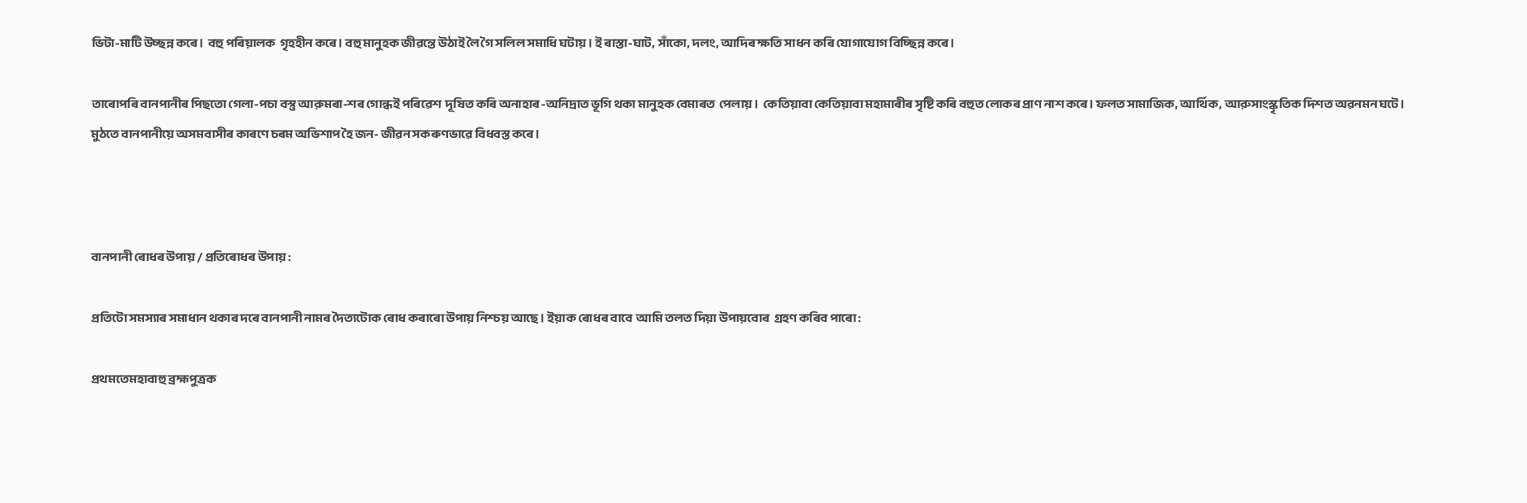ভিটা-মাটি উচ্ছন্ন কৰে।  বহু পৰিয়ালক  গৃহহীন কৰে। বহু মানুহক জীৱন্তে উঠাই লৈ গৈ সলিল সমাধি ঘটায়। ই ৰাস্তা-ঘাট, সাঁকো, দলং, আদিৰ ক্ষতি সাধন কৰি যোগাযোগ বিচ্ছিন্ন কৰে।

তাৰোপৰি বানপানীৰ পিছতো গেলা-পচা বস্তু আরুমৰা-শৰ গোন্ধই পৰিৱেশ  দূষিত কৰি অনাহাৰ -অনিদ্ৰাত ভূগি থকা মানুহক বেমাৰত  পেলায়।  কেতিয়াবা কেতিয়াবা মহামাৰীৰ সৃষ্টি কৰি বহুত লোকৰ প্ৰাণ নাশ কৰে। ফলত সামাজিক, আৰ্থিক, আরুসাংস্কৃতিক দিশত অৱনমন ঘটে। মুঠতে বানপানীয়ে অসমবাসীৰ কাৰণে চৰম অভিশাপ হৈ জন- জীৱন সকৰুণভাৱে বিধবস্ত কৰে।



বানপানী ৰোধৰ উপায় / প্রতিৰোধৰ উপায়:

প্ৰতিটো সমস্যাৰ সমাধান থকাৰ দৰে বানপানী নামৰ দৈত্যটোক ৰোধ কৰাৰো উপায় নিশ্চয় আছে। ইয়াক ৰোধৰ বাবে  আমি তলত দিয়া উপায়বোৰ  গ্ৰহণ কৰিব পাৰো:

প্ৰথমতেমহাবাহু ব্রহ্মপুত্ৰক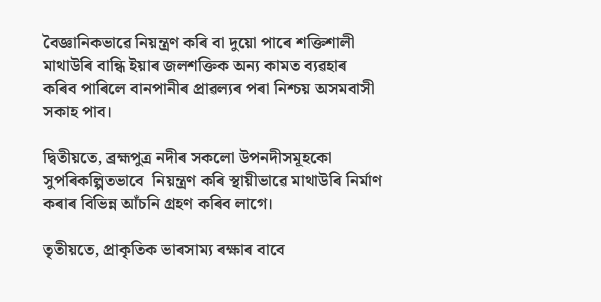বৈজ্ঞানিকভাৱে নিয়ন্ত্ৰণ কৰি বা দুয়ো পাৰে শক্তিশালী মাথাউৰি বান্ধি ইয়াৰ জলশক্তিক অন্য কামত ব্যৱহাৰ কৰিব পাৰিলে বানপানীৰ প্ৰাৱল্যৰ পৰা নিশ্চয় অসমবাসী সকাহ পাব।

দ্বিতীয়তে, ব্রহ্মপুত্ৰ নদীৰ সকলো উপনদীসমূহকো সুপৰিকল্পিতভাবে  নিয়ন্ত্ৰণ কৰি স্থায়ীভাৱে মাথাউৰি নিৰ্মাণ কৰাৰ বিভিন্ন আঁচনি গ্ৰহণ কৰিব লাগে।

তৃতীয়তে, প্ৰাকৃতিক ভাৰসাম্য ৰক্ষাৰ বাবে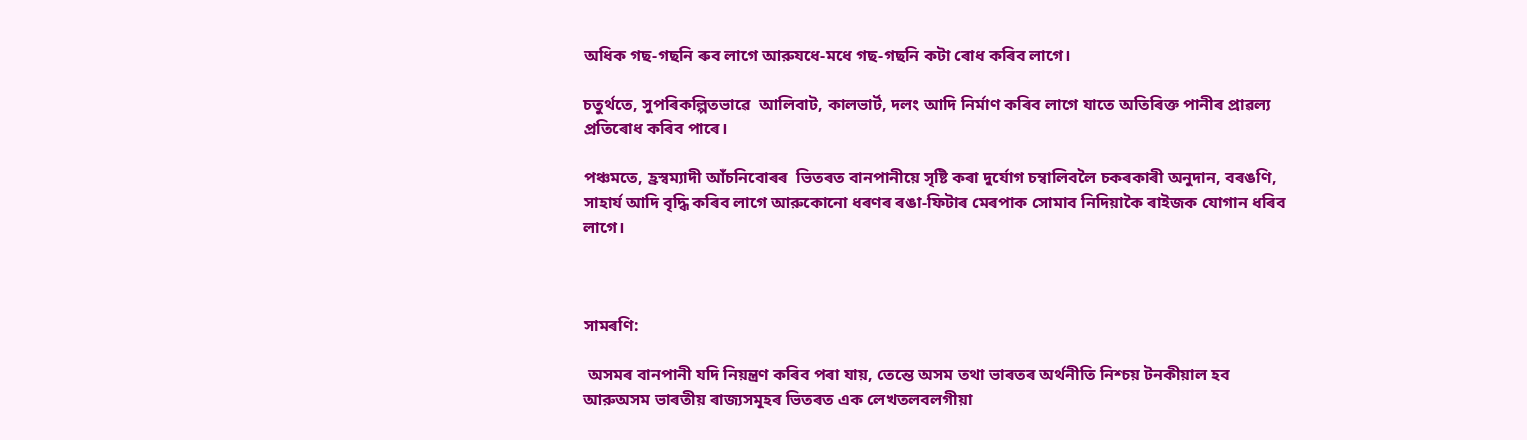অধিক গছ-গছনি ৰুব লাগে আরুযধে-মধে গছ-গছনি কটা ৰোধ কৰিব লাগে।

চতুৰ্থতে, সুপৰিকল্পিতভাৱে  আলিবাট, কালভাৰ্ট, দলং আদি নিৰ্মাণ কৰিব লাগে যাতে অতিৰিক্ত পানীৰ প্ৰাৱল্য  প্ৰতিৰোধ কৰিব পাৰে।

পঞ্চমতে, হ্রস্বম্যাদী আঁচনিবোৰৰ  ভিতৰত বানপানীয়ে সৃষ্টি কৰা দুৰ্যোগ চম্বালিবলৈ চকৰকাৰী অনুদান, বৰঙণি, সাহাৰ্য আদি বৃদ্ধি কৰিব লাগে আরুকোনো ধৰণৰ ৰঙা-ফিটাৰ মেৰপাক সোমাব নিদিয়াকৈ ৰাইজক যোগান ধৰিব লাগে।



সামৰণি:

 অসমৰ বানপানী যদি নিয়ন্ত্ৰণ কৰিব পৰা যায়, তেন্তে অসম তথা ভাৰতৰ অৰ্থনীতি নিশ্চয় টনকীয়াল হব আরুঅসম ভাৰতীয় ৰাজ্যসমূহৰ ভিতৰত এক লেখতলবলগীয়া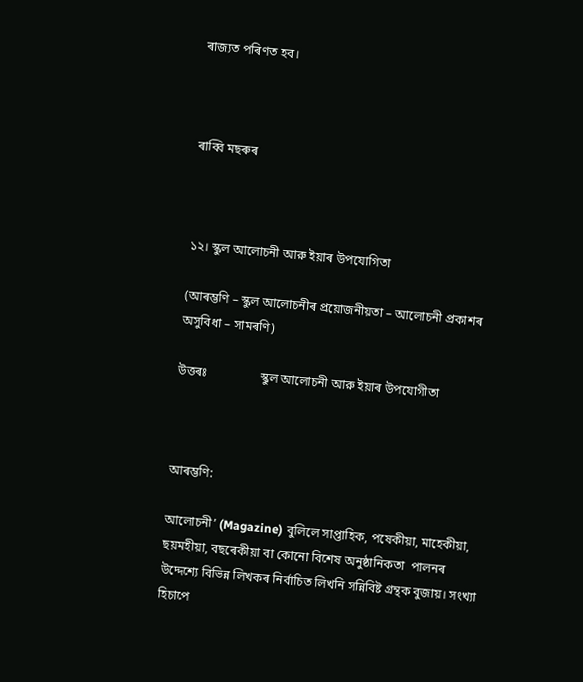ৰাজ্যত পৰিণত হব।



ৰাব্বি মছৰুৰ



১২। স্কুল আলোচনী আরু ইয়াৰ উপযোগিতা

(আৰম্ভণি – স্কুল আলোচনীৰ প্রয়োজনীয়তা – আলোচনী প্রকাশৰ অসুবিধা – সামৰণি)

উত্তৰঃ                 স্কুল আলোচনী আরু ইয়াৰ উপযোগীতা



আৰম্ভণি:

আলোচনী’ (Magazine) বুলিলে সাপ্তাহিক, পষেকীয়া, মাহেকীয়া, ছয়মহীয়া, বছৰেকীয়া বা কোনো বিশেষ অনুষ্ঠানিকতা  পালনৰ উদ্দেশ্যে বিভিন্ন লিখকৰ নিৰ্বাচিত লিখনি সন্নিবিষ্ট গ্ৰন্থক বুজায়। সংখ্যা হিচাপে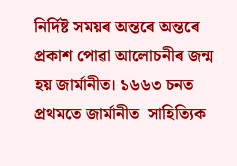নিৰ্দিষ্ট সময়ৰ অন্তৰে অন্তৰে প্ৰকাশ পোৱা আলোচনীৰ জন্ম হয় জাৰ্মানীত। ১৬৬৩ চনত প্ৰথমতে জাৰ্মানীত  সাহিত্যিক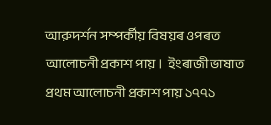আরুদৰ্শন সম্পৰ্কীয় বিষয়ৰ ওপৰত আলোচনী প্ৰকাশ পায়।  ইংৰাজী ভাষাত প্ৰথম আলোচনী প্ৰকাশ পায় ১৭৭১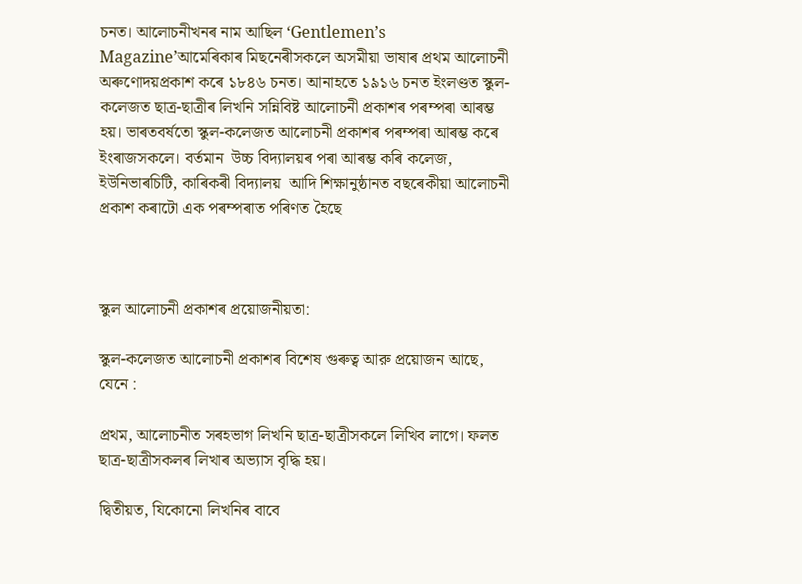চনত। আলোচনীখনৰ নাম আছিল ‘Gentlemen’s Magazine’আমেৰিকাৰ মিছনেৰীসকলে অসমীয়া ভাষাৰ প্ৰথম আলোচনী অৰুণোদয়প্ৰকাশ কৰে ১৮৪৬ চনত। আনাহতে ১৯১৬ চনত ইংলণ্ডত স্কুল-কলেজত ছাত্ৰ-ছাত্ৰীৰ লিখনি সন্নিবিষ্ট আলোচনী প্ৰকাশৰ পৰম্পৰা আৰম্ভ হয়। ভাৰতবৰ্ষতো স্কুল-কলেজত আলোচনী প্ৰকাশৰ পৰম্পৰা আৰম্ভ কৰে ইংৰাজসকলে। বৰ্তমান  উচ্চ বিদ্যালয়ৰ পৰা আৰম্ভ কৰি কলেজ, ইউনিভাৰচিটি, কাৰিকৰী বিদ্যালয়  আদি শিক্ষানুষ্ঠানত বছৰেকীয়া আলোচনী প্ৰকাশ কৰাটো এক পৰম্পৰাত পৰিণত হৈছে



স্কুল আলোচনী প্ৰকাশৰ প্ৰয়োজনীয়তা:

স্কুল-কলেজত আলোচনী প্ৰকাশৰ বিশেষ গুৰুত্ব আরু প্ৰয়োজন আছে, যেনে :

প্ৰথম, আলোচনীত সৰহভাগ লিখনি ছাত্ৰ-ছাত্ৰীসকলে লিখিব লাগে। ফলত ছাত্ৰ-ছাত্ৰীসকলৰ লিখাৰ অভ্যাস বৃদ্ধি হয়।

দ্বিতীয়ত, যিকোনো লিখনিৰ বাবে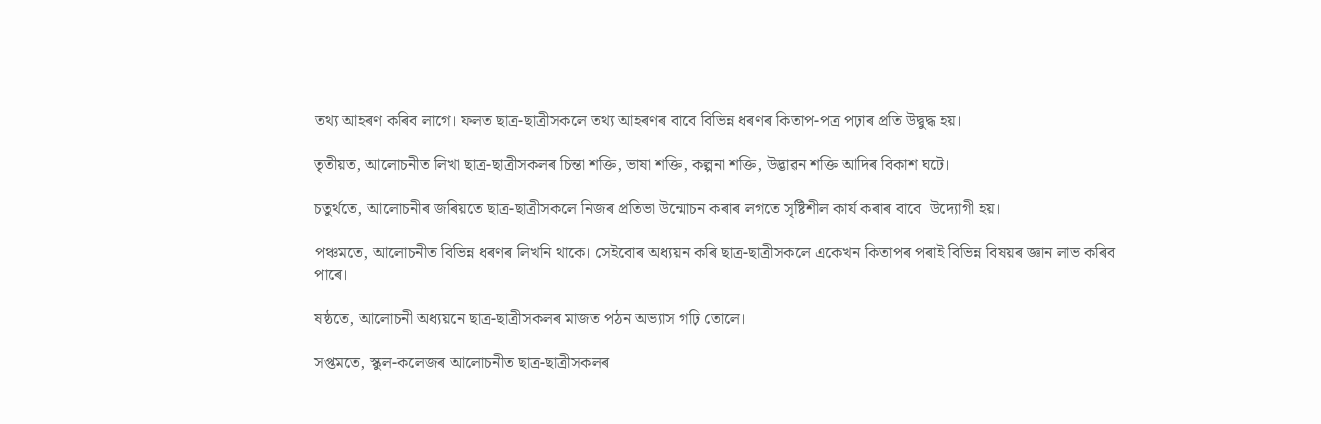তথ্য আহৰণ কৰিব লাগে। ফলত ছাত্ৰ-ছাত্ৰীসকলে তথ্য আহৰণৰ বাবে বিভিন্ন ধৰণৰ কিতাপ-পত্ৰ পঢ়াৰ প্ৰতি উদ্বুদ্ধ হয়।

তৃতীয়ত, আলোচনীত লিখা ছাত্ৰ-ছাত্ৰীসকলৰ চিন্তা শক্তি, ভাষা শক্তি, কল্পনা শক্তি, উদ্ভাৱন শক্তি আদিৰ বিকাশ ঘটে।

চতুৰ্থতে, আলোচনীৰ জৰিয়তে ছাত্ৰ-ছাত্ৰীসকলে নিজৰ প্ৰতিভা উন্মোচন কৰাৰ লগতে সৃষ্টিশীল কাৰ্য কৰাৰ বাবে  উদ্যোগী হয়।

পঞ্চমতে, আলোচনীত বিভিন্ন ধৰণৰ লিখনি থাকে। সেইবোৰ অধ্যয়ন কৰি ছাত্ৰ-ছাত্ৰীসকলে একেখন কিতাপৰ পৰাই বিভিন্ন বিষয়ৰ জ্ঞান লাভ কৰিব পাৰে।

ষষ্ঠতে, আলোচনী অধ্যয়নে ছাত্ৰ-ছাত্ৰীসকলৰ মাজত পঠন অভ্যাস গঢ়ি তোলে।

সপ্তমতে, স্কুল-কলেজৰ আলোচনীত ছাত্ৰ-ছাত্ৰীসকলৰ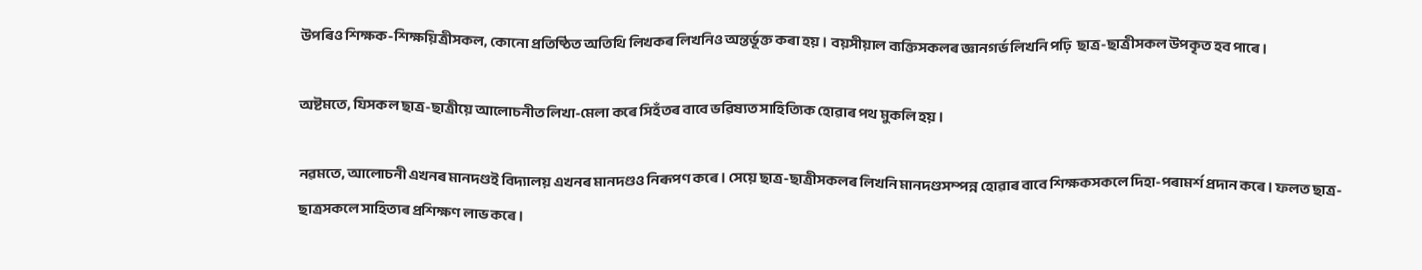উপৰিও শিক্ষক-শিক্ষয়িত্ৰীসকল, কোনো প্রতিষ্ঠিত অতিথি লিখকৰ লিখনিও অন্তৰ্ভূক্ত কৰা হয়। বয়সীয়াল ব্যক্তিসকলৰ জ্ঞানগৰ্ভ লিখনি পঢ়ি  ছাত্ৰ-ছাত্ৰীসকল উপকৃত হব পাৰে।

অষ্টমতে, যিসকল ছাত্ৰ-ছাত্ৰীয়ে আলোচনীত লিখা-মেলা কৰে সিহঁতৰ বাবে ভৱিষ্যত সাহিত্যিক হোৱাৰ পথ মুকলি হয়।

নৱমতে, আলোচনী এখনৰ মানদণ্ডই বিদ্যালয় এখনৰ মানদণ্ডও নিৰূপণ কৰে। সেয়ে ছাত্ৰ-ছাত্ৰীসকলৰ লিখনি মানদণ্ডসম্পন্ন হোৱাৰ বাবে শিক্ষকসকলে দিহা-পৰামৰ্শ প্ৰদান কৰে। ফলত ছাত্ৰ-ছাত্ৰসকলে সাহিত্যৰ প্ৰশিক্ষণ লাভ কৰে।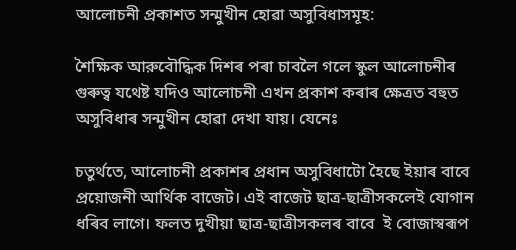আলোচনী প্ৰকাশত সন্মুখীন হোৱা অসুবিধাসমূহ:

শৈক্ষিক আরুবৌদ্ধিক দিশৰ পৰা চাবলৈ গলে স্কুল আলোচনীৰ গুৰুত্ব যথেষ্ট যদিও আলোচনী এখন প্ৰকাশ কৰাৰ ক্ষেত্ৰত বহুত অসুবিধাৰ সন্মুখীন হোৱা দেখা যায়। যেনেঃ

চতুৰ্থতে, আলোচনী প্ৰকাশৰ প্ৰধান অসুবিধাটো হৈছে ইয়াৰ বাবে প্ৰয়োজনী আৰ্থিক বাজেট। এই বাজেট ছাত্ৰ-ছাত্ৰীসকলেই যোগান ধৰিব লাগে। ফলত দুখীয়া ছাত্ৰ-ছাত্ৰীসকলৰ বাবে  ই বোজাস্বৰূপ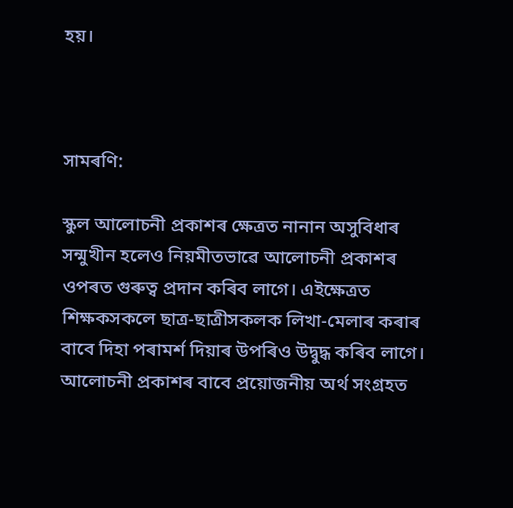হয়।



সামৰণি:

স্কুল আলোচনী প্ৰকাশৰ ক্ষেত্ৰত নানান অসুবিধাৰ সন্মুখীন হলেও নিয়মীতভাৱে আলোচনী প্ৰকাশৰ ওপৰত গুৰুত্ব প্ৰদান কৰিব লাগে। এইক্ষেত্ৰত শিক্ষকসকলে ছাত্ৰ-ছাত্ৰীসকলক লিখা-মেলাৰ কৰাৰ বাবে দিহা পৰামৰ্শ দিয়াৰ উপৰিও উদ্বুদ্ধ কৰিব লাগে। আলোচনী প্ৰকাশৰ বাবে প্ৰয়োজনীয় অৰ্থ সংগ্ৰহত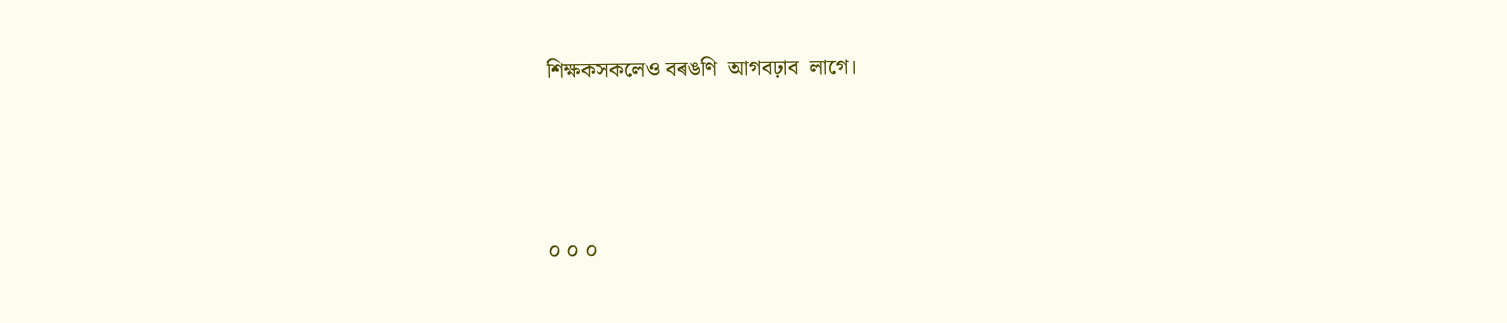শিক্ষকসকলেও বৰঙণি  আগবঢ়াব  লাগে।



০ ০ ০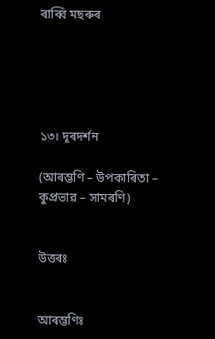ৰাব্বি মছৰুৰ





১৩। দূৰদৰ্শন

(আৰম্ভণি – উপকাৰিতা – কুপ্রভাৱ – সামৰণি)


উত্তৰঃ


আৰম্ভণিঃ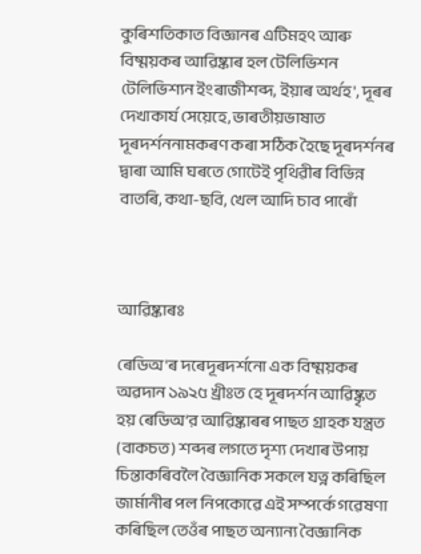কুৰিশতিকাত বিজ্ঞানৰ এটিমহৎ আৰু বিষ্ময়কৰ আৱিষ্কাৰ হল টেলিভিশন টেলিভিশ্যন ইংৰাজীশব্দ, ইয়াৰ অৰ্থহ', দূৰৰ দেখাকার্য সেয়েহে, ভাৰতীয়ভাষাত দূৰদৰ্শননামকৰণ কৰা সঠিক হৈছে দূৰদৰ্শনৰ দ্বাৰা আমি ঘৰতে গোটেই পৃথিৱীৰ বিভিন্ন বাতৰি, কথা-ছবি, খেল আদি চাব পাৰোঁ



আৱিষ্কাৰঃ

ৰেডিঅ'ৰ দৰেদূৰদৰ্শনো এক বিষ্ময়কৰ অৱদান ১৯২৫ খ্রীঃত হে দূৰদৰ্শন আৱিষ্কৃত হয় ৰেডিঅ’র আৱিষ্কাৰৰ পাছত গ্রাহক যন্ত্রত (বাকচত) শব্দৰ লগতে দৃশ্য দেখাৰ উপায় চিন্তাকৰিবলৈ বৈজ্ঞানিক সকলে যত্ন কৰিছিল জার্মানীৰ পল নিপকোৱে এই সম্পর্কে গৱেষণা কৰিছিল তেওঁৰ পাছত অন্যান্য বৈজ্ঞানিক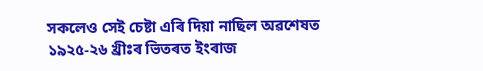সকলেও সেই চেষ্টা এৰি দিয়া নাছিল অৱশেষত ১৯২৫-২৬ খ্রীঃৰ ভিতৰত ইংৰাজ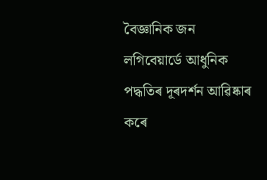বৈজ্ঞানিক জন লগিবেয়ার্ডে আধুনিক  পদ্ধতিৰ দূৰদৰ্শন আৱিষ্কাৰ কৰে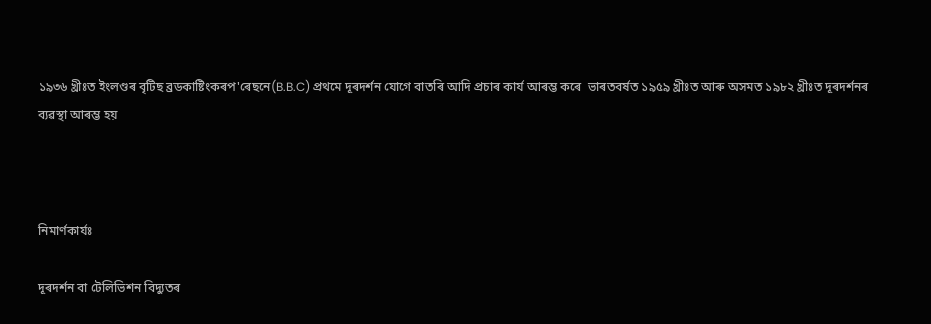১৯৩৬ খ্রীঃত ইংলণ্ডৰ বৃটিছ ব্রডকাষ্টিংকৰপ'ৰেছনে(B.B.C) প্রথমে দূৰদৰ্শন যোগে বাতৰি আদি প্ৰচাৰ কাৰ্য আৰম্ভ কৰে  ভাৰতবৰ্ষত ১৯৫৯ খ্রীঃত আৰু অসমত ১৯৮২ খ্রীঃত দূৰদৰ্শনৰ ব্যৱস্থা আৰম্ভ হয়



নিমার্ণকার্যঃ

দূৰদৰ্শন বা টেলিভিশন বিদ্যুতৰ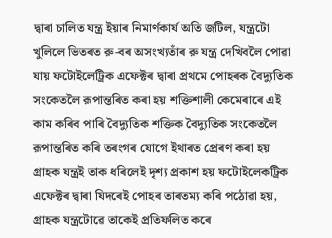দ্বাৰা চালিত যন্ত্র ইয়াৰ নিমার্ণকার্য অতি জটিল, যন্ত্ৰটো খুলিলে ভিতৰত রু-বৰ অসংখ্যতাঁৰ রু যন্ত্র দেখিবলৈ পোৱা যায় ফটোইলেট্রিক এফেক্টৰ দ্বাৰা প্রথমে পোহৰক বৈদ্যুতিক সংকেতলৈ রূপান্তৰিত কৰা হয় শক্তিশালী কেমেৰাৰে এই কাম কৰিব পাৰি বৈদ্যুতিক শক্তিক বৈদ্যুতিক সংকেতলৈ রূপান্তৰিত কৰি তৰংগৰ যোগে ইথাৰত প্ৰেৰণ কৰা হয় গ্রাহক যন্ত্রই তাক ধৰিলেই দৃশ্য প্রকাশ হয় ফটোইলেকট্রিক এফেক্টৰ দ্বাৰা যিদৰেই পোহৰ তাৰতম্য কৰি পঠোৱা হয়, গ্রাহক যন্ত্ৰটোৱে তাকেই প্রতিফলিত কৰে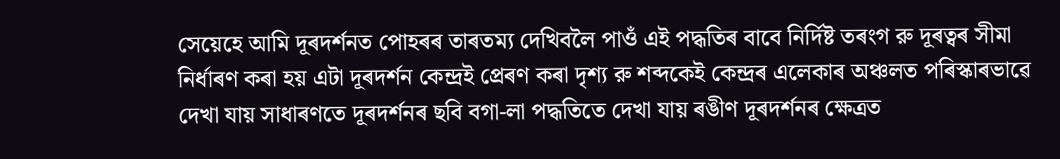সেয়েহে আমি দূৰদৰ্শনত পোহৰৰ তাৰতম্য দেখিবলৈ পাওঁ এই পদ্ধতিৰ বাবে নির্দিষ্ট তৰংগ রু দূৰত্বৰ সীমা নির্ধাৰণ কৰা হয় এটা দূৰদৰ্শন কেন্দ্রই প্রেৰণ কৰা দৃশ্য রু শব্দকেই কেন্দ্ৰৰ এলেকাৰ অঞ্চলত পৰিস্কাৰভাৱে দেখা যায় সাধাৰণতে দূৰদৰ্শনৰ ছবি বগা-লা পদ্ধতিতে দেখা যায় ৰঙীণ দূৰদৰ্শনৰ ক্ষেত্ৰত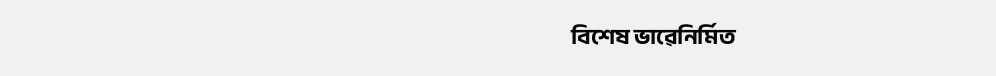বিশেষ ভাৱেনির্মিত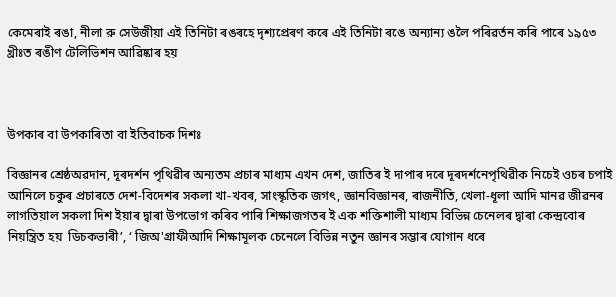কেমেৰাই ৰঙা, নীলা রু সেউজীয়া এই তিনিটা ৰঙৰহে দৃশ্যপ্ৰেৰণ কৰে এই তিনিটা ৰঙে অন্যান্য ঙলৈ পৰিৱৰ্তন কৰি পাৰে ১৯৫৩ খ্রীঃত ৰঙীণ টেলিভিশন আৱিষ্কাৰ হয়



উপকাৰ বা উপকাৰিতা বা ইতিবাচক দিশঃ

বিজ্ঞানৰ শ্ৰেষ্ঠঅৱদান, দূৰদৰ্শন পৃথিৱীৰ অন্যতম প্রচাৰ মাধ্যম এখন দেশ, জাতিৰ ই দাপাৰ দৰে দূৰদৰ্শনেপৃথিৱীক নিচেই ওচৰ চপাই আনিলে চকুৰ প্রচাৰতে দেশ-বিদেশৰ সকলা খা-খবৰ, সাংস্কৃতিক জগৎ, জ্ঞানবিজ্ঞানৰ, ৰাজনীতি, খেলা-ধূলা আদি মানৱ জীৱনৰ লাগতিয়াল সকলা দিশ ইয়াৰ দ্বাৰা উপভোগ কৰিব পাৰি শিক্ষাজগতৰ ই এক শক্তিশালী মাধ্যম বিভিন্ন চেনেলৰ দ্বাৰা কেন্দ্ৰবোৰ নিয়ন্ত্রিত হয়  ডিচকভাৰী’, ‘ জিঅ'গ্ৰাফীআদি শিক্ষামূলক চেনেলে বিভিন্ন নতুন জ্ঞানৰ সম্ভাৰ যোগান ধৰে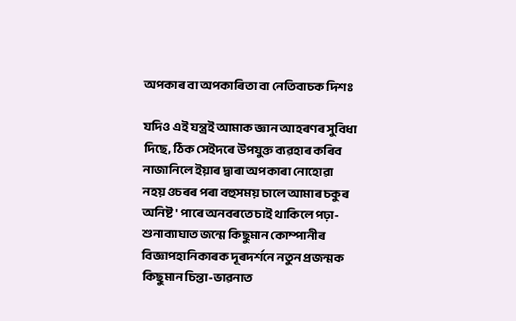অপকাৰ বা অপকাৰিতা বা নেতিবাচক দিশঃ

যদিও এই যন্ত্রই আমাক জ্ঞান আহৰণৰ সুবিধা দিছে, ঠিক সেইদৰে উপযুক্ত ব্যৱহাৰ কৰিব নাজানিলে ইয়াৰ দ্বাৰা অপকাৰা নোহোৱা নহয় ওচৰৰ পৰা বহুসময় চালে আমাৰ চকুৰ অনিষ্ট ' পাৰে অনবৰতে চাই থাকিলে পঢ়া-শুনাব্যাঘাত জন্মে কিছুমান কোম্পানীৰ বিজ্ঞাপহানিকাৰক দূৰদৰ্শনে নতুন প্রজন্মক কিছুমান চিন্তা-ভাৱনাত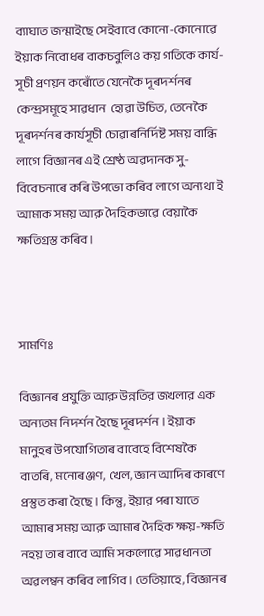ব্যাঘাত জন্মাইছে সেইবাবে কোনো-কোনোৱে ইয়াক নিবোধৰ বাকচবুলিও কয় গতিকে কার্য-সূচী প্রণয়ন কৰোঁতে যেনেকৈ দূৰদৰ্শনৰ কেন্দ্রসমূহে সাৱধান  হোৱা উচিত, তেনেকৈ দূৰদৰ্শনৰ কাৰ্যসূচী চোৱাৰনির্দিষ্ট সময় বান্ধি লাগে বিজ্ঞানৰ এই শ্রেষ্ঠ অৱদানক সু-বিবেচনাৰে কৰি উপভো কৰিব লাগে অন্যথা ই আমাক সময় আরু দৈহিকভাৱে বেয়াকৈ ক্ষতিগ্রস্ত কৰিব ।



সামণিঃ

বিজ্ঞানৰ প্রযুক্তি আরু উন্নতির জখলার এক অন্যতম নিদৰ্শন হৈছে দূৰদৰ্শন । ইয়াক মানুহৰ উপযোগিতাৰ বাবেহে বিশেষকৈ বাতৰি, মনোৰঞ্জণ, খেল, জ্ঞান আদিৰ কাৰণে প্রস্তুত কৰা হৈছে । কিন্তু, ইয়ার পৰা যাতে আমাৰ সময় আরু আমাৰ দৈহিক ক্ষয়-ক্ষতি নহয় তাৰ বাবে আমি সকলোৱে সাৱধানতা অৱলম্বন কৰিব লাগিব । তেতিয়াহে, বিজ্ঞানৰ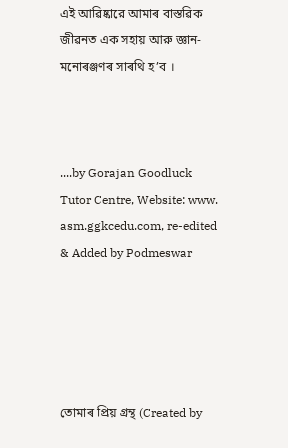এই আৱিষ্কারে আমাৰ বাস্তৱিক জীৱনত এক সহায় আরু জ্ঞান-মনোৰঞ্জণৰ সাৰথি হ’ব ।



....by Gorajan Goodluck Tutor Centre, Website: www. asm.ggkcedu.com, re-edited & Added by Podmeswar





তোমাৰ প্রিয় গ্রন্থ (Created by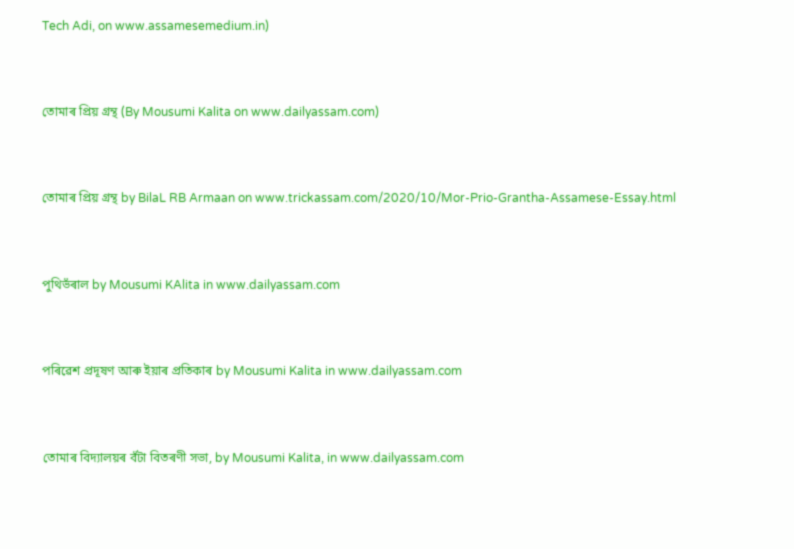Tech Adi, on www.assamesemedium.in)


তোমাৰ প্রিয় গ্রন্থ (By Mousumi Kalita on www.dailyassam.com)


তোমাৰ প্রিয় গ্রন্থ by BilaL RB Armaan on www.trickassam.com/2020/10/Mor-Prio-Grantha-Assamese-Essay.html


পুথিভঁৰাল by Mousumi KAlita in www.dailyassam.com


পৰিৱেশ প্রদূষণ আৰু ইয়াৰ প্রতিকাৰ by Mousumi Kalita in www.dailyassam.com


তোমাৰ বিদ্যালয়ৰ বঁটা বিতৰণী সভা, by Mousumi Kalita, in www.dailyassam.com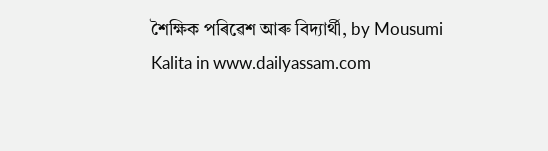শৈক্ষিক পৰিৱেশ আৰু বিদ্যাৰ্থী, by Mousumi Kalita in www.dailyassam.com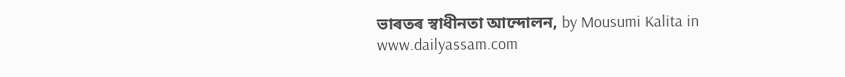ভাৰতৰ স্বাধীনতা আন্দোলন, by Mousumi Kalita in www.dailyassam.com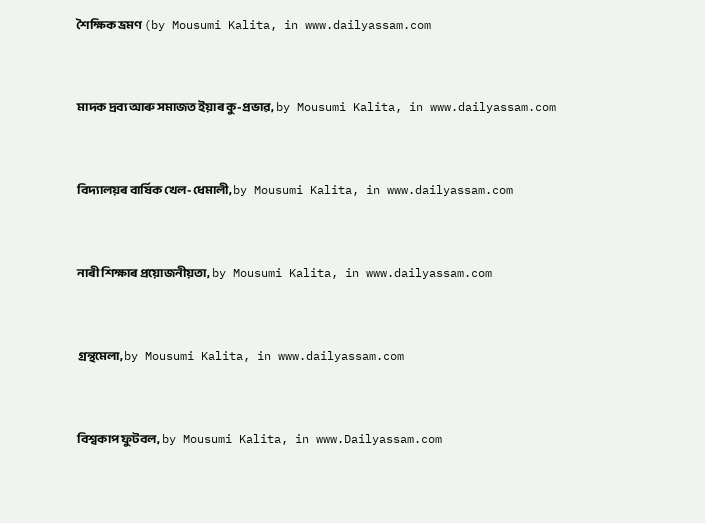শৈক্ষিক ভ্রমণ (by Mousumi Kalita, in www.dailyassam.com


মাদক দ্রব্য আৰু সমাজত ইয়াৰ কু-প্রভাৱ, by Mousumi Kalita, in www.dailyassam.com


বিদ্যালয়ৰ বাৰ্ষিক খেল-ধেমালী, by Mousumi Kalita, in www.dailyassam.com


নাৰী শিক্ষাৰ প্রয়োজনীয়তা, by Mousumi Kalita, in www.dailyassam.com


গ্রন্থমেলা, by Mousumi Kalita, in www.dailyassam.com


বিশ্বকাপ ফুটবল, by Mousumi Kalita, in www.Dailyassam.com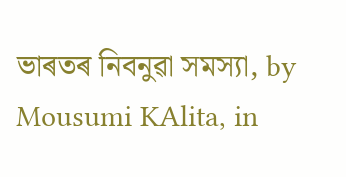ভাৰতৰ নিবনুৱা সমস্যা, by Mousumi KAlita, in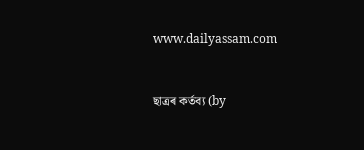www.dailyassam.com


ছাত্রৰ কৰ্তব্য (by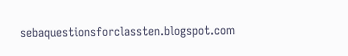sebaquestionsforclassten.blogspot.com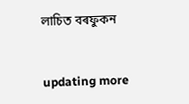লাচিত বৰফুকন


updating more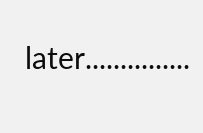later...............